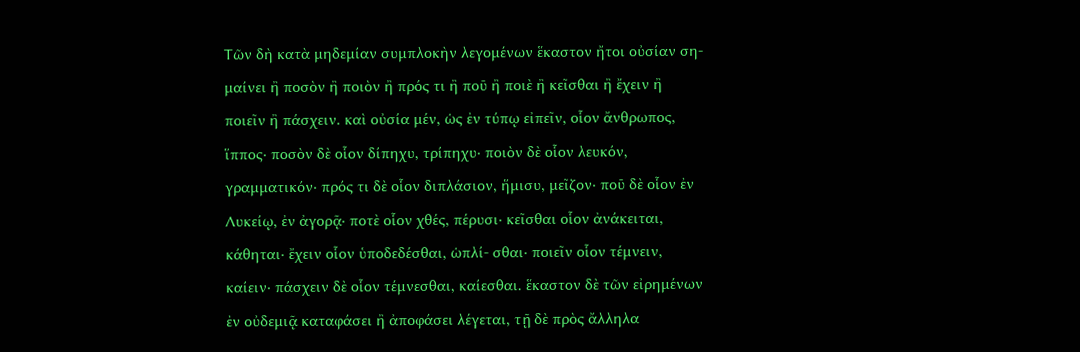Τῶν δὴ κατὰ μηδεμίαν συμπλοκὴν λεγομένων ἕκαστον ἤτοι οὐσίαν ση- μαίνει ἢ ποσὸν ἢ ποιὸν ἢ πρός τι ἢ ποῦ ἢ ποιὲ ἢ κεῖσθαι ἢ ἔχειν ἢ ποιεῖν ἢ πάσχειν. καὶ οὐσία μέν, ὡς ἐν τύπῳ εἰπεῖν, οἷον ἄνθρωπος, ἵππος· ποσὸν δὲ οἷον δίπηχυ, τρίπηχυ· ποιὸν δὲ οἷον λευκόν, γραμματικόν· πρός τι δὲ οἷον διπλάσιον, ἥμισυ, μεῖζον· ποῦ δὲ οἷον ἐν Λυκείῳ, ἐν ἀγορᾷ· ποτὲ οἷον χθές, πέρυσι· κεῖσθαι οἷον ἀνάκειται, κάθηται· ἔχειν οἷον ὑποδεδέσθαι, ὡπλί- σθαι· ποιεῖν οἷον τέμνειν, καίειν· πάσχειν δὲ οἷον τέμνεσθαι, καίεσθαι. ἕκαστον δὲ τῶν εἰρημένων ἐν οὐδεμιᾷ καταφάσει ἢ ἀποφάσει λέγεται, τῇ δὲ πρὸς ἄλληλα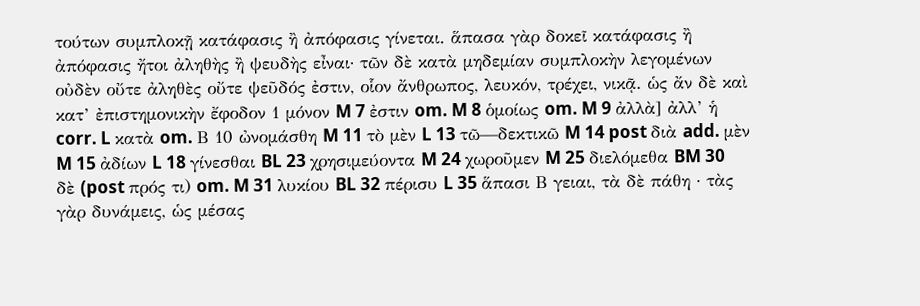τούτων συμπλοκῇ κατάφασις ἢ ἀπόφασις γίνεται. ἅπασα γὰρ δοκεῖ κατάφασις ἢ ἀπόφασις ἤτοι ἀληθὴς ἢ ψευδὴς εἶναι· τῶν δὲ κατὰ μηδεμίαν συμπλοκὴν λεγομένων οὐδὲν οὔτε ἀληθὲς οὔτε ψεῦδός ἐστιν, οἷον ἄνθρωπος, λευκόν, τρέχει, νικᾷ. ὡς ἄν δὲ καὶ κατ’ ἐπιστημονικὴν ἔφοδον 1 μόνον M 7 ἐστιν om. M 8 ὁμοίως om. M 9 ἀλλὰ] ἀλλ’ ἡ corr. L κατὰ om. Β 10 ὠνομάσθη M 11 τὸ μὲν L 13 τῶ—δεκτικῶ M 14 post διὰ add. μὲν M 15 ἀδίων L 18 γίνεσθαι BL 23 χρησιμεύοντα M 24 χωροῦμεν M 25 διελόμεθα BM 30 δὲ (post πρός τι) om. M 31 λυκίου BL 32 πέρισυ L 35 ἅπασι Β γειαι, τὰ δὲ πάθη · τὰς γὰρ δυνάμεις, ὡς μέσας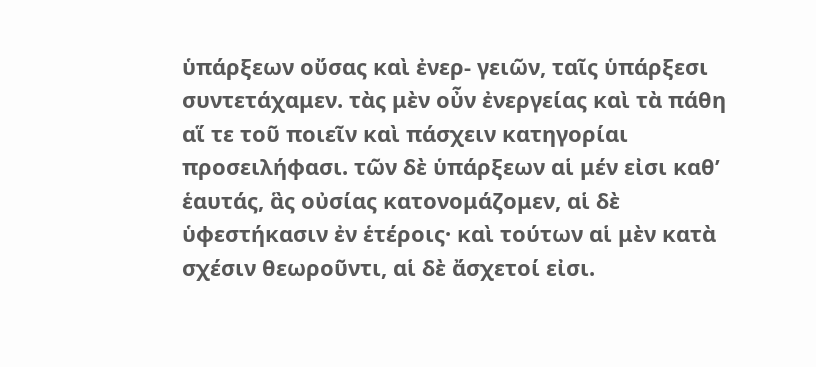ὑπάρξεων οὔσας καὶ ἐνερ- γειῶν, ταῖς ὑπάρξεσι συντετάχαμεν. τὰς μὲν οὖν ἐνεργείας καὶ τὰ πάθη αἵ τε τοῦ ποιεῖν καὶ πάσχειν κατηγορίαι προσειλήφασι. τῶν δὲ ὑπάρξεων αἱ μέν εἰσι καθ’ ἑαυτάς, ἃς οὐσίας κατονομάζομεν, αἱ δὲ ὑφεστήκασιν ἐν ἑτέροις· καὶ τούτων αἱ μὲν κατὰ σχέσιν θεωροῦντι, αἱ δὲ ἄσχετοί εἰσι.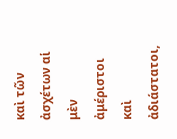καὶ τῶν ἀσχέτων αἱ μὲν ἀμέριστοι καὶ ἀδιάστατοι,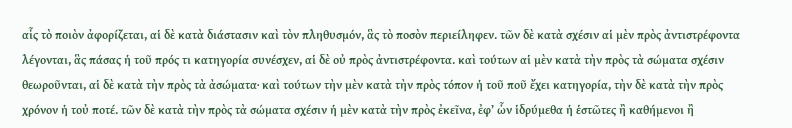αἷς τὸ ποιὸν ἀφορίζεται, αἱ δὲ κατὰ διάστασιν καὶ τὸν πληθυσμόν, ἃς τὸ ποσὸν περιείληφεν. τῶν δὲ κατὰ σχέσιν αἱ μὲν πρὸς ἀντιστρέφοντα λέγονται, ἃς πάσας ἡ τοῦ πρός τι κατηγορία συνέσχεν, αἱ δὲ οὐ πρὸς ἀντιστρέφοντα. καὶ τούτων αἱ μὲν κατὰ τὴν πρὸς τὰ σώματα σχέσιν θεωροῦνται, αἱ δὲ κατὰ τὴν πρὸς τὰ ἀσώματα· καὶ τούτων τὴν μὲν κατὰ τὴν πρὸς τόπον ἡ τοῦ ποῦ ἔχει κατηγορία, τὴν δὲ κατὰ τὴν πρὸς χρόνον ἡ τοὐ ποτέ. τῶν δὲ κατὰ τὴν πρὸς τὰ σώματα σχέσιν ἡ μὲν κατὰ τὴν πρὸς ἐκεῖνα, ἐφ’ ὧν ἱδρύμεθα ἡ ἑστῶτες ἢ καθήμενοι ἢ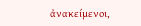ἀνακείμενοι,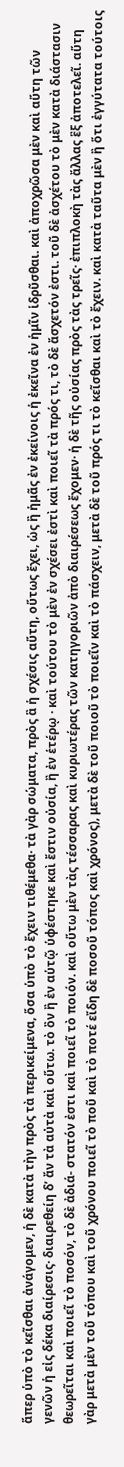ἅπερ ὑπὸ τὸ κεῖσθαι ἀνάγομεν, ἡ δὲ κατὰ τὴν πρὸς τὰ περικείμενα, ὅσα ὑπὸ τὸ ἔχειν τιθέμεθα· τὰ γὰρ σώματα, πρὸς ἃ ἡ σχέσις αὕτη, οὕτως ἔχει, ὡς ἢ ἡμᾶς ἐν ἐκείνοις ἡ ἐκεῖνα ἐν ἡμῖν ἱδρῦσθαι. καὶ ἀποχρῶσα μὲν καὶ αὕτη τῶν γενῶν ἡ εἰς δέκα διαίρεσις· διαιρεθείη δ’ ἄν τὰ αὐτὰ καὶ οὕτω. τὸ ὂν ἢ ἐν αὑτῷ ὑφέστηκε καὶ ἔστιν οὐσία, ἢ ἐν ἑτέρῳ · καὶ τούτου τὸ μὲν ἐν σχέσει ἐστὶ καὶ ποιεῖ τὰ πρός τι, τὸ δὲ ἄσχετόν ἐστι. τοῦ δὲ ἀσχέτου τὸ μὲν κατὰ διάστασιν θεωρεῖται καὶ ποιεῖ τὸ ποσόν, τὸ δὲ ἀδιά- στατόν ἐστι καὶ ποιεῖ τὸ ποιόν. καὶ οὕτω μὲν τὰς τέσσαρας καὶ κυριωτέρας τῶν κατηγοριῶν ἀπὸ διαιρέσεως ἔχομεν· ἡ δὲ τῆς οὐσίας πρὸς τὰς τρεῖς· ἐπιπλοκὴ τὰς ἄλλας ἓξ ἀποτελεῖ. αὕτη γὰρ μετὰ μὲν τοῦ τόπου καὶ τοῦ χρόνου ποιεῖ τὸ ποῦ καὶ τὸ ποτέ εἴδη δὲ ποσοῦ τόπος καὶ χρόνος), μετὰ δὲ τοῦ ποιοῦ τὸ ποιεῖν καὶ τὸ πάσχειν, μετὰ δὲ τοῦ πρός τι τὸ κεῖσθαι καὶ τὸ ἔχειν. καὶ κατὰ ταῦτα μὲν ἢ ὅτι ἐγγύτατα τούτοις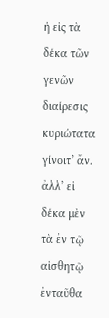ἡ εἰς τὰ δέκα τῶν γενῶν διαίρεσις κυριώτατα γίνοιτ’ ἄν. ἀλλ’ εἰ δέκα μὲν τὰ ἐν τῷ αἰσθητῷ ἐνταῦθα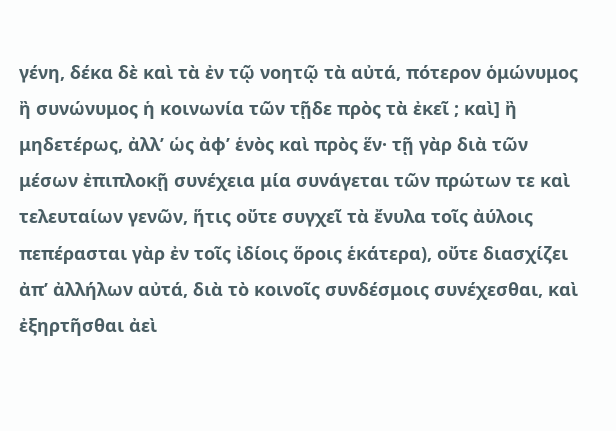γένη, δέκα δὲ καὶ τὰ ἐν τῷ νοητῷ τὰ αὐτά, πότερον ὁμώνυμος ἢ συνώνυμος ἡ κοινωνία τῶν τῇδε πρὸς τὰ ἐκεῖ ; καὶ] ἢ μηδετέρως, ἀλλ’ ὡς ἀφ’ ἑνὸς καὶ πρὸς ἕν· τῇ γὰρ διὰ τῶν μέσων ἐπιπλοκῇ συνέχεια μία συνάγεται τῶν πρώτων τε καὶ τελευταίων γενῶν, ἥτις οὔτε συγχεῖ τὰ ἔνυλα τοῖς ἀύλοις πεπέρασται γὰρ ἐν τοῖς ἰδίοις ὅροις ἑκάτερα), οὔτε διασχίζει ἀπ’ ἀλλήλων αὐτά, διὰ τὸ κοινοῖς συνδέσμοις συνέχεσθαι, καὶ ἐξηρτῆσθαι ἀεὶ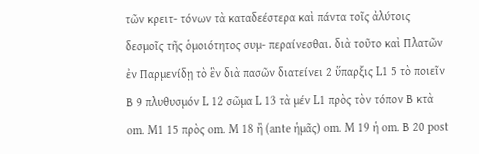τῶν κρειτ- τόνων τὰ καταδεέστερα καὶ πάντα τοῖς ἀλύτοις δεσμοῖς τῆς ὁμοιότητος συμ- περαίνεσθαι. διὰ τοῦτο καὶ Πλατῶν ἐν Παρμενίδῃ τὸ ἓν διὰ πασῶν διατείνει 2 ὕπαρξις L1 5 τὸ ποιεῖν Β 9 πλυθυσμόν L 12 σῶμα L 13 τὰ μέν L1 πρὸς τὸν τόπον Β κτὰ om. M1 15 πρὸς om. M 18 ἢ (ante ἡμᾶς) om. M 19 ἡ om. Β 20 post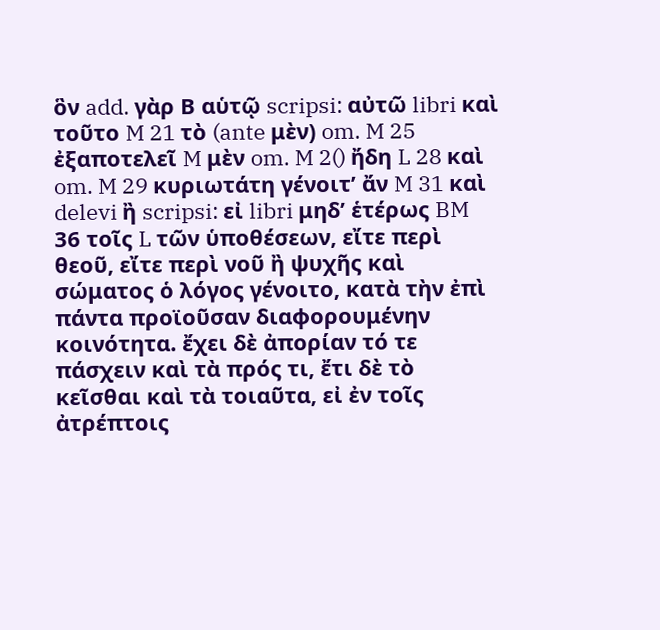ὃν add. γὰρ Β αὑτῷ scripsi: αὐτῶ libri καὶ τοῦτο M 21 τὸ (ante μὲν) om. M 25 ἐξαποτελεῖ M μὲν om. M 2() ἤδη L 28 καὶ om. M 29 κυριωτάτη γένοιτ’ ἄν M 31 καὶ delevi ἢ scripsi: εἰ libri μηδ’ ἑτέρως BM 36 τοῖς L τῶν ὑποθέσεων, εἴτε περὶ θεοῦ, εἴτε περὶ νοῦ ἢ ψυχῆς καὶ σώματος ὁ λόγος γένοιτο, κατὰ τὴν ἐπὶ πάντα προϊοῦσαν διαφορουμένην κοινότητα. ἔχει δὲ ἀπορίαν τό τε πάσχειν καὶ τὰ πρός τι, ἔτι δὲ τὸ κεῖσθαι καὶ τὰ τοιαῦτα, εἰ ἐν τοῖς ἀτρέπτοις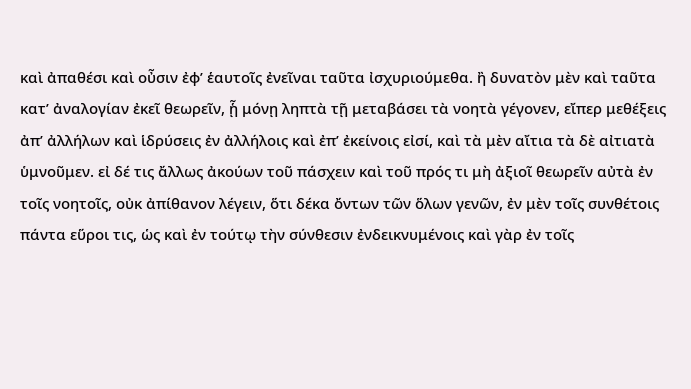καὶ ἀπαθέσι καὶ οὖσιν ἐφ’ ἑαυτοῖς ἐνεῖναι ταῦτα ἰσχυριούμεθα. ἢ δυνατὸν μὲν καὶ ταῦτα κατ’ ἀναλογίαν ἐκεῖ θεωρεῖν, ᾗ μόνῃ ληπτὰ τῇ μεταβάσει τὰ νοητὰ γέγονεν, εἴπερ μεθέξεις ἀπ’ ἀλλήλων καὶ ἱδρύσεις ἐν ἀλλήλοις καὶ ἐπ’ ἐκείνοις εἰσί, καὶ τὰ μὲν αἴτια τὰ δὲ αἰτιατὰ ὑμνοῦμεν. εἰ δέ τις ἄλλως ἀκούων τοῦ πάσχειν καὶ τοῦ πρός τι μὴ ἀξιοῖ θεωρεῖν αὐτὰ ἐν τοῖς νοητοῖς, οὐκ ἀπίθανον λέγειν, ὅτι δέκα ὄντων τῶν ὅλων γενῶν, ἐν μὲν τοῖς συνθέτοις πάντα εὕροι τις, ὡς καὶ ἐν τούτῳ τὴν σύνθεσιν ἐνδεικνυμένοις καὶ γὰρ ἐν τοῖς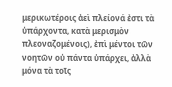μερικωτέροις ἀεὶ πλείονά ἐστι τὰ ὑπάρχοντα, κατὰ μερισμὸν πλεοναζομένοις), ἐπὶ μέντοι τῶν νοητῶν οὐ πάντα ὑπάρχει, ἀλλὰ μόνα τὰ τοῖς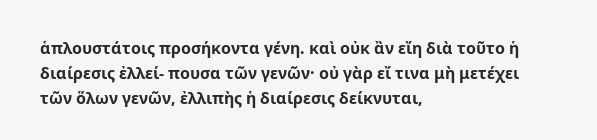ἁπλουστάτοις προσήκοντα γένη. καὶ οὐκ ἂν εἴη διὰ τοῦτο ἡ διαίρεσις ἐλλεί- πουσα τῶν γενῶν· οὐ γὰρ εἴ τινα μὴ μετέχει τῶν ὅλων γενῶν, ἐλλιπὴς ἡ διαίρεσις δείκνυται,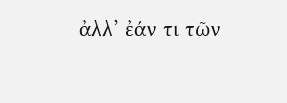ἀλλ’ ἐάν τι τῶν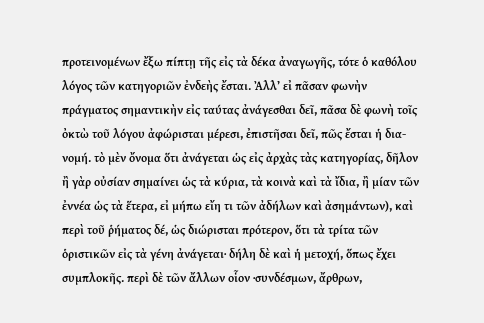προτεινομένων ἔξω πίπτῃ τῆς εἰς τὰ δέκα ἀναγωγῆς, τότε ὁ καθόλου λόγος τῶν κατηγοριῶν ἐνδεὴς ἔσται. Ἀλλ’ εἰ πᾶσαν φωνὴν πράγματος σημαντικὴν εἰς ταύτας ἀνάγεσθαι δεῖ, πᾶσα δὲ φωνὴ τοῖς ὀκτὼ τοῦ λόγου ἀφώρισται μέρεσι, ἐπιστῆσαι δεῖ, πῶς ἔσται ἡ δια- νομή. τὸ μὲν ὄνομα ὅτι ἀνάγεται ὡς εἰς ἀρχὰς τὰς κατηγορίας, δῆλον ἢ γὰρ οὐσίαν σημαίνει ὡς τὰ κύρια, τὰ κοινὰ καὶ τὰ ἴδια, ἢ μίαν τῶν ἐννέα ὡς τὰ ἕτερα, εἰ μήπω εἴη τι τῶν ἀδήλων καὶ ἀσημάντων), καὶ περὶ τοῦ ῥήματος δέ, ὡς διώρισται πρότερον, ὅτι τὰ τρίτα τῶν ὁριστικῶν εἰς τὰ γένη ἀνάγεται· δήλη δὲ καὶ ἡ μετοχή, ὅπως ἔχει συμπλοκῆς. περὶ δὲ τῶν ἄλλων οἷον ·συνδέσμων, ἄρθρων,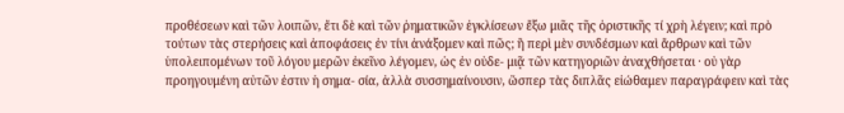προθέσεων καὶ τῶν λοιπῶν, ἔτι δὲ καὶ τῶν ῥηματικῶν ἐγκλίσεων ἔξω μιᾶς τῆς ὁριστικῆς τί χρὴ λέγειν; καὶ πρὸ τούτων τὰς στερήσεις καὶ ἀποφάσεις ἐν τίνι ἀνάξομεν καὶ πῶς; ἢ περὶ μὲν συνδέσμων καὶ ἄρθρων καὶ τῶν ὑπολειπομένων τοῦ λόγου μερῶν ἐκεῖνο λέγομεν, ὡς ἐν οὐδε- μιᾷ τῶν κατηγοριῶν ἀναχθήσεται · οὐ γὰρ προηγουμένη αὐτῶν ἐστιν ἡ σημα- σία, ἀλλὰ συσσημαίνουσιν, ὥσπερ τὰς διπλᾶς εἰώθαμεν παραγράφειν καὶ τὰς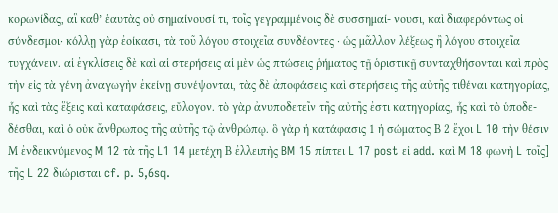κορωνίδας, αἳ καθ’ ἑαυτὰς οὐ σημαίνουσί τι, τοῖς γεγραμμένοις δὲ συσσημαί- νουσι, καὶ διαφερόντως οἱ σύνδεσμοι· κόλλῃ γὰρ ἐοίκασι, τὰ τοῦ λόγου στοιχεῖα συνδέοντες · ὡς μᾶλλον λέξεως ἢ λόγου στοιχεῖα τυγχάνειν. αἱ ἐγκλίσεις δὲ καὶ αἱ στερήσεις αἱ μὲν ὡς πτώσεις ῥήματος τῇ ὁριστικῇ συνταχθήσονται καὶ πρὸς τὴν εἰς τὰ γένη ἀναγωγὴν ἐκείνῃ συνέψονται, τὰς δὲ ἀποφάσεις καὶ στερήσεις τῆς αὐτῆς τιθέναι κατηγορίας, ἧς καὶ τὰς ἕξεις καὶ καταφάσεις, εὔλογον. τὸ γὰρ ἀνυποδετεῖν τῆς αὐτῆς ἐστι κατηγορίας, ἧς καὶ τὸ ὑποδε- δέσθαι, καὶ ὁ οὐκ ἄνθρωπος τῆς αὐτῆς τῷ ἀνθρώπῳ. ὃ γὰρ ἡ κατάφασις 1 ἡ σώματος Β 2 ἔχοι L 10 τὴν θέσιν Μ ἐνδεικνύμενος M 12 τὰ τῆς L1 14 μετέχη Β ἐλλειπὴς BM 15 πίπτει L 17 post εἰ add. καὶ M 18 φωνὴ L τοῖς] τῆς L 22 διώρισται cf. p. 5,6sq.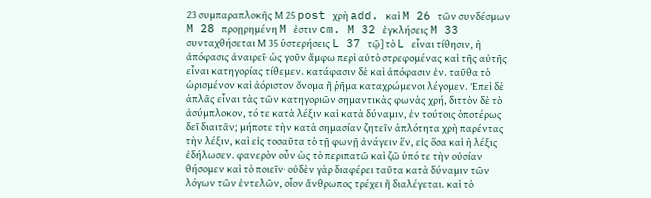23 συμπαραπλοκῆς Μ 25 post χρὴ add. καὶ M 26 τῶν συνδέσμων M 28 προῃρημένη M ἐστιν cm. M 32 ἐγκλήσεις M 33 συνταχθήσεται Μ 35 ὑστερήσεις L 37 τῷ] τὸ L εἶναι τίθησιν, ἡ ἀπόφασις ἀναιρεῖ· ὡς γοῦν ἄμφω περὶ αὐτὸ στρεφομένας καὶ τῆς αὐτῆς εἶναι κατηγορίας τίθεμεν. κατάφασιν δὲ καὶ ἀπόφασιν ἐν. ταῦθα τὸ ὡρισμένον καὶ ἀόριστον ὄνομα ἢ ῥῆμα καταχρώμενοι λέγομεν. Ἐπεὶ δὲ ἁπλᾶς εἶναι τὰς τῶν κατηγοριῶν σημαντικὰς φωνὰς χρή, διττὸν δὲ τὸ ἀσύμπλοκον, τό τε κατὰ λέξιν καὶ κατὰ δύναμιν, ἐν τούτοις ὁποτέρως δεῖ διαιτᾶν; μήποτε τὴν κατὰ σημασίαν ζητεῖν ἁπλότητα χρὴ παρέντας τὴν λέξιν, καὶ εἰς τοσαῦτα τὸ τῇ φωνῇ ἀνάγειν ἕν, εἰς ὅσα καὶ ἡ λέξις ἐδήλωσεν. φανερὸν οὖν ὡς τὸ περιπατῶ καὶ ζῶ ὑπό τε τὴν οὐσίαν θήσομεν καὶ τὸ ποιεῖν· οὐδὲν γὰρ διαφέρει ταῦτα κατὰ δύναμιν τῶν λόγων τῶν ἐντελῶν, οἷον ἄνθρωπος τρέχει ἢ διαλέγεται. καὶ τὸ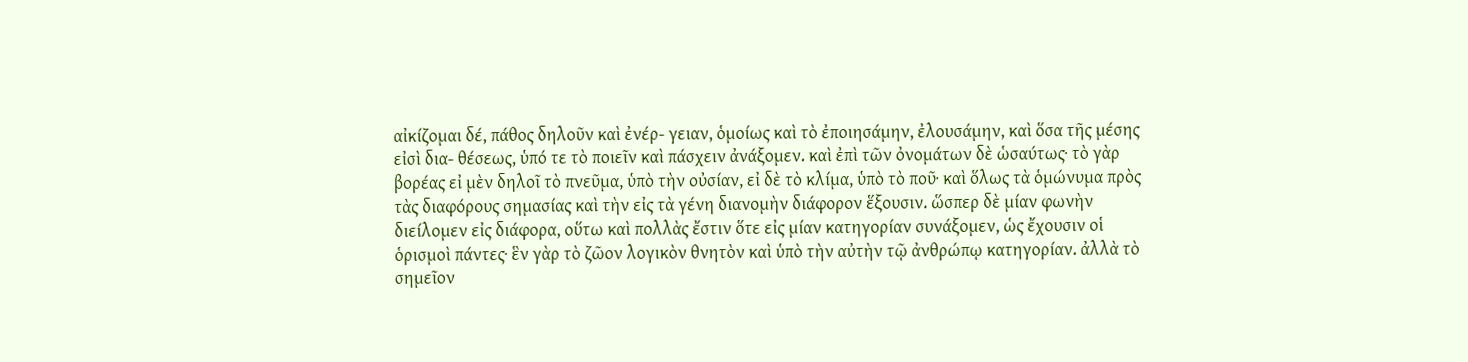αἰκίζομαι δέ, πάθος δηλοῦν καὶ ἐνέρ- γειαν, ὁμοίως καὶ τὸ ἐποιησάμην, ἐλουσάμην, καὶ ὅσα τῆς μέσης εἰσὶ δια- θέσεως, ὑπό τε τὸ ποιεῖν καὶ πάσχειν ἀνάξομεν. καὶ ἐπὶ τῶν ὀνομάτων δὲ ὡσαύτως· τὸ γὰρ βορέας εἰ μὲν δηλοῖ τὸ πνεῦμα, ὑπὸ τὴν οὐσίαν, εἰ δὲ τὸ κλίμα, ὑπὸ τὸ ποῦ· καὶ ὅλως τὰ ὁμώνυμα πρὸς τὰς διαφόρους σημασίας καὶ τὴν εἰς τὰ γένη διανομὴν διάφορον ἕξουσιν. ὥσπερ δὲ μίαν φωνὴν διείλομεν εἰς διάφορα, οὕτω καὶ πολλὰς ἔστιν ὅτε εἰς μίαν κατηγορίαν συνάξομεν, ὡς ἔχουσιν οἱ ὁρισμοὶ πάντες· ἓν γὰρ τὸ ζῶον λογικὸν θνητὸν καὶ ὑπὸ τὴν αὐτὴν τῷ ἀνθρώπῳ κατηγορίαν. ἀλλὰ τὸ σημεῖον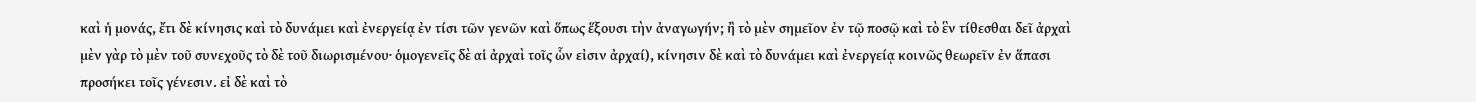καὶ ἡ μονάς, ἔτι δὲ κίνησις καὶ τὸ δυνάμει καὶ ἐνεργείᾳ ἐν τίσι τῶν γενῶν καὶ ὅπως ἕξουσι τὴν ἀναγωγήν; ἢ τὸ μὲν σημεῖον ἐν τῷ ποσῷ καὶ τὸ ἓν τίθεσθαι δεῖ ἀρχαὶ μὲν γὰρ τὸ μὲν τοῦ συνεχοῦς τὸ δὲ τοῦ διωρισμένου· ὁμογενεῖς δὲ αἱ ἀρχαὶ τοῖς ὧν εἰσιν ἀρχαί), κίνησιν δὲ καὶ τὸ δυνάμει καὶ ἐνεργείᾳ κοινῶς θεωρεῖν ἐν ἅπασι προσήκει τοῖς γένεσιν. εἰ δὲ καὶ τὸ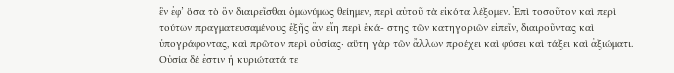ἓν ἐφ’ ὅσα τὸ ὂν διαιρεῖσθαι ὁμωνύμως θείημεν, περὶ αὐτοῦ τὰ εἰκότα λέξομεν. Ἐπὶ τοσοῦτον καὶ περὶ τούτων πραγματευσαμένους ἑξῆς ἂν εἴη περὶ ἑκά- στης τῶν κατηγοριῶν εἰπεῖν, διαιροῦντας καὶ ὑπογράφοντας, καὶ πρῶτον περὶ οὐσίας· αὕτη γὰρ τῶν ἄλλων προέχει καὶ φύσει καὶ τάξει καὶ ἀξιώματι. Οὐσία δέ ἐστιν ἡ κυριώτατά τε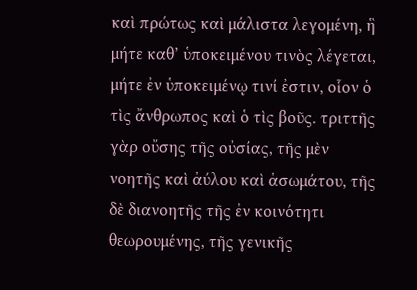καὶ πρώτως καὶ μάλιστα λεγομένη, ἣ μήτε καθ’ ὑποκειμένου τινὸς λέγεται, μήτε ἐν ὑποκειμένῳ τινί ἐστιν, οἷον ὁ τὶς ἄνθρωπος καὶ ὁ τὶς βοῦς. τριττῆς γὰρ οὔσης τῆς οὐσίας, τῆς μὲν νοητῆς καὶ ἀύλου καὶ ἀσωμάτου, τῆς δὲ διανοητῆς τῆς ἐν κοινότητι θεωρουμένης, τῆς γενικῆς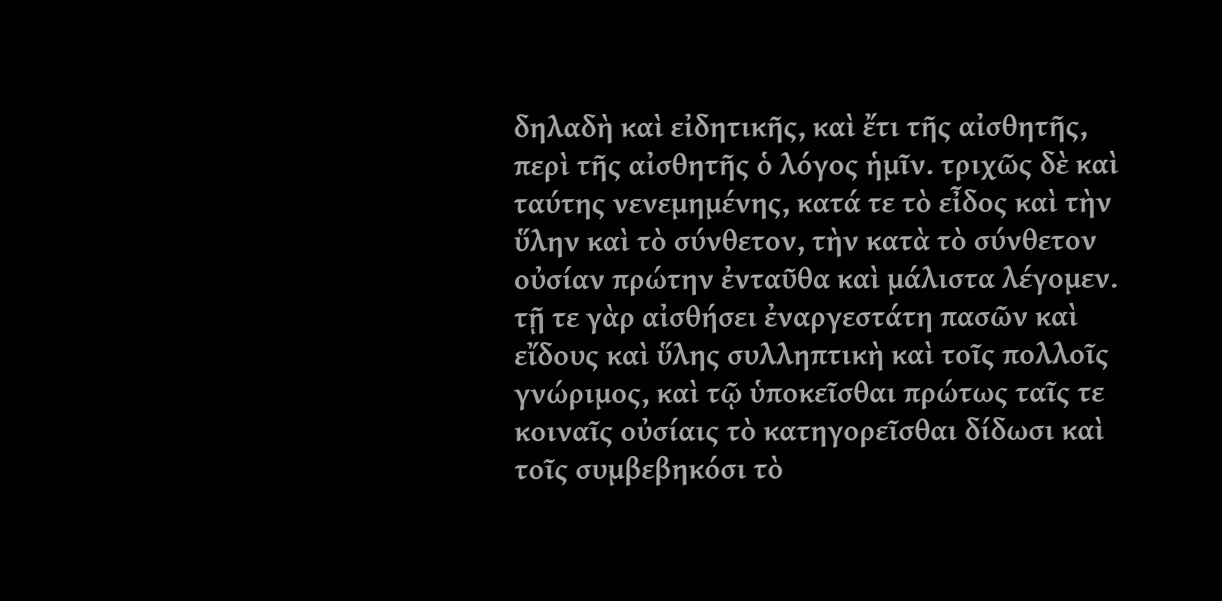δηλαδὴ καὶ εἰδητικῆς, καὶ ἔτι τῆς αἰσθητῆς, περὶ τῆς αἰσθητῆς ὁ λόγος ἡμῖν. τριχῶς δὲ καὶ ταύτης νενεμημένης, κατά τε τὸ εἶδος καὶ τὴν ὕλην καὶ τὸ σύνθετον, τὴν κατὰ τὸ σύνθετον οὐσίαν πρώτην ἐνταῦθα καὶ μάλιστα λέγομεν. τῇ τε γὰρ αἰσθήσει ἐναργεστάτη πασῶν καὶ εἴδους καὶ ὕλης συλληπτικὴ καὶ τοῖς πολλοῖς γνώριμος, καὶ τῷ ὑποκεῖσθαι πρώτως ταῖς τε κοιναῖς οὐσίαις τὸ κατηγορεῖσθαι δίδωσι καὶ τοῖς συμβεβηκόσι τὸ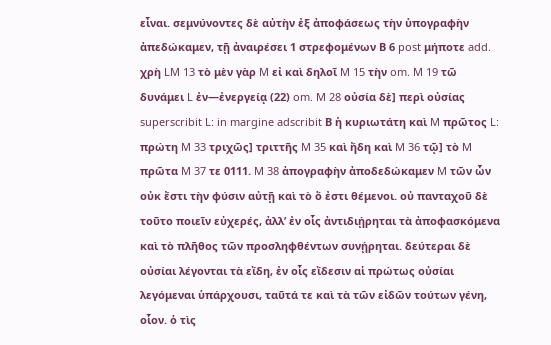εἶναι. σεμνύνοντες δὲ αὐτὴν ἐξ ἀποφάσεως τὴν ὑπογραφὴν ἀπεδώκαμεν, τῇ ἀναιρέσει 1 στρεφομένων Β 6 post μήποτε add. χρὴ LM 13 τὸ μὲν γὰρ M εἰ καὶ δηλοῖ M 15 τὴν om. M 19 τῶ δυνάμει L ἐν—ἐνεργείᾳ (22) om. M 28 οὐσία δὲ] περὶ οὐσίας superscribit L: in margine adscribit Β ἡ κυριωτάτη καὶ M πρῶτος L: πρώτη M 33 τριχῶς] τριττῆς M 35 καὶ ἤδη καὶ M 36 τῷ] τὸ M πρῶτα M 37 τε 0111. M 38 ἀπογραφὴν ἀποδεδώκαμεν M τῶν ὧν οὐκ ἔστι τὴν φύσιν αὐτῇ καὶ τὸ ὅ ἐστι θέμενοι. οὐ πανταχοῦ δὲ τοῦτο ποιεῖν εὐχερές, ἀλλ’ ἐν οἷς ἀντιδιῄρηται τὰ ἀποφασκόμενα καὶ τὸ πλῆθος τῶν προσληφθέντων συνῄρηται. δεύτεραι δὲ οὐσίαι λέγονται τὰ εἴδη, ἐν οἷς εἴδεσιν αἱ πρώτως οὐσίαι λεγόμεναι ὑπάρχουσι, ταῦτά τε καὶ τὰ τῶν εἰδῶν τούτων γένη, οἷον. ὁ τὶς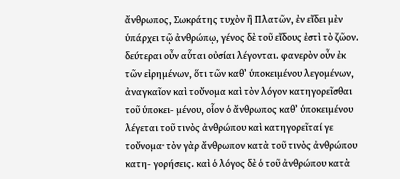ἄνθρωπος, Σωκράτης τυχὸν ἢ Πλατῶν, ἐν εἴδει μὲν ὑπάρχει τῷ ἀνθρώπῳ, γένος δὲ τοῦ εἴδους ἐστὶ τὸ ζῶον. δεύτεραι οὖν αὗται οὐσίαι λέγονται. φανερὸν οὖν ἐκ τῶν εἰρημένων, ὅτι τῶν καθ’ ὑποκειμένου λεγομένων, ἀναγκαῖον καὶ τοὔνομα καὶ τὸν λόγον κατηγορεῖσθαι τοῦ ὑποκει- μένου, οἷον ὁ ἄνθρωπος καθ’ ὑποκειμένου λέγεται τοῦ τινὸς ἀνθρώπου καὶ κατηγορεῖταί γε τοὔνομα· τὸν γὰρ ἄνθρωπον κατὰ τοῦ τινὸς ἀνθρώπου κατη- γορήσεις. καὶ ὁ λόγος δὲ ὁ τοῦ ἀνθρώπου κατὰ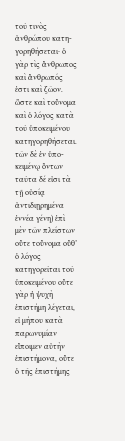τοῦ τινὸς ἀνθρώπου κατη- γορηθήσεται· ὁ γὰρ τὶς ἄνθρωπος καὶ ἄνθρωπός ἐστι καὶ ζῶον. ὥστε καὶ τοὔνομα καὶ ὁ λόγος κατὰ τοῦ ὑποκειμένου κατηγορηθήσεται. τῶν δὲ ἐν ὑπο- κειμένῳ ὄντων ταῦτα δέ εἰσι τὰ τῇ οὐσίᾳ ἀντιδιῃρημένα ἐννέα γένη) ἐπὶ μὲν τῶν πλείστων οὔτε τοὔνομα οὔθ’ ὁ λόγος κατηγορεῖται τοῦ ὑποκειμένου οὔτε γὰρ ἡ ψυχὴ ἐπιστήμη λέγεται, εἰ μήπου κατὰ παρωνυμίαν εἴποιμεν αὐτὴν ἐπιστήμονα, οὔτε ὁ τῆς ἐπιστήμης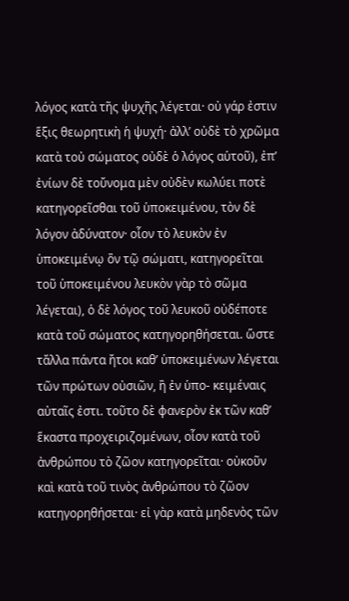λόγος κατὰ τῆς ψυχῆς λέγεται· οὐ γάρ ἐστιν ἕξις θεωρητικὴ ἡ ψυχή· ἀλλ’ οὐδὲ τὸ χρῶμα κατὰ τοὐ σώματος οὐδὲ ὁ λόγος αὑτοῦ), ἐπ’ ἐνίων δὲ τοὔνομα μὲν οὐδὲν κωλύει ποτὲ κατηγορεῖσθαι τοῦ ὑποκειμένου, τὸν δὲ λόγον ἀδύνατον· οἷον τὸ λευκὸν ἐν ὑποκειμένῳ ὂν τῷ σώματι, κατηγορεῖται τοῦ ὑποκειμένου λευκὸν γὰρ τὸ σῶμα λέγεται), ὁ δὲ λόγος τοῦ λευκοῦ οὐδέποτε κατὰ τοῦ σώματος κατηγορηθήσεται. ὥστε τἄλλα πάντα ἤτοι καθ’ ὑποκειμένων λέγεται τῶν πρώτων οὐσιῶν, ἢ ἐν ὑπο- κειμέναις αὐταῖς ἐστι. τοῦτο δὲ φανερὸν ἐκ τῶν καθ’ ἕκαστα προχειριζομένων, οἷον κατὰ τοῦ ἀνθρώπου τὸ ζῶον κατηγορεῖται· οὐκοῦν καὶ κατὰ τοῦ τινὸς ἀνθρώπου τὸ ζῶον κατηγορηθήσεται· εἰ γὰρ κατὰ μηδενὸς τῶν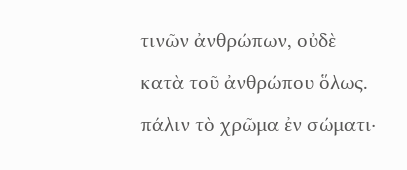τινῶν ἀνθρώπων, οὐδὲ κατὰ τοῦ ἀνθρώπου ὅλως. πάλιν τὸ χρῶμα ἐν σώματι·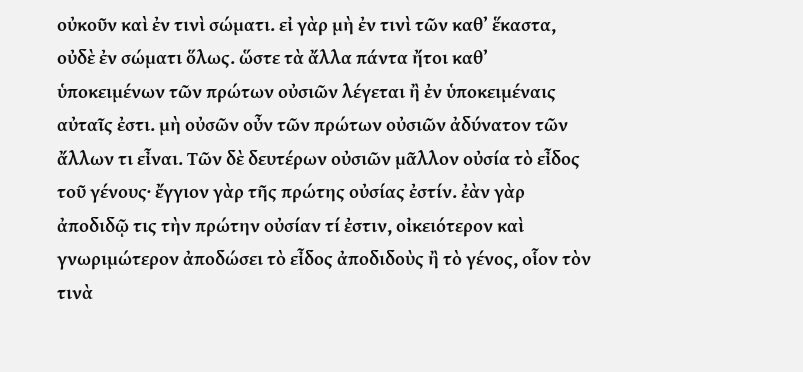οὐκοῦν καὶ ἐν τινὶ σώματι. εἰ γὰρ μὴ ἐν τινὶ τῶν καθ’ ἕκαστα, οὐδὲ ἐν σώματι ὅλως. ὥστε τὰ ἄλλα πάντα ἤτοι καθ’ ὑποκειμένων τῶν πρώτων οὐσιῶν λέγεται ἢ ἐν ὑποκειμέναις αὐταῖς ἐστι. μὴ οὐσῶν οὖν τῶν πρώτων οὐσιῶν ἀδύνατον τῶν ἄλλων τι εἶναι. Τῶν δὲ δευτέρων οὐσιῶν μᾶλλον οὐσία τὸ εἶδος τοῦ γένους· ἔγγιον γὰρ τῆς πρώτης οὐσίας ἐστίν. ἐὰν γὰρ ἀποδιδῷ τις τὴν πρώτην οὐσίαν τί ἐστιν, οἰκειότερον καὶ γνωριμώτερον ἀποδώσει τὸ εἶδος ἀποδιδοὺς ἢ τὸ γένος, οἷον τὸν τινὰ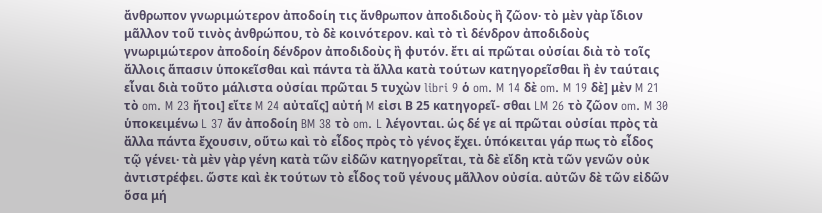ἄνθρωπον γνωριμώτερον ἀποδοίη τις ἄνθρωπον ἀποδιδοὺς ἢ ζῶον· τὸ μὲν γὰρ ἴδιον μᾶλλον τοῦ τινὸς ἀνθρώπου, τὸ δὲ κοινότερον. καὶ τὸ τὶ δένδρον ἀποδιδοὺς γνωριμώτερον ἀποδοίη δένδρον ἀποδιδοὺς ἢ φυτόν. ἔτι αἱ πρῶται οὐσίαι διὰ τὸ τοῖς ἄλλοις ἅπασιν ὑποκεῖσθαι καὶ πάντα τὰ ἄλλα κατὰ τούτων κατηγορεῖσθαι ἢ ἐν ταύταις εἶναι διὰ τοῦτο μάλιστα οὐσίαι πρῶται 5 τυχὼν libri 9 ὁ om. M 14 δὲ om. M 19 δὲ] μὲν M 21 τὸ om. M 23 ἤτοι] εἴτε M 24 αὐταῖς] αὐτή M εἰσι Β 25 κατηγορεῖ- σθαι LM 26 τὸ ζῶον om. M 30 ὑποκειμένω L 37 ἄν ἀποδοίη BM 38 τὸ om. L λέγονται. ὡς δέ γε αἱ πρῶται οὐσίαι πρὸς τὰ ἄλλα πάντα ἔχουσιν, οὕτω καὶ τὸ εἶδος πρὸς τὸ γένος ἔχει. ὑπόκειται γάρ πως τὸ εἶδος τῷ γένει· τὰ μὲν γὰρ γένη κατὰ τῶν εἰδῶν κατηγορεῖται, τὰ δὲ εἴδη κτὰ τῶν γενῶν οὐκ ἀντιστρέφει. ὥστε καὶ ἐκ τούτων τὸ εἶδος τοῦ γένους μᾶλλον οὐσία. αὐτῶν δὲ τῶν εἰδῶν ὅσα μή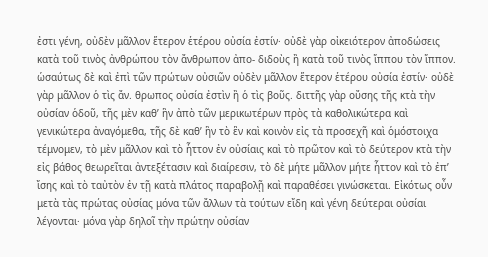ἐστι γένη, οὐδὲν μᾶλλον ἕτερον ἑτέρου οὐσία ἐστίν· οὐδὲ γὰρ οἰκειότερον ἀποδώσεις κατὰ τοῦ τινὸς ἀνθρώπου τὸν ἄνθρωπον ἀπο- διδοὺς ἢ κατὰ τοῦ τινὸς ἵππου τὸν ἵππον. ὡσαύτως δὲ καὶ ἐπὶ τῶν πρώτων οὐσιῶν οὐδὲν μᾶλλον ἕτερον ἑτέρου οὐσία ἐστίν· οὐδὲ γὰρ μᾶλλον ὁ τὶς ἄν. θρωπος οὐσία ἐστὶν ἢ ὁ τὶς βοῦς. διττῆς γὰρ οὔσης τῆς κτὰ τὴν οὐσίαν ὁδοῦ, τῆς μὲν καθ’ ἣν ἀπὸ τῶν μερικωτέρων πρὸς τὰ καθολικώτερα καὶ γενικώτερα ἀναγόμεθα, τῆς δὲ καθ’ ἣν τὸ ἓν καὶ κοινὸν εἰς τὰ προσεχῆ καὶ ὁμόστοιχα τέμνομεν, τὸ μὲν μᾶλλον καὶ τὸ ἧττον ἐν οὐσίαις καὶ τὸ πρῶτον καὶ τὸ δεύτερον κτὰ τὴν εἰς βάθος θεωρεῖται ἀντεξέτασιν καὶ διαίρεσιν, τὸ δὲ μήτε μᾶλλον μήτε ἧττον καὶ τὸ ἐπ’ ἴσης καὶ τὸ ταὐτὸν ἐν τῇ κατὰ πλάτος παραβολῇ καὶ παραθέσει γινώσκεται. Εἰκότως οὖν μετὰ τὰς πρώτας οὐσίας μόνα τῶν ἄλλων τὰ τούτων εἴδη καὶ γένη δεύτεραι οὐσίαι λέγονται· μόνα γὰρ δηλοῖ τὴν πρώτην οὐσίαν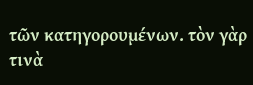τῶν κατηγορουμένων. τὸν γὰρ τινὰ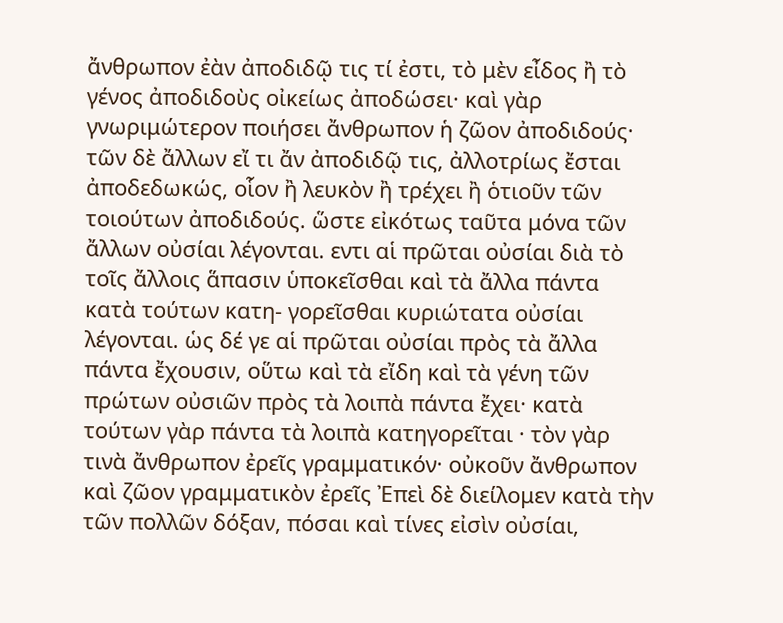ἄνθρωπον ἐὰν ἀποδιδῷ τις τί ἐστι, τὸ μὲν εἶδος ἢ τὸ γένος ἀποδιδοὺς οἰκείως ἀποδώσει· καὶ γὰρ γνωριμώτερον ποιήσει ἄνθρωπον ἡ ζῶον ἀποδιδούς· τῶν δὲ ἄλλων εἴ τι ἄν ἀποδιδῷ τις, ἀλλοτρίως ἔσται ἀποδεδωκώς, οἷον ἢ λευκὸν ἢ τρέχει ἢ ὁτιοῦν τῶν τοιούτων ἀποδιδούς. ὥστε εἰκότως ταῦτα μόνα τῶν ἄλλων οὐσίαι λέγονται. εντι αἱ πρῶται οὐσίαι διὰ τὸ τοῖς ἄλλοις ἅπασιν ὑποκεῖσθαι καὶ τὰ ἄλλα πάντα κατὰ τούτων κατη- γορεῖσθαι κυριώτατα οὐσίαι λέγονται. ὡς δέ γε αἱ πρῶται οὐσίαι πρὸς τὰ ἄλλα πάντα ἔχουσιν, οὕτω καὶ τὰ εἴδη καὶ τὰ γένη τῶν πρώτων οὐσιῶν πρὸς τὰ λοιπὰ πάντα ἔχει· κατὰ τούτων γὰρ πάντα τὰ λοιπὰ κατηγορεῖται · τὸν γὰρ τινὰ ἄνθρωπον ἐρεῖς γραμματικόν· οὐκοῦν ἄνθρωπον καὶ ζῶον γραμματικὸν ἐρεῖς Ἐπεὶ δὲ διείλομεν κατὰ τὴν τῶν πολλῶν δόξαν, πόσαι καὶ τίνες εἰσὶν οὐσίαι,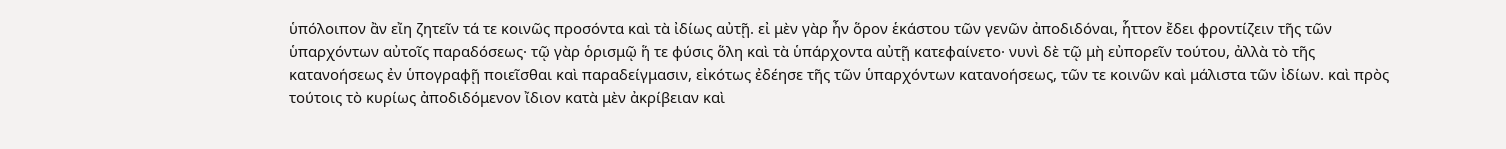ὑπόλοιπον ἂν εἴη ζητεῖν τά τε κοινῶς προσόντα καὶ τὰ ἰδίως αὐτῇ. εἰ μὲν γὰρ ἦν ὅρον ἑκάστου τῶν γενῶν ἀποδιδόναι, ἧττον ἔδει φροντίζειν τῆς τῶν ὑπαρχόντων αὐτοῖς παραδόσεως· τῷ γὰρ ὁρισμῷ ἥ τε φύσις ὅλη καὶ τὰ ὑπάρχοντα αὐτῇ κατεφαίνετο· νυνὶ δὲ τῷ μὴ εὐπορεῖν τούτου, ἀλλὰ τὸ τῆς κατανοήσεως ἐν ὑπογραφῇ ποιεῖσθαι καὶ παραδείγμασιν, εἰκότως ἐδέησε τῆς τῶν ὑπαρχόντων κατανοήσεως, τῶν τε κοινῶν καὶ μάλιστα τῶν ἰδίων. καὶ πρὸς τούτοις τὸ κυρίως ἀποδιδόμενον ἴδιον κατὰ μὲν ἀκρίβειαν καὶ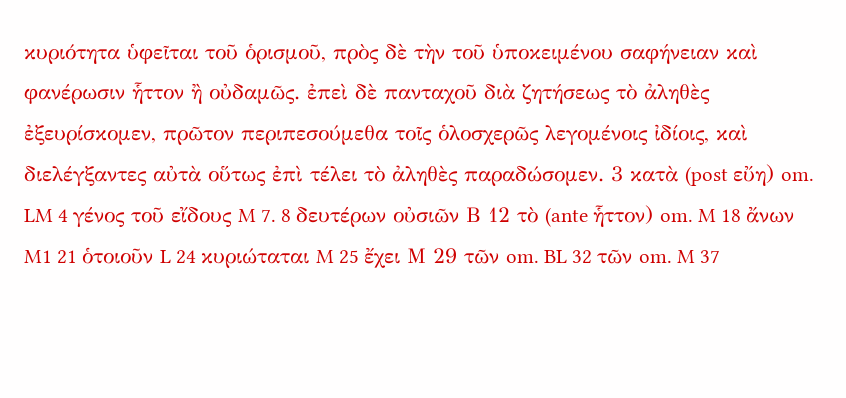κυριότητα ὑφεῖται τοῦ ὁρισμοῦ, πρὸς δὲ τὴν τοῦ ὑποκειμένου σαφήνειαν καὶ φανέρωσιν ἧττον ἢ οὐδαμῶς. ἐπεὶ δὲ πανταχοῦ διὰ ζητήσεως τὸ ἀληθὲς ἐξευρίσκομεν, πρῶτον περιπεσούμεθα τοῖς ὁλοσχερῶς λεγομένοις ἰδίοις, καὶ διελέγξαντες αὐτὰ οὕτως ἐπὶ τέλει τὸ ἀληθὲς παραδώσομεν. 3 κατὰ (post εὔη) om. LM 4 γένος τοῦ εἴδους M 7. 8 δευτέρων οὐσιῶν Β 12 τὸ (ante ἧττον) om. M 18 ἄνων M1 21 ὁτοιοῦν L 24 κυριώταται M 25 ἔχει Μ 29 τῶν om. BL 32 τῶν om. M 37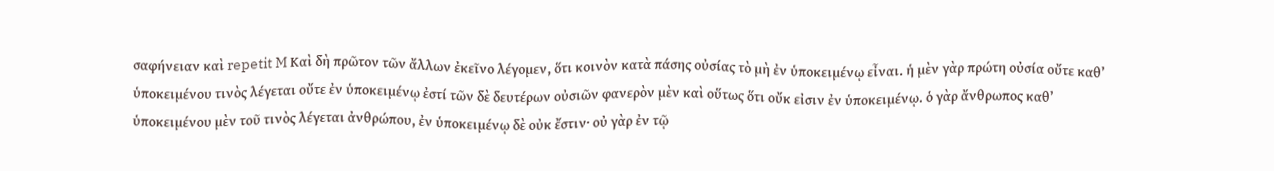σαφήνειαν καὶ repetit M Καὶ δὴ πρῶτον τῶν ἄλλων ἐκεῖνο λέγομεν, ὅτι κοινὸν κατὰ πάσης οὐσίας τὸ μὴ ἐν ὑποκειμένῳ εἶναι. ἡ μὲν γὰρ πρώτη οὐσία οὔτε καθ’ ὑποκειμένου τινὸς λέγεται οὔτε ἐν ὑποκειμένῳ ἐστί τῶν δὲ δευτέρων οὐσιῶν φανερὸν μὲν καὶ οὕτως ὅτι οὔκ εἰσιν ἐν ὑποκειμένῳ. ὁ γὰρ ἄνθρωπος καθ’ ὑποκειμένου μὲν τοῦ τινὸς λέγεται ἀνθρώπου, ἐν ὑποκειμένῳ δὲ οὐκ ἔστιν· οὐ γὰρ ἐν τῷ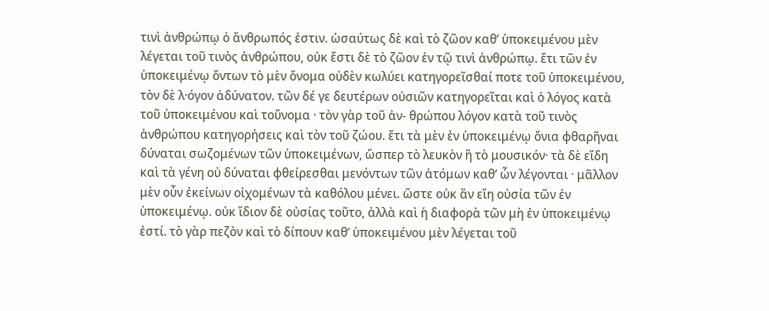τινὶ ἀνθρώπῳ ὁ ἄνθρωπός ἐστιν. ὡσαύτως δὲ καὶ τὸ ζῶον καθ’ ὑποκειμένου μὲν λέγεται τοῦ τινὸς ἀνθρώπου, οὐκ ἔστι δὲ τὸ ζῶον ἐν τῷ τινὶ ἀνθρώπῳ. ἔτι τῶν ἐν ὑποκειμένῳ ὄντων τὸ μὲν ὄνομα οὐδὲν κωλύει κατηγορεῖσθαί ποτε τοῦ ὑποκειμένου, τὸν δὲ λ·όγον ἀδύνατον. τῶν δέ γε δευτέρων οὐσιῶν κατηγορεῖται καὶ ὁ λόγος κατὰ τοῦ ὑποκειμένου καὶ τοὔνομα · τὸν γὰρ τοῦ ἀν- θρώπου λόγον κατὰ τοῦ τινὸς ἀνθρώπου κατηγορήσεις καὶ τὸν τοῦ ζώου. ἔτι τὰ μὲν ἐν ὑποκειμένῳ ὄνια φθαρῆναι δύναται σωζομένων τῶν ὑποκειμένων, ὥσπερ τὸ λευκὸν ἢ τὸ μουσικόν· τὰ δὲ εἴδη καὶ τὰ γένη οὐ δύναται φθείρεσθαι μενόντων τῶν ἀτόμων καθ’ ὧν λέγονται · μᾶλλον μὲν οὖν ἐκείνων οἰχομένων τὰ καθόλου μένει. ὥστε οὐκ ἂν εἴη οὐσία τῶν ἐν ὑποκειμένῳ. οὐκ ἴδιον δὲ οὐσίας τοῦτο, ἀλλὰ καὶ ἡ διαφορὰ τῶν μὴ ἐν ὑποκειμένῳ ἐστί. τὸ γὰρ πεζὸν καὶ τὸ δίπουν καθ’ ὑποκειμένου μὲν λέγεται τοῦ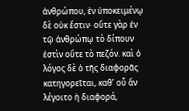ἀνθρώπου, ἐν ὑποκειμένῳ δὲ οὐκ ἔστιν· οὔτε γὰρ ἐν τῷ ἀνθρώπῳ τὸ δίπουν ἐστὶν οὔτε τὸ πεζόν. καὶ ὁ λόγος δὲ ὁ τῆς διαφορᾶς κατηγορεῖται, καθ’ οὗ ἄν λέγοιτο ἡ διαφορά,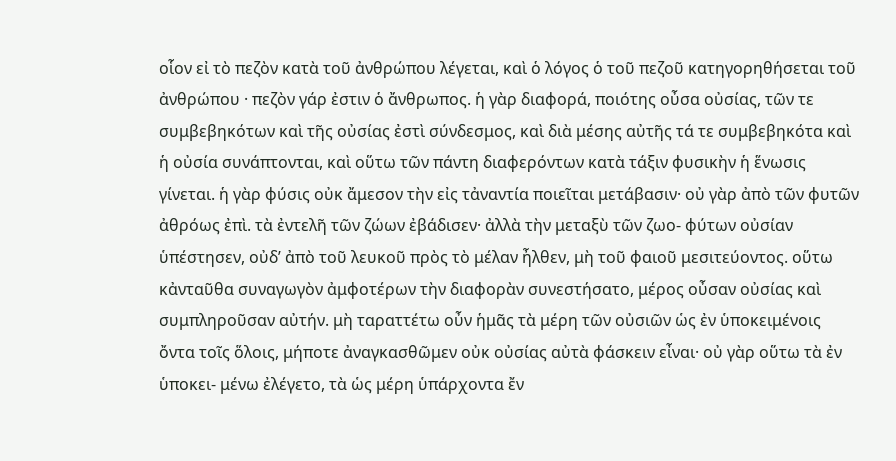οἷον εἰ τὸ πεζὸν κατὰ τοῦ ἀνθρώπου λέγεται, καὶ ὁ λόγος ὁ τοῦ πεζοῦ κατηγορηθήσεται τοῦ ἀνθρώπου · πεζὸν γάρ ἐστιν ὁ ἄνθρωπος. ἡ γὰρ διαφορά, ποιότης οὖσα οὐσίας, τῶν τε συμβεβηκότων καὶ τῆς οὐσίας ἐστὶ σύνδεσμος, καὶ διὰ μέσης αὐτῆς τά τε συμβεβηκότα καὶ ἡ οὐσία συνάπτονται, καὶ οὕτω τῶν πάντη διαφερόντων κατὰ τάξιν φυσικὴν ἡ ἕνωσις γίνεται. ἡ γὰρ φύσις οὐκ ἄμεσον τὴν εἰς τἀναντία ποιεῖται μετάβασιν· οὐ γὰρ ἀπὸ τῶν φυτῶν ἀθρόως ἐπὶ. τὰ ἐντελῆ τῶν ζώων ἐβάδισεν· ἀλλὰ τὴν μεταξὺ τῶν ζωο- φύτων οὐσίαν ὑπέστησεν, οὐδ’ ἀπὸ τοῦ λευκοῦ πρὸς τὸ μέλαν ἦλθεν, μὴ τοῦ φαιοῦ μεσιτεύοντος. οὕτω κἀνταῦθα συναγωγὸν ἀμφοτέρων τὴν διαφορὰν συνεστήσατο, μέρος οὖσαν οὐσίας καὶ συμπληροῦσαν αὐτήν. μὴ ταραττέτω οὖν ἡμᾶς τὰ μέρη τῶν οὐσιῶν ὡς ἐν ὑποκειμένοις ὄντα τοῖς ὅλοις, μήποτε ἀναγκασθῶμεν οὐκ οὐσίας αὐτὰ φάσκειν εἶναι· οὐ γὰρ οὕτω τὰ ἐν ὑποκει- μένω ἐλέγετο, τὰ ὡς μέρη ὑπάρχοντα ἔν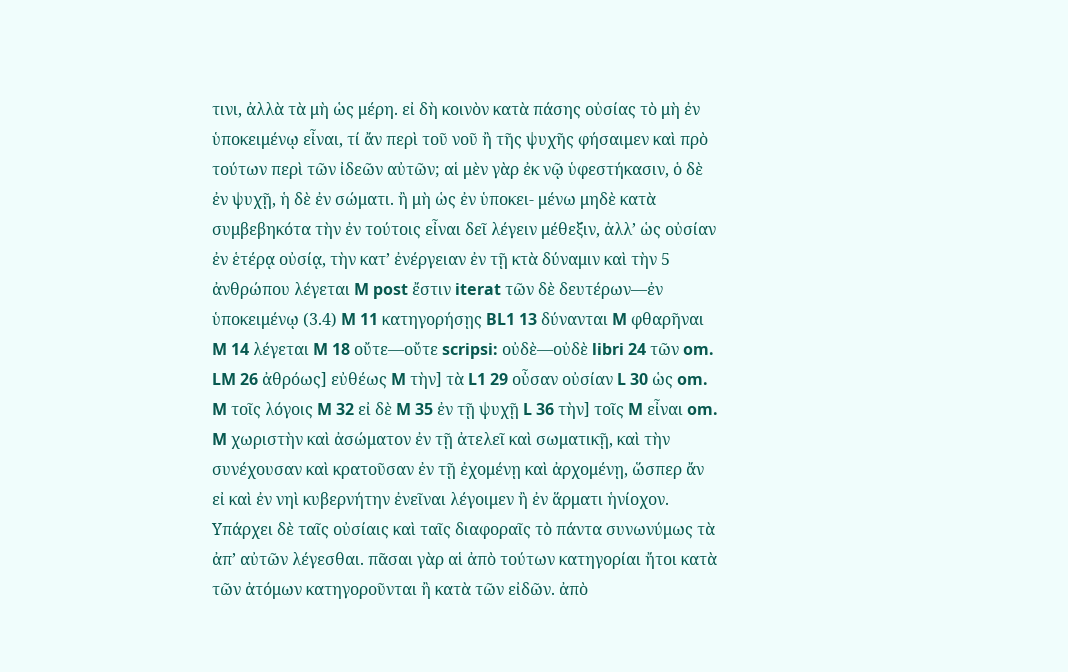τινι, ἀλλὰ τὰ μὴ ὡς μέρη. εἰ δὴ κοινὸν κατὰ πάσης οὐσίας τὸ μὴ ἐν ὑποκειμένῳ εἶναι, τί ἄν περὶ τοῦ νοῦ ἢ τῆς ψυχῆς φήσαιμεν καὶ πρὸ τούτων περὶ τῶν ἰδεῶν αὐτῶν; αἱ μὲν γὰρ ἐκ νῷ ὑφεστήκασιν, ὁ δὲ ἐν ψυχῇ, ἡ δὲ ἐν σώματι. ἢ μὴ ὡς ἐν ὑποκει- μένω μηδὲ κατὰ συμβεβηκότα τὴν ἐν τούτοις εἶναι δεῖ λέγειν μέθεξιν, ἀλλ’ ὡς οὐσίαν ἐν ἑτέρᾳ οὐσίᾳ, τὴν κατ’ ἐνέργειαν ἐν τῇ κτὰ δύναμιν καὶ τὴν 5 ἀνθρώπου λέγεται M post ἔστιν iterat τῶν δὲ δευτέρων—ἐν ὑποκειμένῳ (3.4) M 11 κατηγορήσῃς BL1 13 δύνανται M φθαρῆναι M 14 λέγεται M 18 οὔτε—οὔτε scripsi: οὐδὲ—οὐδὲ libri 24 τῶν om. LM 26 ἀθρόως] εὐθέως M τὴν] τὰ L1 29 οὖσαν οὐσίαν L 30 ὡς om. M τοῖς λόγοις M 32 εἰ δὲ M 35 ἐν τῇ ψυχῇ L 36 τὴν] τοῖς M εἶναι om. M χωριστὴν καὶ ἀσώματον ἐν τῇ ἀτελεῖ καὶ σωματικῇ, καὶ τὴν συνέχουσαν καὶ κρατοῦσαν ἐν τῇ ἐχομένῃ καὶ ἀρχομένῃ, ὥσπερ ἄν εἰ καὶ ἐν νηὶ κυβερνήτην ἐνεῖναι λέγοιμεν ἢ ἐν ἅρματι ἡνίοχον. Υπάρχει δὲ ταῖς οὐσίαις καὶ ταῖς διαφοραῖς τὸ πάντα συνωνύμως τὰ ἀπ’ αὐτῶν λέγεσθαι. πᾶσαι γὰρ αἱ ἀπὸ τούτων κατηγορίαι ἤτοι κατὰ τῶν ἀτόμων κατηγοροῦνται ἢ κατὰ τῶν εἰδῶν. ἀπὸ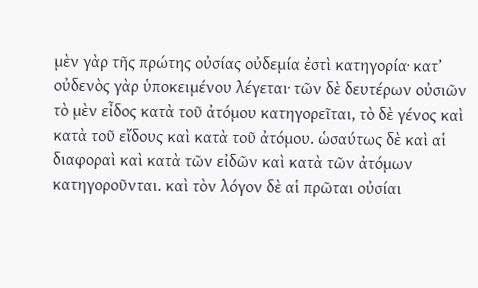μὲν γὰρ τῆς πρώτης οὐσίας οὐδεμία ἐστὶ κατηγορία· κατ’ οὐδενὸς γὰρ ὑποκειμένου λέγεται· τῶν δὲ δευτέρων οὐσιῶν τὸ μὲν εἶδος κατὰ τοῦ ἀτόμου κατηγορεῖται, τὸ δὲ γένος καὶ κατὰ τοῦ εἴδους καὶ κατὰ τοῦ ἀτόμου. ὡσαύτως δὲ καὶ αἱ διαφοραὶ καὶ κατὰ τῶν εἰδῶν καὶ κατὰ τῶν ἀτόμων κατηγοροῦνται. καὶ τὸν λόγον δὲ αἱ πρῶται οὐσίαι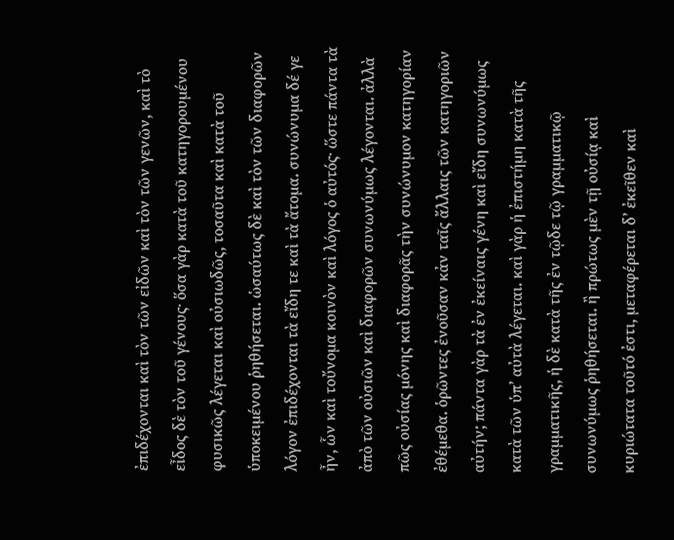ἐπιδέχονται καὶ τὸν τῶν εἰδῶν καὶ τὸν τῶν γενῶν, καὶ τὸ εἶδος δὲ τὸν τοῦ γένους· ὅσα γὰρ κατὰ τοῦ κατηγορουμένου φυσικῶς λέγεται καὶ οὐσιωδῶς, τοσαῦτα καὶ κατὰ τοῦ ὑποκειμένου ῥηθήσεται. ὡσαύτως δὲ καὶ τὸν τῶν διαφορῶν λόγον ἐπιδέχονται τὰ εἴδη τε καὶ τὰ ἄτομα. συνώνυμα δέ γε ἦν, ὧν καὶ τοὔνομα κοινὸν καὶ λόγος ὁ αὐτός· ὥστε πάντα τὰ ἀπὸ τῶν οὐσιῶν καὶ διαφορῶν συνωνύμως λέγονται. ἀλλὰ πῶς οὐσίας μόνης καὶ διαφορᾶς τὴν συνώνυμον κατηγορίαν ἐθέμεθα. ὁρῶντες ἐνοῦσαν κἀν ταῖς ἄλλαις τῶν κατηγοριῶν αὐτήν; πάντα γὰρ τὰ ἐν ἐκείναις γένη καὶ εἴδη συνωνύμως κατὰ τῶν ὑπ’ αὐτὰ λέγεται. καὶ γὰρ ἡ ἐπιστήμη κατὰ τῆς γραμματικῆς, ἡ δὲ κατὰ τῆς ἐν τῷδε τῷ γραμματικῷ συνωνύμως ῥηθήσεται. ἢ πρώτως μὲν τῇ οὐσίᾳ καὶ κυριώτατα τοῦτό ἐστι, μεταφέρεται δ’ ἐκεῖθεν καὶ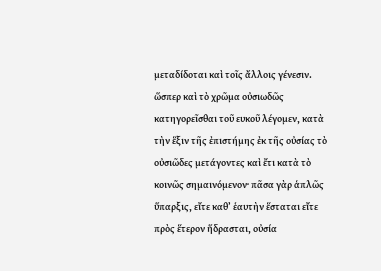μεταδίδοται καὶ τοῖς ἄλλοις γένεσιν. ὥσπερ καὶ τὸ χρῶμα οὐσιωδῶς κατηγορεῖσθαι τοῦ ευκοῦ λέγομεν, κατὰ τὴν ἕξιν τῆς ἐπιστήμης ἐκ τῆς οὐσίας τὸ οὐσιῶδες μετάγοντες καὶ ἔτι κατὰ τὸ κοινῶς σημαινόμενον· πᾶσα γὰρ ἁπλῶς ὕπαρξις, εἴτε καθ’ ἑαυτὴν ἕσταται εἴτε πρὸς ἕτερον ἥδρασται, οὐσία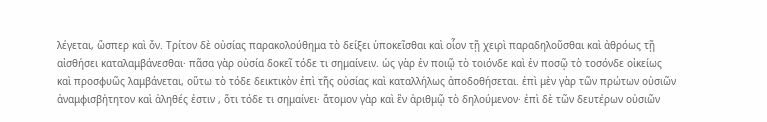λέγεται, ὥσπερ καὶ ὄν. Τρίτον δὲ οὐσίας παρακολούθημα τὸ δείξει ὑποκεῖσθαι καὶ οἷον τῇ χειρὶ παραδηλοῦσθαι καὶ ἀθρόως τῇ αἰσθήσει καταλαμβάνεσθαι· πᾶσα γὰρ οὐσία δοκεῖ τόδε τι σημαίνειν. ὡς γὰρ ἐν ποιῷ τὸ τοιόνδε καὶ ἐν ποσῷ τὸ τοσόνδε οἰκείως καὶ προσφυῶς λαμβάνεται, οὕτω τὸ τόδε δεικτικὸν ἐπὶ τῆς οὐσίας καὶ καταλλήλως ἀποδοθήσεται. ἐπὶ μὲν γὰρ τῶν πρώτων οὐσιῶν ἀναμφισβήτητον καὶ ἀληθές ἐστιν , ὅτι τόδε τι σημαίνει· ἄτομον γὰρ καὶ ἓν ἀριθμῷ τὸ δηλούμενον· ἐπὶ δὲ τῶν δευτέρων οὐσιῶν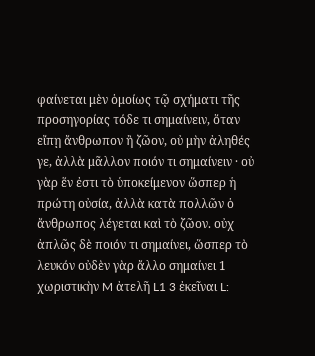φαίνεται μὲν ὁμοίως τῷ σχήματι τῆς προσηγορίας τόδε τι σημαίνειν, ὅταν εἴπῃ ἄνθρωπον ἢ ζῶον, οὐ μὴν ἀληθές γε, ἀλλὰ μᾶλλον ποιόν τι σημαίνειν · οὐ γὰρ ἕν ἐστι τὸ ὑποκείμενον ὥσπερ ἡ πρώτη οὐσία, ἀλλὰ κατὰ πολλῶν ὁ ἄνθρωπος λέγεται καὶ τὸ ζῶον. οὐχ ἀπλῶς δὲ ποιόν τι σημαίνει, ὥσπερ τὸ λευκόν οὐδὲν γὰρ ἄλλο σημαίνει 1 χωριστικὴν M ἀτελῆ L1 3 ἐκεῖναι L: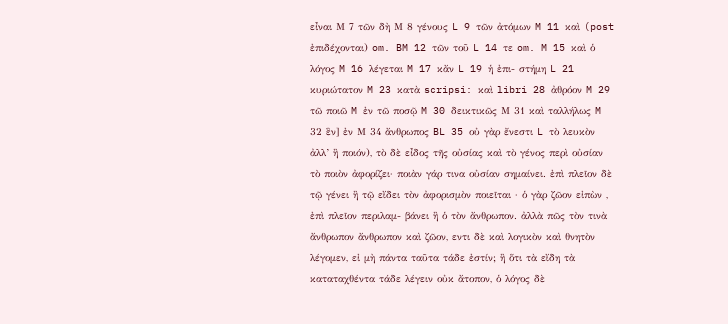εἶναι Μ 7 τῶν δὴ Μ 8 γένους L 9 τῶν ἀτόμων M 11 καὶ (post ἐπιδέχονται) om. BM 12 τῶν τοῦ L 14 τε om. M 15 καὶ ὁ λόγος M 16 λέγεται M 17 κἄν L 19 ἡ ἐπι- στήμη L 21 κυριώτατον M 23 κατὰ scripsi: καὶ libri 28 ἀθρόον M 29 τῶ ποιῶ M ἐν τῶ ποσῷ M 30 δεικτικῶς Μ 31 καὶ ταλλήλως M 32 ἓν] ἐν Μ 34 ἄνθρωπος BL 35 οὐ γὰρ ἔνεστι L τὸ λευκὸν ἀλλ’ ἢ ποιόν), τὸ δὲ εἶδος τῆς οὐσίας καὶ τὸ γένος περὶ οὐσίαν τὸ ποιὸν ἀφορίζει· ποιὰν γάρ τινα οὐσίαν σημαίνει. ἐπὶ πλεῖον δὲ τῷ γένει ἢ τῷ εἴδει τὸν ἀφορισμὸν ποιεῖται · ὁ γὰρ ζῶον εἰπὼν , ἐπὶ πλεῖον περιλαμ- βάνει ἢ ὁ τὸν ἄνθρωπον. ἀλλὰ πῶς τὸν τινὰ ἄνθρωπον ἄνθρωπον καὶ ζῶον, εντι δὲ καὶ λογικὸν καὶ θνητὸν λέγομεν, εἰ μὴ πάντα ταῦτα τάδε ἐστίν; ἢ ὅτι τὰ εἴδη τὰ καταταχθέντα τάδε λέγειν οὐκ ἄτοπον, ὁ λόγος δὲ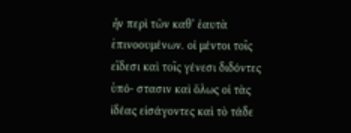ἦν περὶ τῶν καθ’ ἑαυτὰ ἐπινοουμένων. οἱ μέντοι τοῖς εἴδεσι καὶ τοῖς γένεσι διδόντες ὑπό- στασιν καὶ ὅλως οἱ τὰς ἰδέας εἰσάγοντες καὶ τὸ τάδε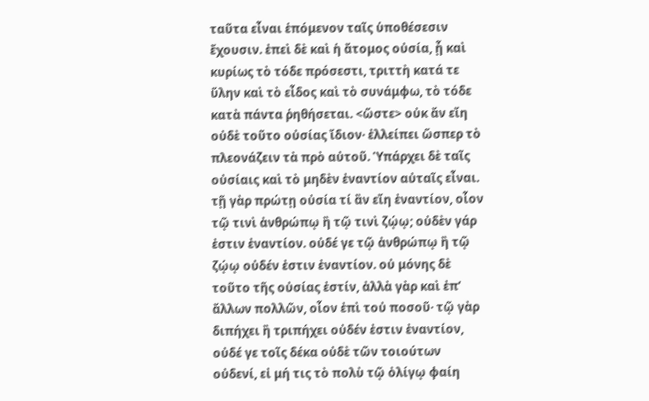ταῦτα εἶναι ἑπόμενον ταῖς ὑποθέσεσιν ἔχουσιν. ἐπεὶ δὲ καὶ ἡ ἄτομος οὐσία, ᾗ καὶ κυρίως τὸ τόδε πρόσεστι, τριττὴ κατά τε ὕλην καὶ τὸ εἶδος καὶ τὸ συνάμφω, τὸ τόδε κατὰ πάντα ῥηθήσεται. <ὥστε> οὐκ ἄν εἴη οὐδὲ τοῦτο οὐσίας ἴδιον· ἐλλείπει ὥσπερ τὸ πλεονάζειν τὰ πρὸ αὐτοῦ. Ὑπάρχει δὲ ταῖς οὐσίαις καὶ τὸ μηδὲν ἐναντίον αὐταῖς εἶναι. τῇ γὰρ πρώτῃ οὐσία τί ἂν εἴη ἐναντίον, οἷον τῷ τινὶ ἀνθρώπῳ ἢ τῷ τινὶ ζῴῳ; οὐδὲν γάρ ἐστιν ἐναντίον. οὐδέ γε τῷ ἀνθρώπῳ ἢ τῷ ζῴῳ οὐδέν ἐστιν ἐναντίον. οὐ μόνης δὲ τοῦτο τῆς οὐσίας ἐστίν, ἀλλὰ γὰρ καὶ ἐπ’ ἄλλων πολλῶν, οἷον ἐπὶ τοὐ ποσοῦ· τῷ γὰρ διπήχει ἢ τριπήχει οὐδέν ἐστιν ἐναντίον, οὐδέ γε τοῖς δέκα οὐδὲ τῶν τοιούτων οὐδενί, εἰ μή τις τὸ πολὺ τῷ ὀλίγῳ φαίη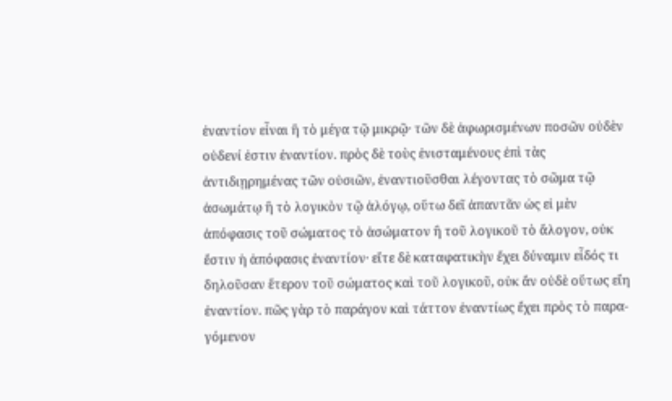ἐναντίον εἶναι ἢ τὸ μέγα τῷ μικρῷ· τῶν δὲ ἀφωρισμένων ποσῶν οὐδὲν οὐδενί ἐστιν ἐναντίον. πρὸς δὲ τοὺς ἐνισταμένους ἐπὶ τὰς ἀντιδιῃρημένας τῶν οὐσιῶν, ἐναντιοῦσθαι λέγοντας τὸ σῶμα τῷ ἀσωμάτῳ ἢ τὸ λογικὸν τῷ ἀλόγῳ, οὕτω δεῖ ἀπαντᾶν ὡς εἰ μὲν ἀπόφασις τοῦ σώματος τὸ ἀσώματον ἢ τοῦ λογικοῦ τὸ ἄλογον, οὐκ ἔστιν ἡ ἀπόφασις ἐναντίον· εἴτε δὲ καταφατικὴν ἔχει δύναμιν εἶδός τι δηλοῦσαν ἕτερον τοῦ σώματος καὶ τοῦ λογικοῦ, οὐκ ἄν οὐδὲ οὕτως εἴη ἐναντίον. πῶς γὰρ τὸ παράγον καὶ τάττον ἐναντίως ἔχει πρὸς τὸ παρα- γόμενον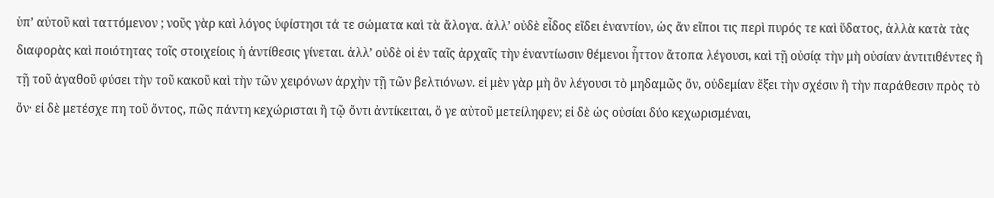ὑπ’ αὐτοῦ καὶ ταττόμενον ; νοῦς γὰρ καὶ λόγος ὑφίστησι τά τε σώματα καὶ τὰ ἄλογα. ἀλλ’ οὐδὲ εἶδος εἴδει ἐναντίον, ὡς ἄν εἴποι τις περὶ πυρός τε καὶ ὕδατος, ἀλλὰ κατὰ τὰς διαφορὰς καὶ ποιότητας τοῖς στοιχείοις ἡ ἀντίθεσις γίνεται. ἀλλ’ οὐδὲ οἱ ἐν ταῖς ἀρχαῖς τὴν ἐναντίωσιν θέμενοι ἧττον ἄτοπα λέγουσι, καὶ τῇ οὐσίᾳ τὴν μὴ οὐσίαν ἀντιτιθέντες ἢ τῇ τοῦ ἀγαθοῦ φύσει τὴν τοῦ κακοῦ καὶ τὴν τῶν χειρόνων ἀρχὴν τῇ τῶν βελτιόνων. εἰ μὲν γὰρ μὴ ὂν λέγουσι τὸ μηδαμῶς ὄν, οὐδεμίαν ἕξει τὴν σχέσιν ἢ τὴν παράθεσιν πρὸς τὸ ὄν· εἰ δὲ μετέσχε πη τοῦ ὄντος, πῶς πάντη κεχώρισται ἢ τῷ ὄντι ἀντίκειται, ὅ γε αὐτοῦ μετείληφεν; εἰ δὲ ὡς οὐσίαι δύο κεχωρισμέναι,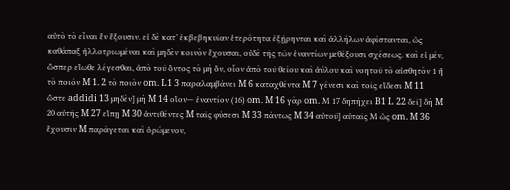αὐτὸ τὸ εἶναι ἓν ἕξουσιν. εἰ δὲ κατ’ ἐκβεβηκυῖαν ἑτερότητα ἐξῄρηνται καὶ ἀλλήλων ἀφίστανται, ὡς καθάπαξ ἠλλοτριωμέναι καὶ μηδὲν κοινὸν ἔχουσαι, οὐδὲ τῆς τῶν ἐναντίων μεθέξουσι σχέσεως. καὶ εἰ μέν, ὥσπερ εἴωθε λέγεσθαι, ἀπὸ τοῦ ὄντος τὸ μὴ ὄν, οἷον ἀπὸ τοῦ θείου καὶ ἀύλου καὶ νοητοῦ τὸ αἰσθητὸν 1 ἢ τὸ ποιόν M 1. 2 τὸ ποιὸν om. L1 3 παραλαμβάνει M 6 καταχθέντα M 7 γένεσι καὶ τοῖς εἴδεσι M 11 ὥστε addidi 13 μηδὲν] μὴ M 14 οἴον— ἐναντίον (16) om. M 16 γὰρ om. Μ 17 δηπήχει B1 L 22 δεῖ] δὴ M 20 αὐτῆς M 27 εἴπῃ M 30 ἀντιθέντες M ταῖς φύσεσι M 33 πάντως M 34 αὐτοῦ] αὐταῖς Μ ὡς om. M 36 ἔχουσιν M παράγεται καὶ ὁρώμενον,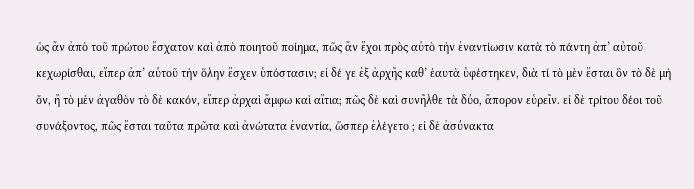ὡς ἄν ἀπὸ τοῦ πρώτου ἔσχατον καὶ ἀπὸ ποιητοῦ ποίημα, πῶς ἄν ἔχοι πρὸς αὐτὸ τὴν ἐναντίωσιν κατὰ τὸ πάντη ἀπ’ αὐτοῦ κεχωρίσθαι, εἴπερ ἀπ’ αὐτοῦ τὴν ὅλην ἔσχεν ὑπόστασιν; εἰ δέ γε ἐξ ἀρχῆς καθ’ ἑαυτὰ ὑφέστηκεν, διὰ τί τὸ μὲν ἔσται ὃν τὸ δὲ μὴ ὄν, ἢ τὸ μὲν ἀγαθὸν τὸ δὲ κακόν, εἴπερ ἀρχαὶ ἄμφω καὶ αἴτια; πῶς δὲ καὶ συνῆλθε τὰ δύο, ἄπορον εὑρεῖν. εἰ δὲ τρίτου δέοι τοῦ συνάξοντος, πῶς ἔσται ταῦτα πρῶτα καὶ ἀνώτατα ἐναντία, ὥσπερ ἐλέγετο ; εἰ δὲ ἀσύνακτα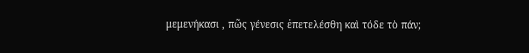μεμενήκασι , πῶς γένεσις ἐπετελέσθη καὶ τόδε τὸ πάν;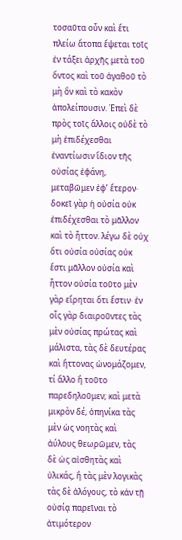τοσαῦτα οὖν καὶ ἔτι πλείω ἄτοπα ἕψεται τοῖς ἐν τάξει ἀρχῆς μετὰ τοῦ ὄντος καὶ τοῦ ἀγαθοῦ τὸ μὴ ὂν καὶ τὸ κακὸν ἀπολείπουσιν. Ἐπεὶ δὲ πρὸς τοῖς ἄλλοις οὐδὲ τὸ μὴ ἐπιδέχεσθαι ἐναντίωσιν ἴδιον τῆς οὐσίας ἐφάνη, μεταβῶμεν ἐφ’ ἕτερον· δοκεῖ γὰρ ἡ οὐσία οὐκ ἐπιδέχεσθαι τὸ μᾶλλον καὶ τὸ ἧττον. λέγω δὲ οὐχ ὅτι οὐσία οὐσίας οὐκ ἔστι μᾶλλον οὐσία καὶ ἧττον οὐσία τοῦτο μὲν γὰρ εἴρηται ὅτι ἔστιν· ἐν οἷς γὰρ διαιροῦντες τὰς μὲν οὐσίας πρώτας καὶ μάλιστα, τὰς δὲ δευτέρας καὶ ἥττονας ὠνομάζομεν, τί ἄλλο ἢ τοῦτο παρεδηλοῦμεν; καὶ μετὰ μικρὸν δέ, ὁπηνίκα τὰς μὲν ὡς νοητὰς καὶ ἀύλους θεωρῶμεν, τὰς δὲ ὡς αἰσθητὰς καὶ ὑλικάς, ἢ τὰς μὲν λογικὰς τὰς δὲ ἀλόγους, τὸ κἀν τῇ οὐσίᾳ παρεῖναι τὸ ἀτιμότερον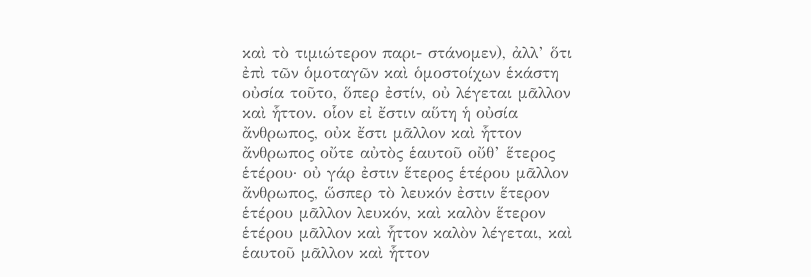καὶ τὸ τιμιώτερον παρι- στάνομεν), ἀλλ’ ὅτι ἐπὶ τῶν ὁμοταγῶν καὶ ὁμοστοίχων ἑκάστη οὐσία τοῦτο, ὅπερ ἐστίν, οὐ λέγεται μᾶλλον καὶ ἧττον. οἷον εἰ ἔστιν αὕτη ἡ οὐσία ἄνθρωπος, οὐκ ἔστι μᾶλλον καὶ ἧττον ἄνθρωπος οὔτε αὐτὸς ἑαυτοῦ οὔθ’ ἕτερος ἑτέρου· οὐ γάρ ἐστιν ἕτερος ἑτέρου μᾶλλον ἄνθρωπος, ὥσπερ τὸ λευκόν ἐστιν ἕτερον ἑτέρου μᾶλλον λευκόν, καὶ καλὸν ἕτερον ἑτέρου μᾶλλον καὶ ἧττον καλὸν λέγεται, καὶ ἑαυτοῦ μᾶλλον καὶ ἧττον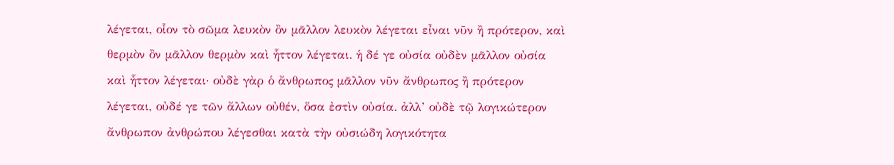λέγεται, οἷον τὸ σῶμα λευκὸν ὂν μᾶλλον λευκὸν λέγεται εἶναι νῦν ἢ πρότερον, καὶ θερμὸν ὂν μᾶλλον θερμὸν καὶ ἧττον λέγεται. ἡ δέ γε οὐσία οὐδὲν μᾶλλον οὐσία καὶ ἧττον λέγεται· οὐδὲ γὰρ ὁ ἄνθρωπος μᾶλλον νῦν ἄνθρωπος ἢ πρότερον λέγεται, οὐδέ γε τῶν ἄλλων οὐθέν, ὅσα ἐστὶν οὐσία. ἀλλ’ οὐδὲ τῷ λογικώτερον ἄνθρωπον ἀνθρώπου λέγεσθαι κατὰ τὴν οὐσιώδη λογικότητα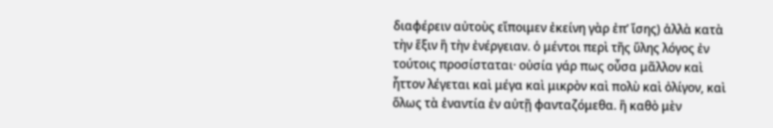διαφέρειν αὐτοὺς εἴποιμεν ἐκείνη γὰρ ἐπ’ ἴσης) ἀλλὰ κατὰ τὴν ἕξιν ἢ τὴν ἐνέργειαν. ὁ μέντοι περὶ τῆς ὕλης λόγος ἐν τούτοις προσίσταται· οὐσία γάρ πως οὖσα μᾶλλον καὶ ἧττον λέγεται καὶ μέγα καὶ μικρὸν καὶ πολὺ καὶ ὀλίγον, καὶ ὅλως τὰ ἐναντία ἐν αὐτῇ φανταζόμεθα. ἢ καθὸ μὲν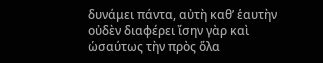δυνάμει πάντα, αὐτὴ καθ’ ἑαυτὴν οὐδὲν διαφέρει ἴσην γὰρ καὶ ὡσαύτως τὴν πρὸς ὅλα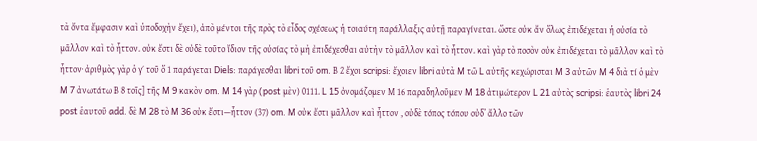τὰ ὄντα ἔμφασιν καὶ ὑποδοχὴν ἔχει), ἀπὸ μέντοι τῆς πρὸς τὸ εἶδος σχέσεως ἡ τοιαύτη παράλλαξις αὐτῇ παραγίνεται. ὥστε οὐκ ἄν ὅλως ἐπιδέχεται ἡ οὐσία τὸ μᾶλλον καὶ τὸ ἧττον. οὐκ ἔστι δὲ οὐδὲ τοῦτο ἴδιον τῆς οὐσίας τὸ μὴ ἐπιδέχεσθαι αὐτὴν τὸ μᾶλλον καὶ τὸ ἧττον. καὶ γὰρ τὸ ποσὸν οὐκ ἐπιδέχεται τὸ μᾶλλον καὶ τὸ ἧττον· ἀριθμὸς γὰρ ὁ γ΄ τοῦ ὅ 1 παράγεται Diels: παράγεσθαι libri τοῦ om. Β 2 ἔχοι scripsi: ἔχοιεν libri αὐτὰ M τῶ L αὐτῆς κεχώρισται M 3 αὐτῶν M 4 διὰ τί ὁ μὲν M 7 ἀνωτάτω Β 8 τοῖς] τῆς M 9 κακὸν om. M 14 γὰρ (post μὲν) 0111. L 15 ὀνομάζομεν Μ 16 παραδηλοῦμεν M 18 ἀτιμώτερον L 21 αὐτὸς scripsi: ἑαυτὸς libri 24 post ἑαυτοῦ add. δὲ M 28 τὸ M 36 οὐκ ἔστι—ἧττον (37) om. M οὐκ ἔστι μᾶλλον καὶ ἧττον , οὐδὲ τόπος τόπου οὐδ’ ἄλλο τῶν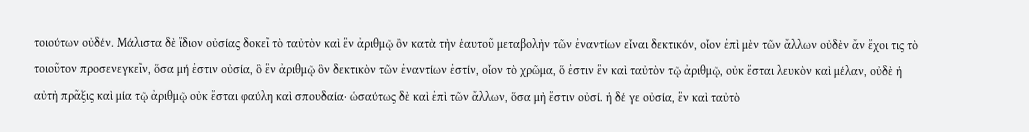τοιούτων οὐδέν. Μάλιστα δὲ ἴδιον οὐσίας δοκεῖ τὸ ταὐτὸν καὶ ἓν ἀριθμῷ ὂν κατὰ τὴν ἑαυτοῦ μεταβολὴν τῶν ἐναντίων εἶναι δεκτικόν, οἷον ἐπὶ μὲν τῶν ἄλλων οὐδὲν ἄν ἔχοι τις τὸ τοιοῦτον προσενεγκεῖν, ὅσα μή ἐστιν οὐσία, ὃ ἓν ἀριθμῷ ὃν δεκτικὸν τῶν ἐναντίων ἐστίν, οἷον τὸ χρῶμα, ὅ ἐστιν ἓν καὶ ταὐτὸν τῷ ἀριθμῷ, οὐκ ἔσται λευκὸν καὶ μέλαν, οὐδὲ ἡ αὐτὴ πρᾶξις καὶ μία τῷ ἀριθμῷ οὐκ ἔσται φαύλη καὶ σπουδαία· ὡσαύτως δὲ καὶ ἐπὶ τῶν ἄλλων, ὅσα μὴ ἔστιν οὐσί. ἡ δέ γε οὐσία, ἓν καὶ ταὐτὸ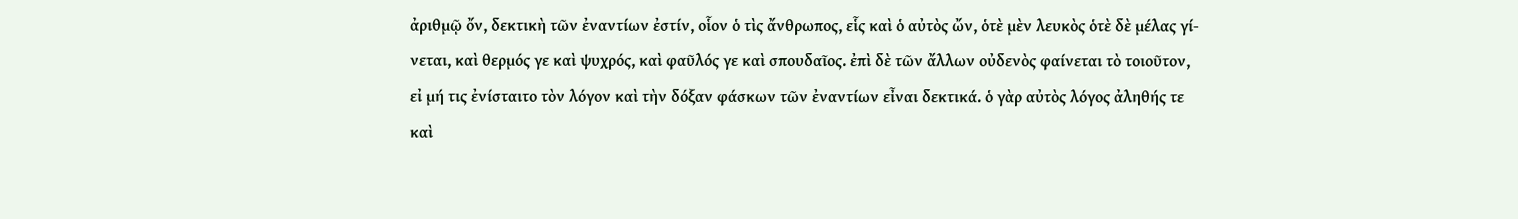ἀριθμῷ ὄν, δεκτικὴ τῶν ἐναντίων ἐστίν, οἷον ὁ τὶς ἄνθρωπος, εἷς καὶ ὁ αὐτὸς ὤν, ὁτὲ μὲν λευκὸς ὁτὲ δὲ μέλας γί- νεται, καὶ θερμός γε καὶ ψυχρός, καὶ φαῦλός γε καὶ σπουδαῖος. ἐπὶ δὲ τῶν ἄλλων οὐδενὸς φαίνεται τὸ τοιοῦτον, εἰ μή τις ἐνίσταιτο τὸν λόγον καὶ τὴν δόξαν φάσκων τῶν ἐναντίων εἶναι δεκτικά. ὁ γὰρ αὐτὸς λόγος ἀληθής τε καὶ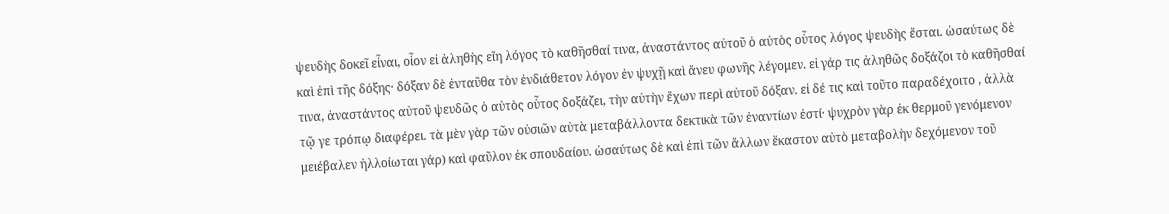ψευδὴς δοκεῖ εἶναι, οἷον εἰ ἀληθὴς εἴη λόγος τὸ καθῆσθαί τινα, ἀναστάντος αὐτοῦ ὁ αὐτὸς οὗτος λόγος ψευδὴς ἔσται. ὡσαύτως δὲ καὶ ἐπὶ τῆς δόξης· δόξαν δὲ ἐνταῦθα τὸν ἐνδιάθετον λόγον ἐν ψυχῇ καὶ ἄνευ φωνῆς λέγομεν. εἰ γάρ τις ἀληθῶς δοξάζοι τὸ καθῆσθαί τινα, ἀναστάντος αὐτοῦ ψευδῶς ὁ αὐτὸς οὗτος δοξάζει, τὴν αὐτὴν ἔχων περὶ αὐτοῦ δόξαν. εἰ δέ τις καὶ τοῦτο παραδέχοιτο , ἀλλὰ τῷ γε τρόπῳ διαφέρει. τὰ μὲν γὰρ τῶν οὐσιῶν αὐτὰ μεταβάλλοντα δεκτικὰ τῶν ἐναντίων ἐστί· ψυχρὸν γὰρ ἐκ θερμοῦ γενόμενον μειέβαλεν ἠλλοίωται γάρ) καὶ φαῦλον ἐκ σπουδαίου. ὡσαύτως δὲ καὶ ἐπὶ τῶν ἄλλων ἕκαστον αὐτὸ μεταβολὴν δεχόμενον τοῦ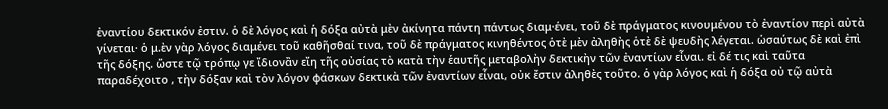ἐναντίου δεκτικόν ἐστιν. ὁ δὲ λόγος καὶ ἡ δόξα αὐτὰ μὲν ἀκίνητα πάντη πάντως διαμ·ένει, τοῦ δὲ πράγματος κινουμένου τὸ ἐναντίον περὶ αὐτὰ γίνεται· ὁ μ.ὲν γὰρ λόγος διαμένει τοῦ καθῆσθαί τινα, τοῦ δὲ πράγματος κινηθέντος ὁτὲ μὲν ἀληθὴς ὁτὲ δὲ ψευδὴς λέγεται. ὡσαύτως δὲ καὶ ἐπὶ τῆς δόξης. ὥστε τῷ τρόπῳ γε ἴδιονἂν εἴη τῆς οὐσίας τὸ κατὰ τὴν ἑαυτῆς μεταβολὴν δεκτικὴν τῶν ἐναντίων εἶναι. εἰ δέ τις καὶ ταῦτα παραδέχοιτο , τὴν δόξαν καὶ τὸν λόγον φάσκων δεκτικὰ τῶν ἐναντίων εἶναι, οὐκ ἔστιν ἀληθὲς τοῦτο. ὁ γὰρ λόγος καὶ ἡ δόξα οὐ τῷ αὐτὰ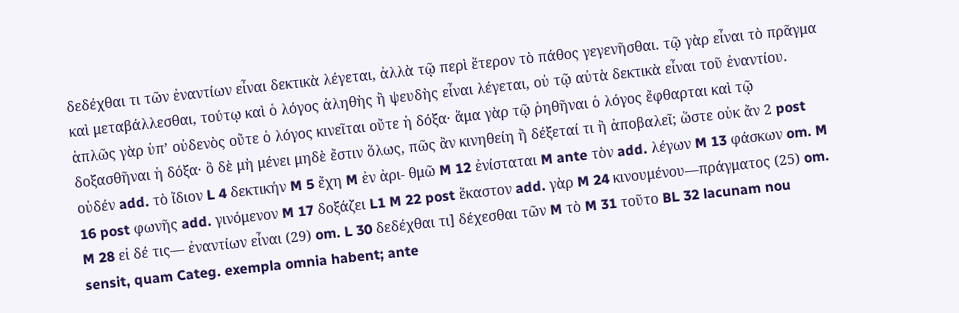δεδέχθαι τι τῶν ἐναντίων εἶναι δεκτικὰ λέγεται, ἀλλὰ τῷ περὶ ἕτερον τὸ πάθος γεγενῆσθαι. τῷ γὰρ εἶναι τὸ πρᾶγμα καὶ μεταβάλλεσθαι, τούτῳ καὶ ὁ λόγος ἀληθὴς ἢ ψευδὴς εἶναι λέγεται, οὐ τῷ αὐτὰ δεκτικὰ εἶναι τοῦ ἐναντίου. ἁπλῶς γὰρ ὑπ’ οὐδενὸς οὔτε ὁ λόγος κινεῖται οὔτε ἡ δόξα· ἅμα γὰρ τῷ ῥηθῆναι ὁ λόγος ἔφθαρται καὶ τῷ δοξασθῆναι ἡ δόξα· ὃ δὲ μὴ μένει μηδὲ ἔστιν ὅλως, πῶς ἂν κινηθείη ἢ δέξεταί τι ἢ ἀποβαλεῖ; ὥστε οὐκ ἄν 2 post οὐδέν add. τὸ ἴδιον L 4 δεκτικήν M 5 ἔχη M ἐν ἀρι- θμῶ M 12 ἐνίσταται M ante τὸν add. λέγων M 13 φάσκων om. M 16 post φωνῆς add. γινόμενον M 17 δοξάζει L1 M 22 post ἕκαστον add. γὰρ M 24 κινουμένου—πράγματος (25) om. M 28 εἰ δέ τις— ἐναντίων εἶναι (29) om. L 30 δεδέχθαι τι] δέχεσθαι τῶν M τὸ M 31 τοῦτο BL 32 lacunam nou sensit, quam Categ. exempla omnia habent; ante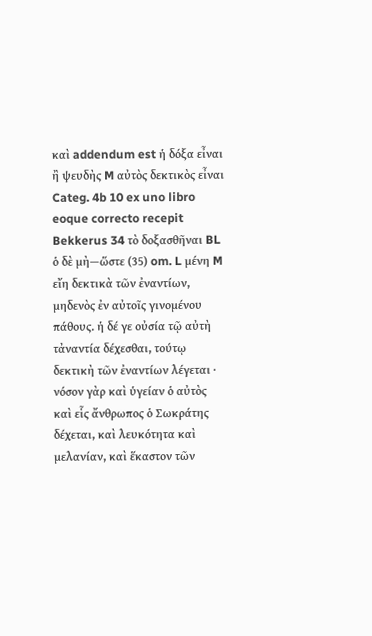καὶ addendum est ἡ δόξα εἶναι ἢ ψευδὴς M αὐτὸς δεκτικὸς εἶναι Categ. 4b 10 ex uno libro eoque correcto recepit Bekkerus 34 τὸ δοξασθῆναι BL ὁ δὲ μὴ—ὥστε (35) om. L μένη M εἴη δεκτικὰ τῶν ἐναντίων, μηδενὸς ἐν αὐτοῖς γινομένου πάθους. ἡ δέ γε οὐσία τῷ αὐτὴ τἀναντία δέχεσθαι, τούτῳ δεκτικὴ τῶν ἐναντίων λέγεται · νόσον γὰρ καὶ ὑγείαν ὁ αὐτὸς καὶ εἷς ἄνθρωπος ὁ Σωκράτης δέχεται, καὶ λευκότητα καὶ μελανίαν, καὶ ἕκαστον τῶν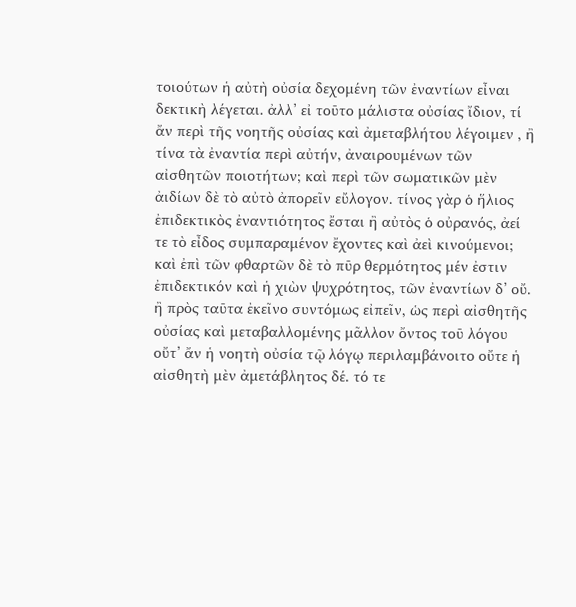τοιούτων ἡ αὐτὴ οὐσία δεχομένη τῶν ἐναντίων εἶναι δεκτικὴ λέγεται. ἀλλ’ εἰ τοῦτο μάλιστα οὐσίας ἴδιον, τί ἄν περὶ τῆς νοητῆς οὐσίας καὶ ἀμεταβλήτου λέγοιμεν , ἢ τίνα τὰ ἐναντία περὶ αὐτήν, ἀναιρουμένων τῶν αἰσθητῶν ποιοτήτων; καὶ περὶ τῶν σωματικῶν μὲν ἀιδίων δὲ τὸ αὐτὸ ἀπορεῖν εὔλογον. τίνος γὰρ ὁ ἥλιος ἐπιδεκτικὸς ἐναντιότητος ἔσται ἢ αὐτὸς ὁ οὐρανός, ἀεί τε τὸ εἶδος συμπαραμένον ἔχοντες καὶ ἀεὶ κινούμενοι; καὶ ἐπὶ τῶν φθαρτῶν δὲ τὸ πῦρ θερμότητος μέν ἐστιν ἐπιδεκτικόν καὶ ἡ χιὼν ψυχρότητος, τῶν ἐναντίων δ’ οὔ. ἢ πρὸς ταῦτα ἐκεῖνο συντόμως εἰπεῖν, ὡς περὶ αἰσθητῆς οὐσίας καὶ μεταβαλλομένης μᾶλλον ὄντος τοῦ λόγου οὔτ’ ἄν ἡ νοητὴ οὐσία τῷ λόγῳ περιλαμβάνοιτο οὔτε ἡ αἰσθητὴ μὲν ἀμετάβλητος δέ. τό τε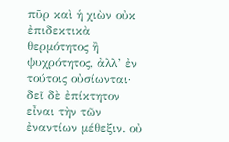πῦρ καὶ ἡ χιὼν οὐκ ἐπιδεκτικὰ θερμότητος ἢ ψυχρότητος, ἀλλ’ ἐν τούτοις οὐσίωνται· δεῖ δὲ ἐπίκτητον εἶναι τὴν τῶν ἐναντίων μέθεξιν. οὐ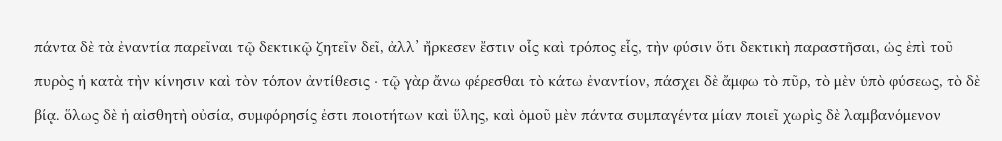πάντα δὲ τὰ ἐναντία παρεῖναι τῷ δεκτικῷ ζητεῖν δεῖ, ἀλλ’ ἤρκεσεν ἔστιν οἷς καὶ τρόπος εἷς, τὴν φύσιν ὅτι δεκτικὴ παραστῆσαι, ὡς ἐπὶ τοῦ πυρὸς ἡ κατὰ τὴν κίνησιν καὶ τὸν τόπον ἀντίθεσις · τῷ γὰρ ἄνω φέρεσθαι τὸ κάτω ἐναντίον, πάσχει δὲ ἄμφω τὸ πῦρ, τὸ μὲν ὑπὸ φύσεως, τὸ δὲ βίᾳ. ὅλως δὲ ἡ αἰσθητὴ οὐσία, συμφόρησίς ἐστι ποιοτήτων καὶ ὕλης, καὶ ὁμοῦ μὲν πάντα συμπαγέντα μίαν ποιεῖ χωρὶς δὲ λαμβανόμενον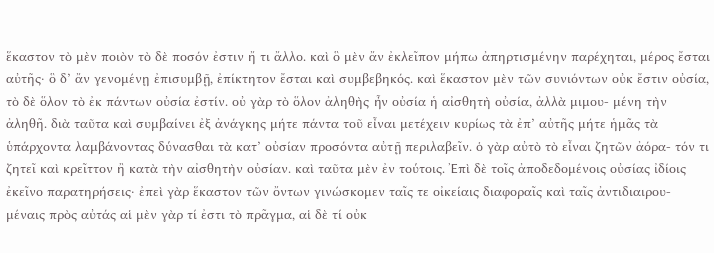ἕκαστον τὸ μὲν ποιὸν τὸ δὲ ποσόν ἐστιν ἤ τι ἄλλο. καὶ ὃ μὲν ἄν ἐκλεῖπον μήπω ἀπηρτισμένην παρέχηται, μέρος ἔσται αὐτῆς· ὃ δ’ ἄν γενομένῃ ἐπισυμβῇ, ἐπίκτητον ἔσται καὶ συμβεβηκός. καὶ ἕκαστον μὲν τῶν συνιόντων οὐκ ἔστιν οὐσία, τὸ δὲ ὅλον τὸ ἐκ πάντων οὐσία ἐστίν. οὐ γὰρ τὸ ὅλον ἀληθὴς ἦν οὐσία ἡ αἰσθητὴ οὐσία, ἀλλὰ μιμου- μένη τὴν ἀληθῆ. διὰ ταῦτα καὶ συμβαίνει ἐξ ἀνάγκης μήτε πάντα τοῦ εἶναι μετέχειν κυρίως τὰ ἐπ’ αὐτῆς μήτε ἡμᾶς τὰ ὑπάρχοντα λαμβάνοντας δύνασθαι τὰ κατ’ οὐσίαν προσόντα αὐτῇ περιλαβεῖν. ὁ γὰρ αὐτὸ τὸ εἶναι ζητῶν ἀόρα- τόν τι ζητεῖ καὶ κρεῖττον ἢ κατὰ τὴν αἰσθητὴν οὐσίαν. καὶ ταῦτα μὲν ἐν τούτοις. Ἐπὶ δὲ τοῖς ἀποδεδομένοις οὐσίας ἰδίοις ἐκεῖνο παρατηρήσεις· ἐπεὶ γὰρ ἕκαστον τῶν ὄντων γινώσκομεν ταῖς τε οἰκείαις διαφοραῖς καὶ ταῖς ἀντιδιαιρου- μέναις πρὸς αὐτάς αἱ μὲν γὰρ τί ἐστι τὸ πρᾶγμα, αἱ δὲ τί οὐκ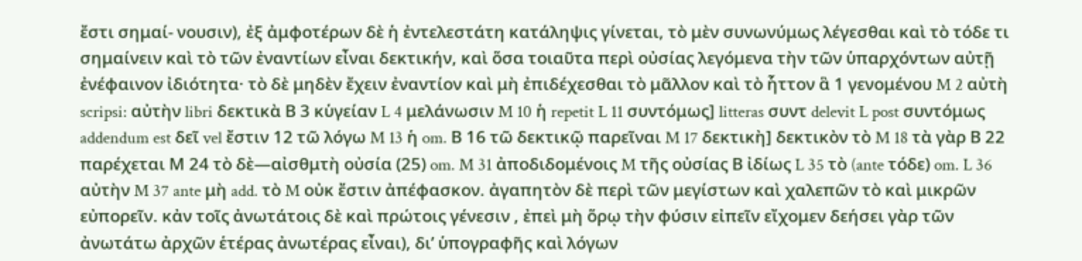ἔστι σημαί- νουσιν), ἐξ ἀμφοτέρων δὲ ἡ ἐντελεστάτη κατάληψις γίνεται, τὸ μὲν συνωνύμως λέγεσθαι καὶ τὸ τόδε τι σημαίνειν καὶ τὸ τῶν ἐναντίων εἶναι δεκτικήν, καὶ ὅσα τοιαῦτα περὶ οὐσίας λεγόμενα τὴν τῶν ὑπαρχόντων αὐτῇ ἐνέφαινον ἰδιότητα· τὸ δὲ μηδὲν ἔχειν ἐναντίον καὶ μὴ ἐπιδέχεσθαι τὸ μᾶλλον καὶ τὸ ἧττον ἃ 1 γενομένου M 2 αὐτὴ scripsi: αὐτὴν libri δεκτικὰ Β 3 κὑγείαν L 4 μελάνωσιν M 10 ἡ repetit L 11 συντόμως] litteras συντ delevit L post συντόμως addendum est δεῖ vel ἔστιν 12 τῶ λόγω M 13 ἡ om. Β 16 τῶ δεκτικῷ παρεῖναι M 17 δεκτικὴ] δεκτικὸν τὸ M 18 τὰ γὰρ Β 22 παρέχεται Μ 24 τὸ δὲ—αἰσθμτὴ οὐσία (25) om. M 31 ἀποδιδομένοις M τῆς οὐσίας Β ἰδίως L 35 τὸ (ante τόδε) om. L 36 αὐτὴν M 37 ante μὴ add. τὸ M οὐκ ἔστιν ἀπέφασκον. ἀγαπητὸν δὲ περὶ τῶν μεγίστων καὶ χαλεπῶν τὸ καὶ μικρῶν εὐπορεῖν. κἀν τοῖς ἀνωτάτοις δὲ καὶ πρώτοις γένεσιν , ἐπεὶ μὴ ὅρῳ τὴν φύσιν εἰπεῖν εἴχομεν δεήσει γὰρ τῶν ἀνωτάτω ἀρχῶν ἑτέρας ἀνωτέρας εἶναι), δι’ ὑπογραφῆς καὶ λόγων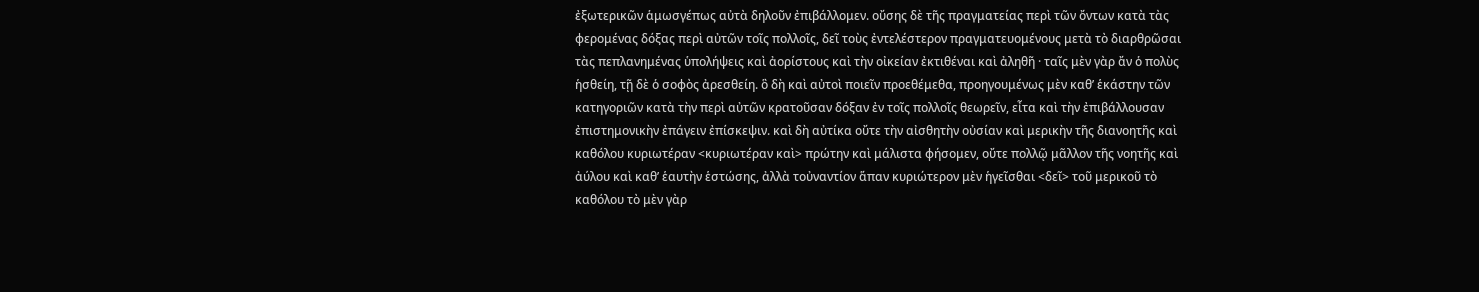ἐξωτερικῶν ἁμωσγέπως αὐτὰ δηλοῦν ἐπιβάλλομεν. οὔσης δὲ τῆς πραγματείας περὶ τῶν ὄντων κατὰ τὰς φερομένας δόξας περὶ αὐτῶν τοῖς πολλοῖς, δεῖ τοὺς ἐντελέστερον πραγματευομένους μετὰ τὸ διαρθρῶσαι τὰς πεπλανημένας ὑπολήψεις καὶ ἀορίστους καὶ τὴν οἰκείαν ἐκτιθέναι καὶ ἀληθῆ · ταῖς μὲν γὰρ ἄν ὁ πολὺς ἡσθείη, τῇ δὲ ὁ σοφὸς ἀρεσθείη. ὃ δὴ καὶ αὐτοὶ ποιεῖν προεθέμεθα, προηγουμένως μὲν καθ’ ἑκάστην τῶν κατηγοριῶν κατὰ τὴν περὶ αὐτῶν κρατοῦσαν δόξαν ἐν τοῖς πολλοῖς θεωρεῖν, εἶτα καὶ τὴν ἐπιβάλλουσαν ἐπιστημονικὴν ἐπάγειν ἐπίσκεψιν. καὶ δὴ αὐτίκα οὔτε τὴν αἰσθητὴν οὐσίαν καὶ μερικὴν τῆς διανοητῆς καὶ καθόλου κυριωτέραν <κυριωτέραν καὶ> πρώτην καὶ μάλιστα φήσομεν, οὔτε πολλῷ μᾶλλον τῆς νοητῆς καὶ ἀύλου καὶ καθ’ ἑαυτὴν ἑστώσης, ἀλλὰ τοὐναντίον ἅπαν κυριώτερον μὲν ἡγεῖσθαι <δεῖ> τοῦ μερικοῦ τὸ καθόλου τὸ μὲν γὰρ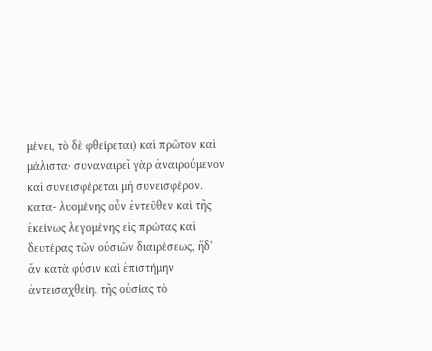μένει, τὸ δὲ φθείρεται) καὶ πρῶτον καὶ μάλιστα· συναναιρεῖ γὰρ ἀναιρούμενον καὶ συνεισφέρεται μὴ συνεισφέρον. κατα- λυομένης οὖν ἐντεῦθεν καὶ τῆς ἐκείνως λεγομένης εἰς πρώτας καὶ δευτέρας τῶν οὐσιῶν διαιρέσεως, ἥδ’ ἄν κατὰ φύσιν καὶ ἐπιστήμην ἀντεισαχθείη. τῆς οὐσίας τὸ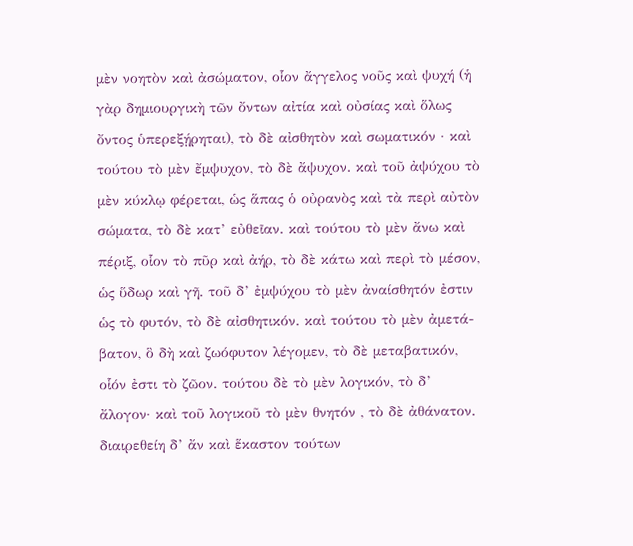μὲν νοητὸν καὶ ἀσώματον, οἷον ἄγγελος νοῦς καὶ ψυχή (ἡ γὰρ δημιουργικὴ τῶν ὄντων αἰτία καὶ οὐσίας καὶ ὅλως ὄντος ὑπερεξῄρηται), τὸ δὲ αἰσθητὸν καὶ σωματικόν · καὶ τούτου τὸ μὲν ἔμψυχον, τὸ δὲ ἄψυχον. καὶ τοῦ ἀψύχου τὸ μὲν κύκλῳ φέρεται, ὡς ἅπας ὁ οὐρανὸς καὶ τὰ περὶ αὐτὸν σώματα, τὸ δὲ κατ’ εὐθεῖαν. καὶ τούτου τὸ μὲν ἄνω καὶ πέριξ, οἷον τὸ πῦρ καὶ ἀήρ, τὸ δὲ κάτω καὶ περὶ τὸ μέσον, ὡς ὕδωρ καὶ γῆ. τοῦ δ’ ἐμψύχου τὸ μὲν ἀναίσθητόν ἐστιν ὡς τὸ φυτόν, τὸ δὲ αἰσθητικόν. καὶ τούτου τὸ μὲν ἀμετά- βατον, ὃ δὴ καὶ ζωόφυτον λέγομεν, τὸ δὲ μεταβατικόν, οἷόν ἐστι τὸ ζῶον. τούτου δὲ τὸ μὲν λογικόν, τὸ δ’ ἄλογον· καὶ τοῦ λογικοῦ τὸ μὲν θνητόν , τὸ δὲ ἀθάνατον. διαιρεθείη δ’ ἄν καὶ ἕκαστον τούτων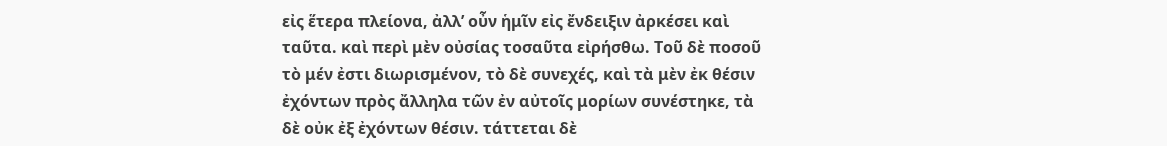εἰς ἕτερα πλείονα, ἀλλ’ οὖν ἡμῖν εἰς ἔνδειξιν ἀρκέσει καὶ ταῦτα. καὶ περὶ μὲν οὐσίας τοσαῦτα εἰρήσθω. Τοῦ δὲ ποσοῦ τὸ μέν ἐστι διωρισμένον, τὸ δὲ συνεχές, καὶ τὰ μὲν ἐκ θέσιν ἐχόντων πρὸς ἄλληλα τῶν ἐν αὐτοῖς μορίων συνέστηκε, τὰ δὲ οὐκ ἐξ ἐχόντων θέσιν. τάττεται δὲ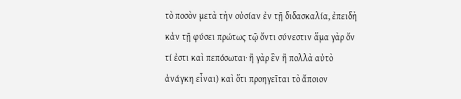τὸ ποσὸν μετὰ τὴν οὐσίαν ἐν τῇ διδασκαλία, ἐπειδὴ κἀν τῇ φύσει πρώτως τῷ ὄντι σύνεστιν ἅμα γὰρ ὄν τί ἐστι καὶ πεπόσωται· ἢ γὰρ ἓν ἢ πολλὰ αὐτὸ ἀνάγκη εἶναι) καὶ ὅτι προηγεῖται τὸ ἄποιον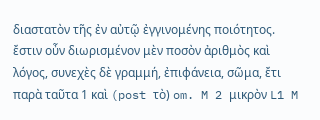διαστατὸν τῆς ἐν αὐτῷ ἐγγινομένης ποιότητος. ἔστιν οὖν διωρισμένον μὲν ποσὸν ἀριθμὸς καὶ λόγος, συνεχὲς δὲ γραμμή, ἐπιφάνεια, σῶμα, ἔτι παρὰ ταῦτα 1 καὶ (post τὸ) om. M 2 μικρὸν L1 M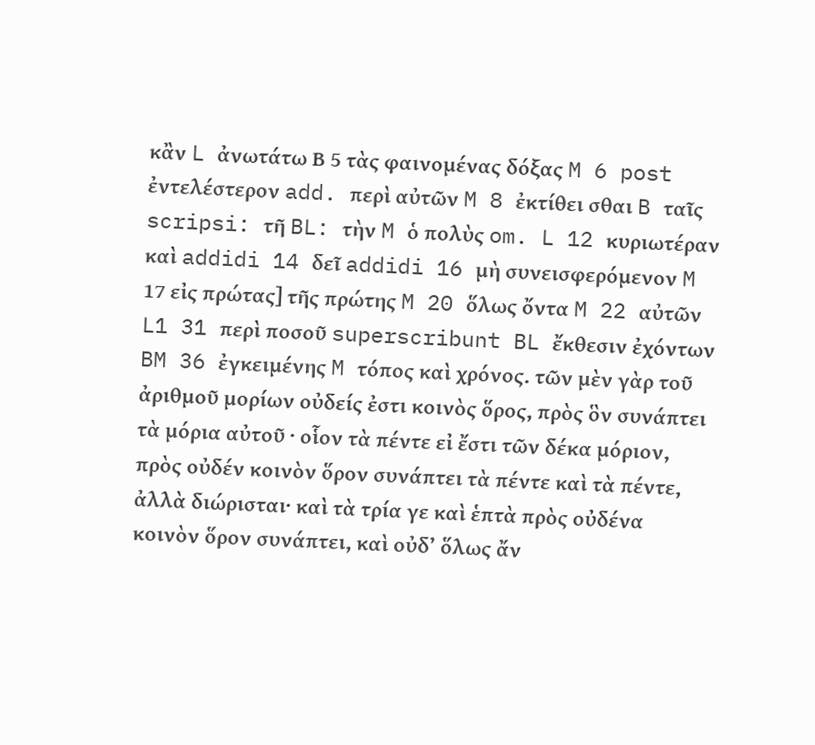κἂν L ἀνωτάτω Β 5 τὰς φαινομένας δόξας M 6 post ἐντελέστερον add. περὶ αὐτῶν M 8 ἐκτίθει σθαι B ταῖς scripsi: τῆ BL: τὴν M ὁ πολὺς om. L 12 κυριωτέραν καὶ addidi 14 δεῖ addidi 16 μὴ συνεισφερόμενον M 17 εἰς πρώτας] τῆς πρώτης M 20 ὅλως ὄντα M 22 αὐτῶν L1 31 περὶ ποσοῦ superscribunt BL ἔκθεσιν ἐχόντων BM 36 ἐγκειμένης M τόπος καὶ χρόνος. τῶν μὲν γὰρ τοῦ ἀριθμοῦ μορίων οὐδείς ἐστι κοινὸς ὅρος, πρὸς ὃν συνάπτει τὰ μόρια αὐτοῦ · οἷον τὰ πέντε εἰ ἔστι τῶν δέκα μόριον, πρὸς οὐδέν κοινὸν ὅρον συνάπτει τὰ πέντε καὶ τὰ πέντε, ἀλλὰ διώρισται· καὶ τὰ τρία γε καὶ ἑπτὰ πρὸς οὐδένα κοινὸν ὅρον συνάπτει, καὶ οὐδ’ ὅλως ἄν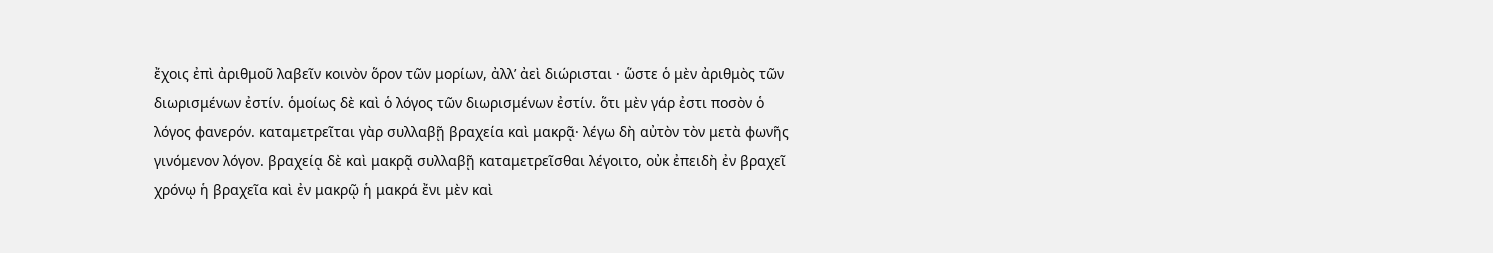ἔχοις ἐπὶ ἀριθμοῦ λαβεῖν κοινὸν ὅρον τῶν μορίων, ἀλλ’ ἀεὶ διώρισται · ὥστε ὁ μὲν ἀριθμὸς τῶν διωρισμένων ἐστίν. ὁμοίως δὲ καὶ ὁ λόγος τῶν διωρισμένων ἐστίν. ὅτι μὲν γάρ ἐστι ποσὸν ὁ λόγος φανερόν. καταμετρεῖται γὰρ συλλαβῇ βραχεία καὶ μακρᾷ· λέγω δὴ αὐτὸν τὸν μετὰ φωνῆς γινόμενον λόγον. βραχείᾳ δὲ καὶ μακρᾷ συλλαβῇ καταμετρεῖσθαι λέγοιτο, οὐκ ἐπειδὴ ἐν βραχεῖ χρόνῳ ἡ βραχεῖα καὶ ἐν μακρῷ ἡ μακρά ἔνι μὲν καὶ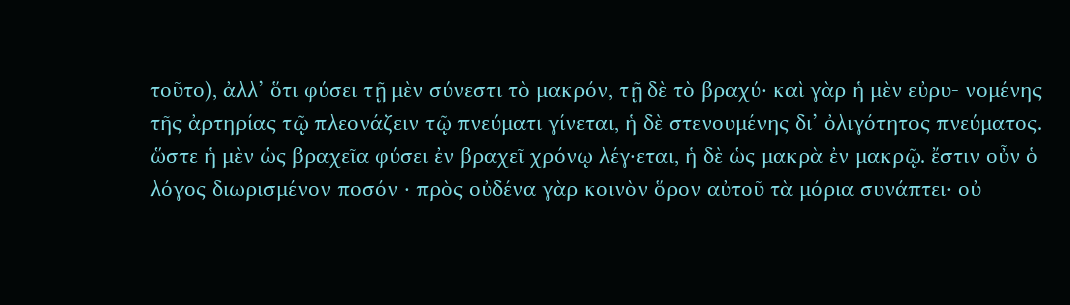τοῦτο), ἀλλ’ ὅτι φύσει τῇ μὲν σύνεστι τὸ μακρόν, τῇ δὲ τὸ βραχύ· καὶ γὰρ ἡ μὲν εὐρυ- νομένης τῆς ἀρτηρίας τῷ πλεονάζειν τῷ πνεύματι γίνεται, ἡ δὲ στενουμένης δι’ ὀλιγότητος πνεύματος. ὥστε ἡ μὲν ὡς βραχεῖα φύσει ἐν βραχεῖ χρόνῳ λέγ·εται, ἡ δὲ ὡς μακρὰ ἐν μακρῷ. ἔστιν οὖν ὁ λόγος διωρισμένον ποσόν · πρὸς οὐδένα γὰρ κοινὸν ὅρον αὐτοῦ τὰ μόρια συνάπτει· οὐ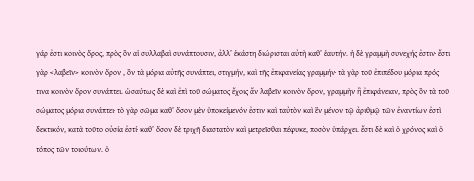γάρ ἐστι κοινὸς ὅρος, πρὸς ὃν αἱ συλλαβαὶ συνάπτουσιν, ἀλλ’ ἑκάστη διώρισται αὐτὴ καθ’ ἑαυτήν. ἡ δὲ γραμμὴ συνεχής ἐστιν· ἔστι γὰρ <λαβεῖν> κοινὸν ὅρον , ὃν τὰ μόρια αὐτῆς συνάπτει, στιγμήν, καὶ τῆς ἐπιφανείας γραμμήν· τὰ γὰρ τοῦ ἐπιπέδου μόρια πρός τινα κοινὸν ὅρον συνάπτει. ὡσαύτως δὲ καὶ ἐπὶ τοῦ σώματος ἔχοις ἄν λαβεῖν κοινὸν ὅρον, γραμμὴν ἢ ἐπιφάνειαν, πρὸς ὃν τὰ τοῦ σώματος μόρια συνάπτει· τὸ γὰρ σῶμα καθ’ ὅσον μὲν ὑποκείμενόν ἐστιν καὶ ταὐτὸν καὶ ἓν μένον τῷ ἀριθμῷ τῶν ἐναντίων ἐστὶ δεκτικόν, κατὰ τοῦτο οὐσία ἐστί· καθ’ ὅσον δὲ τριχῆ διαστατὸν καὶ μετρεῖσθαι πέφυκε, ποσὸν ὑπάρχει. ἔστι δὲ καὶ ὁ χρόνος καὶ ὁ τόπος τῶν τοιούτων. ὁ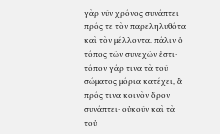γὰρ νῦν χρόνος συνάπτει πρός τε τὸν παρεληλυθότα καὶ τὸν μέλλοντα. πάλιν ὁ τόπος τῶν συνεχῶν ἐστι· τόπον γάρ τινα τὰ τοῦ σώματος μόρια κατέχει, ἃ πρός τινα κοινὸν ὅρον συνάπτει· οὐκοῦν καὶ τὰ τοὐ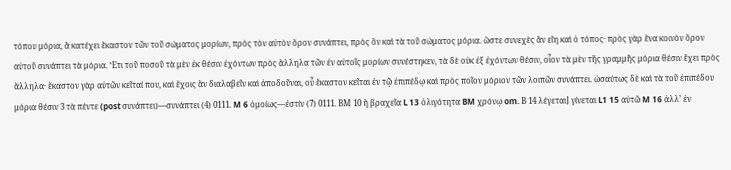τόπου μόρια, ἃ κατέχει ἕκαστον τῶν τοῦ σώματος μορίων, πρὸς τὸν αὐτὸν ὅρον συνάπτει, πρὸς ὃν καὶ τὰ τοῦ σώματος μόρια. ὥστε συνεχὲς ἄν εἴη καὶ ὁ τόπος· πρὸς γὰρ ἕνα κοινὸν ὅρον αὐτοῦ συνάπτει τὰ μόρια. Ἔτι τοῦ ποσοῦ τὰ μὲν ἐκ θέσιν ἐχόντων πρὸς ἄλληλα τῶν ἐν αὐτοῖς μορίων συνέστηκεν, τὰ δὲ οὐκ ἐξ ἐχόντων θέσιν, οἷον τὰ μὲν τῆς γραμμῆς μόρια θέσιν ἔχει πρὸς ἄλληλα· ἕκαστον γὰρ αὐτῶν κεῖταί που, καὶ ἔχοις ἂν διαλαβεῖν καὶ ἀποδοῦναι, οὗ ἕκαστον κεῖται ἐν τῷ ἐπιπέδῳ καὶ πρὸς ποῖον μόριον τῶν λοιπῶν συνάπτει. ὡσαύτως δὲ καὶ τὰ τοῦ ἐπιπέδου μόρια θέσιν 3 τὰ πέντε (post συνάπτει)—συνάπτει (4) 0111. M 6 ὁμοίως—ἐστίν (7) 0111. ΒΜ 10 ἢ βραχεῖα L 13 ὀλιγότητα BM χρόνῳ om. Β 14 λέγεται] γίνεται L1 15 αὐτῶ M 16 ἀλλ’ ἐν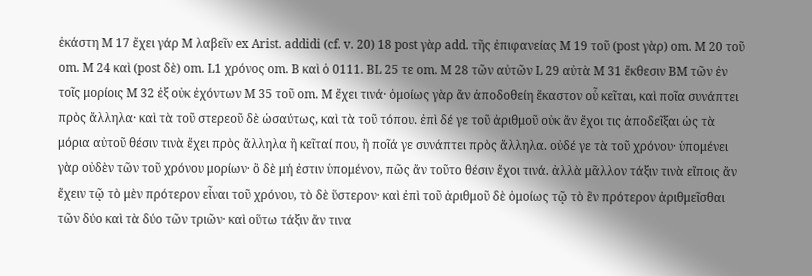ἑκάστη M 17 ἔχει γάρ M λαβεῖν ex Arist. addidi (cf. v. 20) 18 post γὰρ add. τῆς ἐπιφανείας M 19 τοῦ (post γὰρ) om. M 20 τοῦ om. M 24 καὶ (post δὲ) om. L1 χρόνος om. Β καὶ ὁ 0111. BL 25 τε om. M 28 τῶν αὐτῶν L 29 αὐτὰ M 31 ἔκθεσιν BM τῶν ἐν τοῖς μορίοις M 32 ἐξ οὐκ ἐχόντων M 35 τοῦ om. M ἔχει τινά· ὁμοίως γὰρ ἄν ἀποδοθείη ἕκαστον οὗ κεῖται, καὶ ποῖα συνάπτει πρὸς ἄλληλα· καὶ τὰ τοῦ στερεοῦ δὲ ὡσαύτως, καὶ τὰ τοῦ τόπου. ἐπὶ δέ γε τοῦ ἀριθμοῦ οὐκ ἄν ἔχοι τις ἀποδεῖξαι ὡς τὰ μόρια αὐτοῦ θέσιν τινὰ ἔχει πρὸς ἄλληλα ἢ κεῖταί που, ἢ ποῖά γε συνάπτει πρὸς ἄλληλα. οὐδέ γε τὰ τοῦ χρόνου· ὑπομένει γὰρ οὐδὲν τῶν τοῦ χρόνου μορίων· ὃ δὲ μή ἐστιν ὑπομένον, πῶς ἄν τοῦτο θέσιν ἔχοι τινά. ἀλλὰ μᾶλλον τάξιν τινὰ εἴποις ἄν ἔχειν τῷ τὸ μὲν πρότερον εἶναι τοῦ χρόνου, τὸ δὲ ὕστερον· καὶ ἐπὶ τοῦ ἀριθμοῦ δὲ ὁμοίως τῷ τὸ ἓν πρότερον ἀριθμεῖσθαι τῶν δύο καὶ τὰ δύο τῶν τριῶν· καὶ οὕτω τάξιν ἄν τινα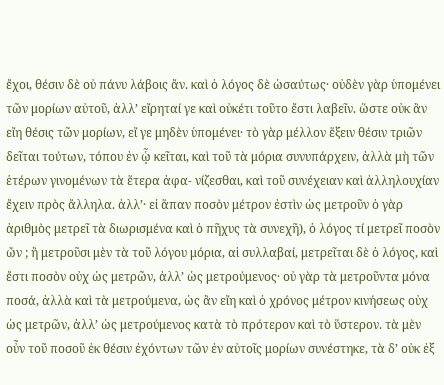ἔχοι, θέσιν δὲ οὐ πάνυ λάβοις ἄν. καὶ ὁ λόγος δὲ ὡσαύτως· οὐδὲν γὰρ ὑπομένει τῶν μορίων αὐτοῦ, ἀλλ’ εἴρηταί γε καὶ οὐκέτι τοῦτο ἔστι λαβεῖν. ὥστε οὐκ ἂν εἴη θέσις τῶν μορίων, εἴ γε μηδὲν ὑπομένει· τὸ γὰρ μέλλον ἕξειν θέσιν τριῶν δεῖται τούτων, τόπου ἐν ᾧ κεῖται, καὶ τοῦ τὰ μόρια συνυπάρχειν, ἀλλὰ μὴ τῶν ἑτέρων γινομένων τὰ ἕτερα ἀφα- νίζεσθαι, καὶ τοῦ συνέχειαν καὶ ἀλληλουχίαν ἔχειν πρὸς ἄλληλα. ἀλλ’· εἰ ἅπαν ποσὸν μέτρον ἐστὶν ὡς μετροῦν ὁ γὰρ ἀριθμὸς μετρεῖ τὰ διωρισμένα καὶ ὁ πῆχυς τὰ συνεχῆ), ὁ λόγος τί μετρεῖ ποσὸν ὤν ; ἢ μετροῦσι μὲν τὰ τοῦ λόγου μόρια, αἱ συλλαβαί, μετρεῖται δὲ ὁ λόγος, καὶ ἔστι ποσὸν οὐχ ὡς μετρῶν, ἀλλ’ ὡς μετρούμενος· οὐ γὰρ τὰ μετροῦντα μόνα ποσά, ἀλλὰ καὶ τὰ μετρούμενα, ὡς ἂν εἴη καὶ ὁ χρόνος μέτρον κινήσεως οὐχ ὡς μετρῶν, ἀλλ’ ὡς μετρούμενος κατὰ τὸ πρότερον καὶ τὸ ὕστερον. τὰ μὲν οὖν τοῦ ποσοῦ ἐκ θέσιν ἐχόντων τῶν ἐν αὐτοῖς μορίων συνέστηκε, τὰ δ’ οὐκ ἐξ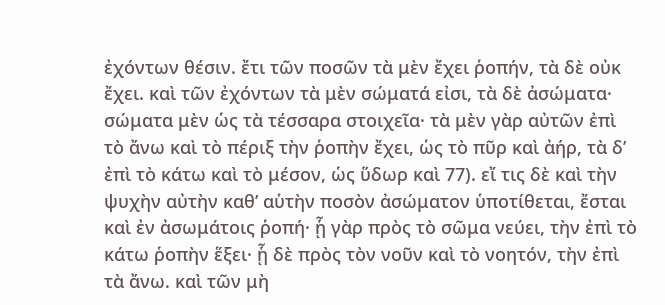ἐχόντων θέσιν. ἔτι τῶν ποσῶν τὰ μὲν ἔχει ῥοπήν, τὰ δὲ οὐκ ἔχει. καὶ τῶν ἐχόντων τὰ μὲν σώματά εἰσι, τὰ δὲ ἀσώματα· σώματα μὲν ὡς τὰ τέσσαρα στοιχεῖα· τὰ μὲν γὰρ αὐτῶν ἐπὶ τὸ ἄνω καὶ τὸ πέριξ τὴν ῥοπὴν ἔχει, ὡς τὸ πῦρ καὶ ἀήρ, τὰ δ’ ἐπὶ τὸ κάτω καὶ τὸ μέσον, ὡς ὕδωρ καὶ 77). εἴ τις δὲ καὶ τὴν ψυχὴν αὐτὴν καθ’ αὑτὴν ποσὸν ἀσώματον ὑποτίθεται, ἔσται καὶ ἐν ἀσωμάτοις ῥοπή· ᾗ γὰρ πρὸς τὸ σῶμα νεύει, τὴν ἐπὶ τὸ κάτω ῥοπὴν ἕξει· ᾗ δὲ πρὸς τὸν νοῦν καὶ τὸ νοητόν, τὴν ἐπὶ τὰ ἄνω. καὶ τῶν μὴ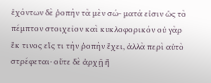ἐχόντων δὲ ῥοπὴν τὰ μὲν σώ- ματά εἰσιν ὡς τὸ πέμπτον στοιχεῖον καὶ κυκλοφορικόν οὐ γὰρ ἔκ τινος εἴς τι τὴν ῥοπὴν ἔχει, ἀλλὰ περὶ αὑτὸ στρέφεται· οὔτε δὲ ἀρχῇ ἢ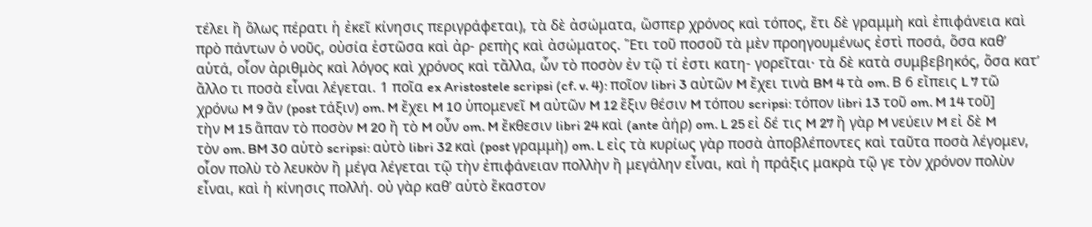τέλει ἢ ὅλως πέρατι ἡ ἐκεῖ κίνησις περιγράφεται), τὰ δὲ ἀσώματα, ὥσπερ χρόνος καὶ τόπος, ἔτι δὲ γραμμὴ καὶ ἐπιφάνεια καὶ πρὸ πάντων ὁ νοῦς, οὐσία ἑστῶσα καὶ ἀρ- ρεπὴς καὶ ἀσώματος. Ἕτι τοῦ ποσοῦ τὰ μὲν προηγουμένως ἐστὶ ποσά, ὅσα καθ’ αὑτά, οἷον ἀριθμὸς καὶ λόγος καὶ χρόνος καὶ τἄλλα, ὧν τὸ ποσὸν ἐν τῷ τί ἐστι κατη- γορεῖται· τὰ δὲ κατὰ συμβεβηκός, ὅσα κατ’ ἄλλο τι ποσὰ εἶναι λέγεται. 1 ποῖα ex Aristostele scripsi (cf. v. 4): ποῖον libri 3 αὐτῶν M ἔχει τινὰ BM 4 τὰ om. Β 6 εἴπεις L 7 τῶ χρόνω M 9 ἄν (post τάξιν) om. M ἔχει M 10 ὑπομενεῖ M αὐτῶν M 12 ἕξιν θέσιν M τόπου scripsi: τόπον libri 13 τοῦ om. M 14 τοῦ] τὴν M 15 ἅπαν τὸ ποσὸν M 20 ἢ τὸ M οὖν om. M ἔκθεσιν libri 24 καὶ (ante ἀήρ) om. L 25 εἰ δέ τις M 27 ἢ γὰρ M νεύειν M εἰ δὲ M τὸν om. BM 30 αὑτὸ scripsi: αὐτὸ libri 32 καὶ (post γραμμὴ) om. L εἰς τὰ κυρίως γὰρ ποσὰ ἀποβλέποντες καὶ ταῦτα ποσὰ λέγομεν, οἷον πολὺ τὸ λευκὸν ἢ μέγα λέγεται τῷ τὴν ἐπιφάνειαν πολλὴν ἢ μεγάλην εἶναι, καὶ ἡ πράξις μακρὰ τῷ γε τὸν χρόνον πολὺν εἶναι, καὶ ἡ κίνησις πολλή. οὐ γὰρ καθ’ αὑτὸ ἕκαστον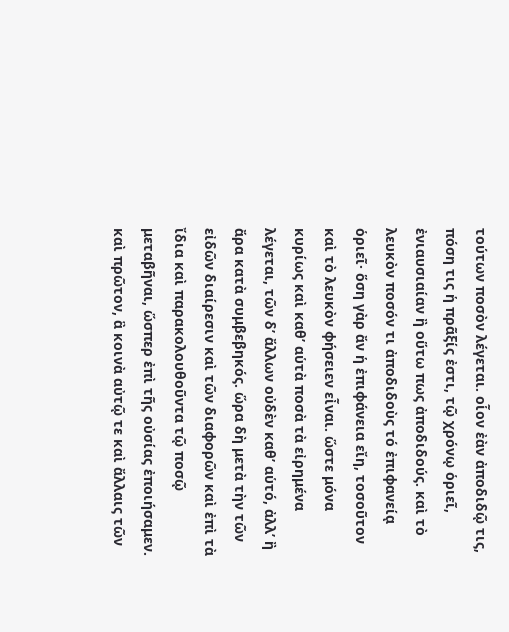τούτων ποσὸν λέγεται. οἷον ἐὰν ἀποδιδῷ τις, πόση τις ἡ πρᾶξίς ἐστι, τῷ χρόνῳ ὁριεῖ, ἐνιαυσιαίαν ἢ οὕτω πως ἀποδιδούς. καὶ τὸ λευκὸν ποσόν τι ἀποδιδοὺς τό ἐπιφανείᾳ ὁριεῖ· ὅση γὰρ ἄν ἡ ἐπιφάνεια εἴη, τοσοῦτον καὶ τὸ λευκὸν φήσειεν εἶναι. ὥστε μόνα κυρίως καὶ καθ’ αὑτὰ ποσὰ τὰ εἰρημένα λέγεται, τῶν δ’ ἄλλων οὐδὲν καθ’ αὑτό, ἀλλ’ ἢ ἄρα κατὰ συμβεβηκός. ὥρα δὴ μετὰ τὴν τῶν εἰδῶν διαίρεσιν καὶ τῶν διαφορῶν καὶ ἐπὶ τὰ ἴδια καὶ παρακολουθοῦντα τῷ ποσῷ μεταβῆναι, ὥσπερ ἐπὶ τῆς οὐσίας ἐποιήσαμεν. καὶ πρῶτον, ἃ κοινὰ αὐτῷ τε καὶ ἄλλαις τῶν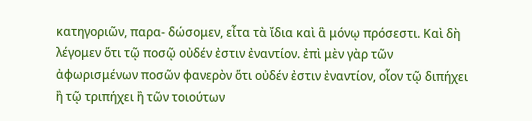κατηγοριῶν, παρα- δώσομεν, εἶτα τὰ ἴδια καὶ ἃ μόνῳ πρόσεστι. Καὶ δὴ λέγομεν ὅτι τῷ ποσῷ οὐδέν ἐστιν ἐναντίον. ἐπὶ μὲν γὰρ τῶν ἀφωρισμένων ποσῶν φανερὸν ὅτι οὐδέν ἐστιν ἐναντίον, οἷον τῷ διπήχει ἢ τῷ τριπήχει ἢ τῶν τοιούτων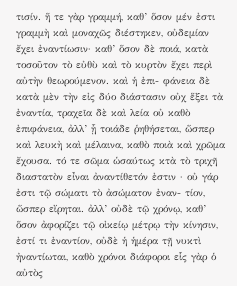τισίν. ἥ τε γὰρ γραμμή, καθ’ ὅσον μέν ἐστι γραμμὴ καὶ μοναχῶς διέστηκεν, οὐδεμίαν ἔχει ἐναντίωσιν· καθ’ ὅσον δὲ ποιά, κατὰ τοσοῦτον τὸ εὐθὺ καὶ τὸ κυρτὸν ἔχει περὶ αὐτὴν θεωρούμενον. καὶ ἡ ἐπι- φάνεια δὲ κατὰ μὲν τὴν εἰς δύο διάστασιν οὐχ ἕξει τὰ ἐναντία, τραχεῖα δὲ καὶ λεία οὐ καθὸ ἐπιφάνεια, ἀλλ’ ᾗ τοιάδε ῥηθήσεται, ὥσπερ καὶ λευκὴ καὶ μέλαινα, καθὸ ποιὰ καὶ χρῶμα ἔχουσα. τό τε σῶμα ὡσαύτως κτὰ τὸ τριχῆ διαστατὸν εἶναι ἀναντίθετόν ἐστιν · οὐ γάρ ἐστι τῷ σώματι τὸ ἀσώματον ἐναν- τίον, ὥσπερ εἴρηται. ἀλλ’ οὐδὲ τῷ χρόνῳ, καθ’ ὅσον ἀφορίζει τῷ οἰκείῳ μέτρῳ τὴν κίνησιν, ἐστί τι ἐναντίον, οὐδὲ ἡ ἡμέρα τῇ νυκτὶ ἠναντίωται, καθὸ χρόνοι διάφοροι εἷς γὰρ ὁ αὐτὸς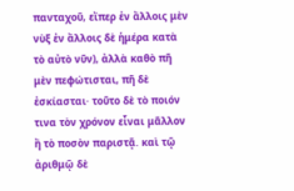πανταχοῦ, εἴπερ ἐν ἄλλοις μὲν νὺξ ἐν ἄλλοις δὲ ἡμέρα κατὰ τὸ αὐτὸ νῦν), ἀλλὰ καθὸ πῆ μὲν πεφώτισται, πῆ δὲ ἐσκίασται· τοῦτο δὲ τὸ ποιόν τινα τὸν χρόνον εἶναι μᾶλλον ἢ τὸ ποσὸν παριστᾷ. καὶ τῷ ἀριθμῷ δὲ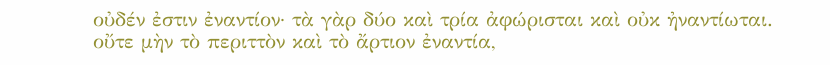οὐδέν ἐστιν ἐναντίον· τὰ γὰρ δύο καὶ τρία ἀφώρισται καὶ οὐκ ἠναντίωται. οὔτε μὴν τὸ περιττὸν καὶ τὸ ἄρτιον ἐναντία,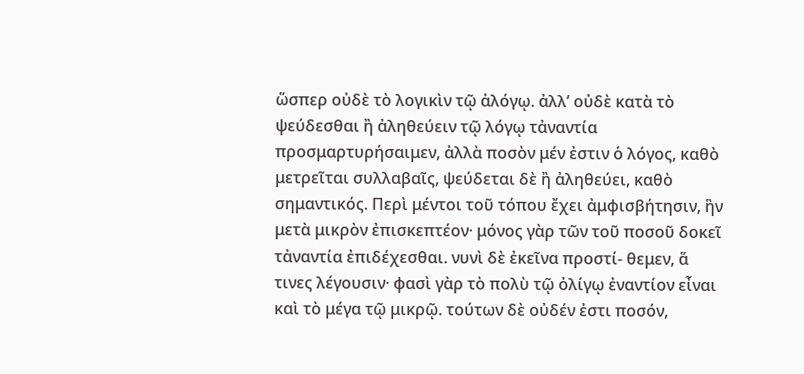ὥσπερ οὐδὲ τὸ λογικὶν τῷ ἀλόγῳ. ἀλλ’ οὐδὲ κατὰ τὸ ψεύδεσθαι ἢ ἀληθεύειν τῷ λόγῳ τἀναντία προσμαρτυρήσαιμεν, ἀλλὰ ποσὸν μέν ἐστιν ὁ λόγος, καθὸ μετρεῖται συλλαβαῖς, ψεύδεται δὲ ἢ ἀληθεύει, καθὸ σημαντικός. Περὶ μέντοι τοῦ τόπου ἔχει ἀμφισβήτησιν, ἣν μετὰ μικρὸν ἐπισκεπτέον· μόνος γὰρ τῶν τοῦ ποσοῦ δοκεῖ τἀναντία ἐπιδέχεσθαι. νυνὶ δὲ ἐκεῖνα προστί- θεμεν, ἅ τινες λέγουσιν· φασὶ γὰρ τὸ πολὺ τῷ ὀλίγῳ ἐναντίον εἶναι καὶ τὸ μέγα τῷ μικρῷ. τούτων δὲ οὐδέν ἐστι ποσόν,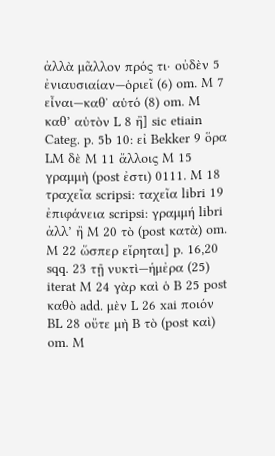ἀλλὰ μᾶλλον πρός τι· οὐδὲν 5 ἐνιαυσιαίαν—ὁριεῖ (6) om. M 7 εἶναι—καθ᾿ αὑτό (8) om. M καθ’ αὑτὸν L 8 ἢ] sic etiain Categ. p. 5b 10: εἰ Bekker 9 ὅρα LM δὲ M 11 ἄλλοις M 15 γραμμὴ (post ἐστι) 0111. M 18 τραχεῖα scripsi: ταχεῖα libri 19 ἐπιφάνεια scripsi: γραμμή libri ἀλλ’ ἢ M 20 τὸ (post κατὰ) om. M 22 ὥσπερ εἴρηται] p. 16,20 sqq. 23 τῇ νυκτὶ—ἡμἐρα (25) iterat M 24 γὰρ καὶ ὁ Β 25 post καθὸ add. μὲν L 26 xai ποιόν BL 28 οὔτε μὴ Β τὸ (post καὶ) om. M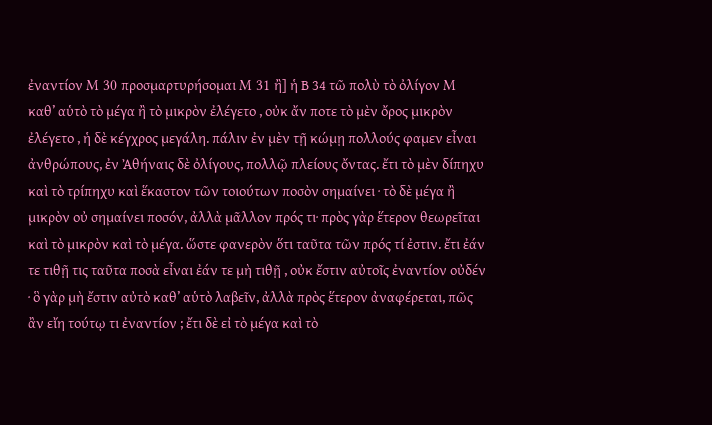ἐναντίον M 30 προσμαρτυρήσομαι M 31 ἢ] ἡ Β 34 τῶ πολὺ τὸ ὀλίγον M καθ’ αὑτὸ τὸ μέγα ἢ τὸ μικρὸν ἐλέγετο , οὐκ ἄν ποτε τὸ μὲν ὄρος μικρὸν ἐλέγετο , ἡ δὲ κέγχρος μεγάλη. πάλιν ἐν μὲν τῇ κώμῃ πολλούς φαμεν εἶναι ἀνθρώπους, ἐν Ἀθήναις δὲ ὀλίγους, πολλῷ πλείους ὄντας. ἔτι τὸ μὲν δίπηχυ καὶ τὸ τρίπηχυ καὶ ἕκαστον τῶν τοιούτων ποσὸν σημαίνει · τὸ δὲ μέγα ἢ μικρὸν οὐ σημαίνει ποσόν, ἀλλὰ μᾶλλον πρός τι· πρὸς γὰρ ἕτερον θεωρεῖται καὶ τὸ μικρὸν καὶ τὸ μέγα. ὥστε φανερὸν ὅτι ταῦτα τῶν πρός τί ἐστιν. ἔτι ἐάν τε τιθῇ τις ταῦτα ποσὰ εἶναι ἐάν τε μὴ τιθῇ , οὐκ ἔστιν αὐτοῖς ἐναντίον οὐδέν · ὃ γὰρ μὴ ἔστιν αὐτὸ καθ’ αὑτὸ λαβεῖν, ἀλλὰ πρὸς ἕτερον ἀναφέρεται, πῶς ἂν εἴη τούτῳ τι ἐναντίον ; ἔτι δὲ εἰ τὸ μέγα καὶ τὸ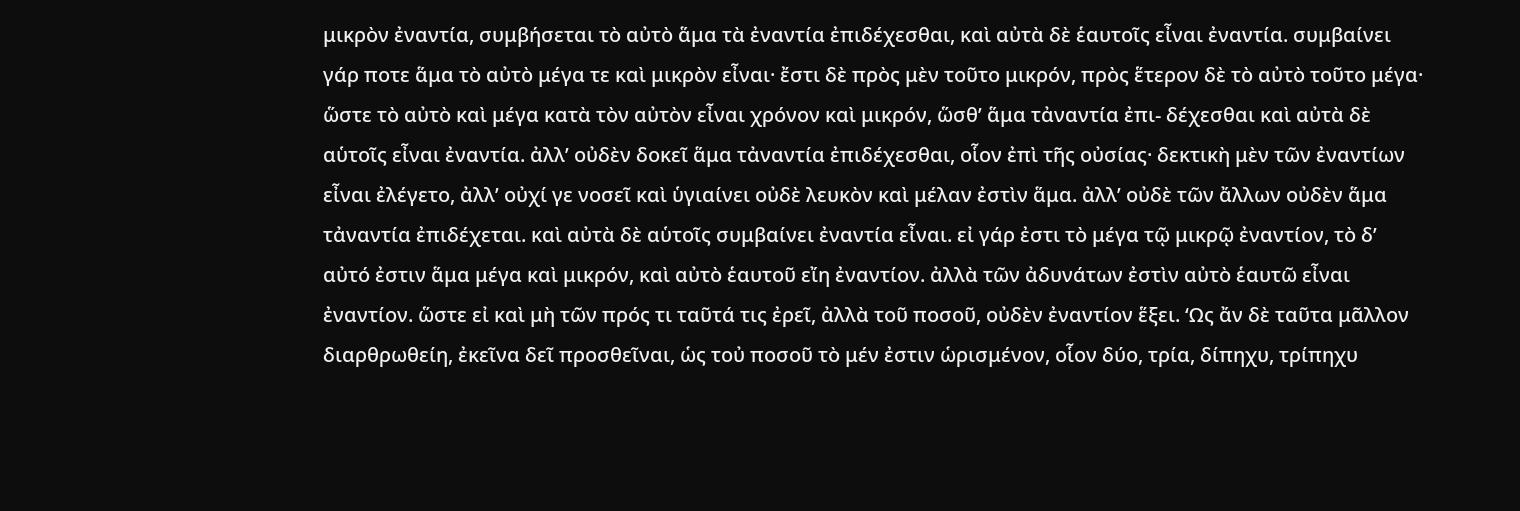μικρὸν ἐναντία, συμβήσεται τὸ αὐτὸ ἅμα τὰ ἐναντία ἐπιδέχεσθαι, καὶ αὐτὰ δὲ ἑαυτοῖς εἶναι ἐναντία. συμβαίνει γάρ ποτε ἅμα τὸ αὐτὸ μέγα τε καὶ μικρὸν εἶναι· ἔστι δὲ πρὸς μὲν τοῦτο μικρόν, πρὸς ἕτερον δὲ τὸ αὐτὸ τοῦτο μέγα· ὥστε τὸ αὐτὸ καὶ μέγα κατὰ τὸν αὐτὸν εἶναι χρόνον καὶ μικρόν, ὥσθ’ ἅμα τἀναντία ἐπι- δέχεσθαι καὶ αὐτὰ δὲ αὑτοῖς εἶναι ἐναντία. ἀλλ’ οὐδὲν δοκεῖ ἅμα τἀναντία ἐπιδέχεσθαι, οἷον ἐπὶ τῆς οὐσίας· δεκτικὴ μὲν τῶν ἐναντίων εἶναι ἐλέγετο, ἀλλ’ οὐχί γε νοσεῖ καὶ ὑγιαίνει οὐδὲ λευκὸν καὶ μέλαν ἐστὶν ἅμα. ἀλλ’ οὐδὲ τῶν ἄλλων οὐδὲν ἅμα τἀναντία ἐπιδέχεται. καὶ αὐτὰ δὲ αὑτοῖς συμβαίνει ἐναντία εἶναι. εἰ γάρ ἐστι τὸ μέγα τῷ μικρῷ ἐναντίον, τὸ δ’ αὐτό ἐστιν ἅμα μέγα καὶ μικρόν, καὶ αὐτὸ ἑαυτοῦ εἴη ἐναντίον. ἀλλὰ τῶν ἀδυνάτων ἐστὶν αὐτὸ ἑαυτῶ εἶναι ἐναντίον. ὥστε εἰ καὶ μὴ τῶν πρός τι ταῦτά τις ἐρεῖ, ἀλλὰ τοῦ ποσοῦ, οὐδὲν ἐναντίον ἕξει. ‘Ως ἄν δὲ ταῦτα μᾶλλον διαρθρωθείη, ἐκεῖνα δεῖ προσθεῖναι, ὡς τοὐ ποσοῦ τὸ μέν ἐστιν ὡρισμένον, οἷον δύο, τρία, δίπηχυ, τρίπηχυ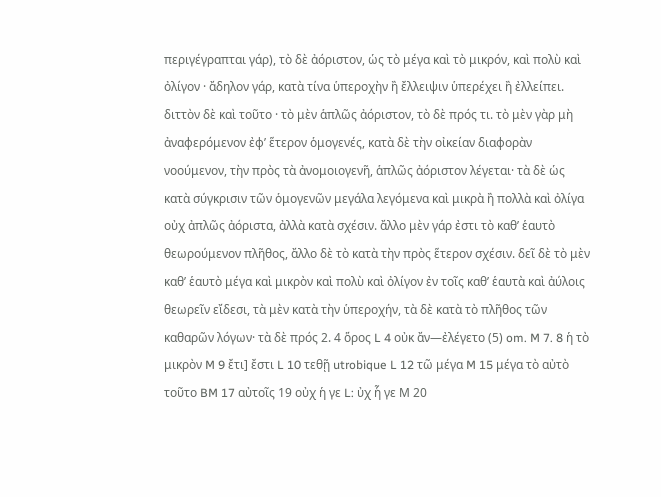περιγέγραπται γάρ), τὸ δὲ ἀόριστον, ὡς τὸ μέγα καὶ τὸ μικρόν, καὶ πολὺ καὶ ὀλίγον · ἄδηλον γάρ, κατὰ τίνα ὑπεροχὴν ἢ ἔλλειψιν ὑπερέχει ἢ ἐλλείπει. διττὸν δὲ καὶ τοῦτο · τὸ μὲν ἁπλῶς ἀόριστον, τὸ δὲ πρός τι. τὸ μὲν γὰρ μὴ ἀναφερόμενον ἐφ’ ἕτερον ὁμογενές, κατὰ δὲ τὴν οἰκείαν διαφορὰν νοούμενον, τὴν πρὸς τὰ ἀνομοιογενῆ, ἁπλῶς ἀόριστον λέγεται· τὰ δὲ ὡς κατὰ σύγκρισιν τῶν ὁμογενῶν μεγάλα λεγόμενα καὶ μικρὰ ἢ πολλὰ καὶ ὀλίγα οὐχ ἀπλῶς ἀόριστα, ἀλλὰ κατὰ σχέσιν. ἄλλο μὲν γάρ ἐστι τὸ καθ’ ἑαυτὸ θεωρούμενον πλῆθος, ἄλλο δὲ τὸ κατὰ τὴν πρὸς ἕτερον σχέσιν. δεῖ δὲ τὸ μὲν καθ’ ἑαυτὸ μέγα καὶ μικρὸν καὶ πολὺ καὶ ὀλίγον ἐν τοῖς καθ’ ἑαυτὰ καὶ ἀύλοις θεωρεῖν εἴδεσι, τὰ μὲν κατὰ τὴν ὑπεροχήν, τὰ δὲ κατὰ τὸ πλῆθος τῶν καθαρῶν λόγων· τὰ δὲ πρός 2. 4 ὅρος L 4 οὐκ ἄν—ἐλέγετο (5) om. M 7. 8 ἡ τὸ μικρὸν M 9 ἔτι] ἔστι L 10 τεθῇ utrobique L 12 τῶ μέγα M 15 μέγα τὸ αὐτὸ τοῦτο BM 17 αὐτοῖς 19 οὐχ ἡ γε L: ὐχ ἧ γε Μ 20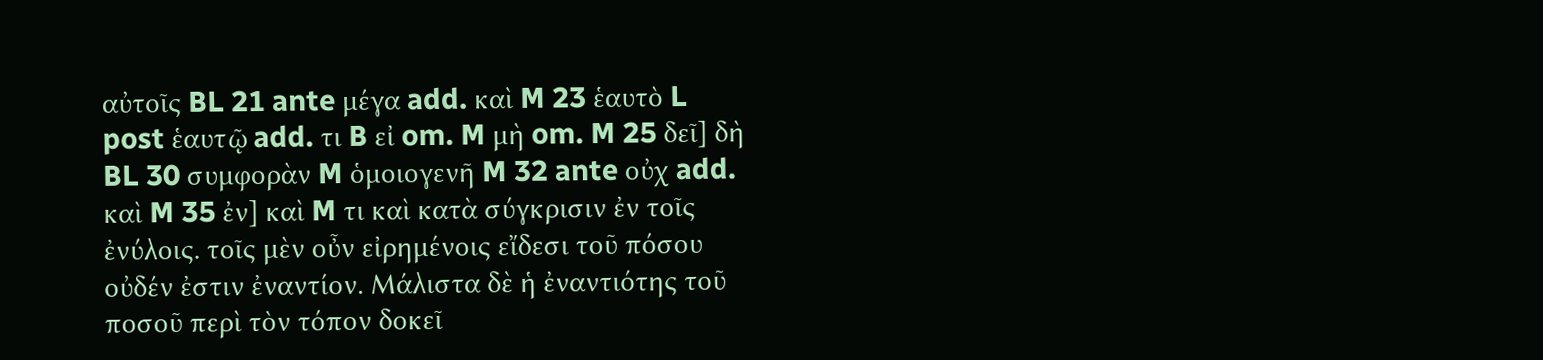αὐτοῖς BL 21 ante μέγα add. καὶ M 23 ἑαυτὸ L post ἑαυτῷ add. τι B εἰ om. M μὴ om. M 25 δεῖ] δὴ BL 30 συμφορὰν M ὁμοιογενῆ M 32 ante οὐχ add. καὶ M 35 ἐν] καὶ M τι καὶ κατὰ σύγκρισιν ἐν τοῖς ἐνύλοις. τοῖς μὲν οὖν εἰρημένοις εἴδεσι τοῦ πόσου οὐδέν ἐστιν ἐναντίον. Μάλιστα δὲ ἡ ἐναντιότης τοῦ ποσοῦ περὶ τὸν τόπον δοκεῖ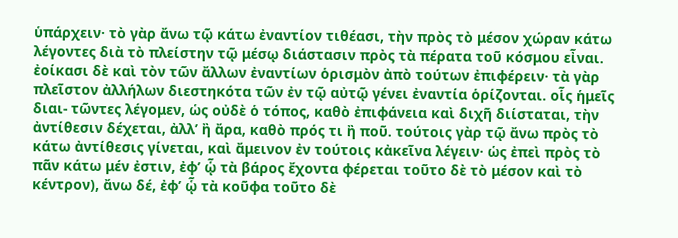ὑπάρχειν· τὸ γὰρ ἄνω τῷ κάτω ἐναντίον τιθέασι, τὴν πρὸς τὸ μέσον χώραν κάτω λέγοντες διὰ τὸ πλείστην τῷ μέσῳ διάστασιν πρὸς τὰ πέρατα τοῦ κόσμου εἶναι. ἐοίκασι δὲ καὶ τὸν τῶν ἄλλων ἐναντίων ὁρισμὸν ἀπὸ τούτων ἐπιφέρειν· τὰ γὰρ πλεῖστον ἀλλήλων διεστηκότα τῶν ἐν τῷ αὐτῷ γένει ἐναντία ὁρίζονται. οἷς ἡμεῖς διαι- τῶντες λέγομεν, ὡς οὐδὲ ὁ τόπος, καθὸ ἐπιφάνεια καὶ διχῆ διίσταται, τὴν ἀντίθεσιν δέχεται, ἀλλ’ ἢ ἄρα, καθὸ πρός τι ἢ ποῦ. τούτοις γὰρ τῷ ἄνω πρὸς τὸ κάτω ἀντίθεσις γίνεται, καὶ ἄμεινον ἐν τούτοις κἀκεῖνα λέγειν· ὡς ἐπεὶ πρὸς τὸ πᾶν κάτω μέν ἐστιν, ἐφ’ ᾧ τὰ βάρος ἔχοντα φέρεται τοῦτο δὲ τὸ μέσον καὶ τὸ κέντρον), ἄνω δέ, ἐφ’ ᾧ τὰ κοῦφα τοῦτο δὲ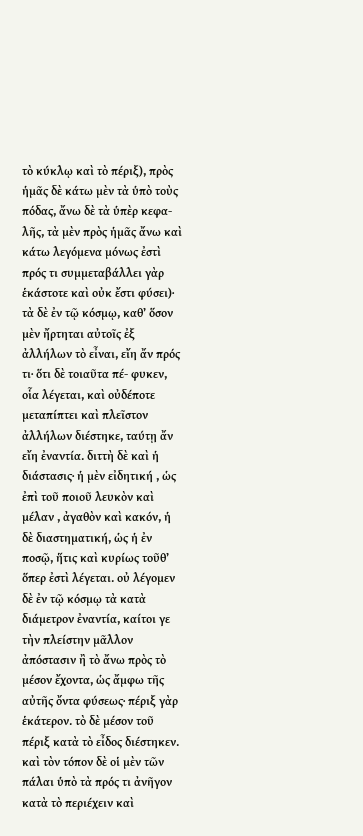τὸ κύκλῳ καὶ τὸ πέριξ), πρὸς ἡμᾶς δὲ κάτω μὲν τὰ ὑπὸ τοὺς πόδας, ἄνω δὲ τὰ ὑπὲρ κεφα- λῆς, τὰ μὲν πρὸς ἡμᾶς ἄνω καὶ κάτω λεγόμενα μόνως ἐστὶ πρός τι συμμεταβάλλει γὰρ ἑκάστοτε καὶ οὐκ ἔστι φύσει)· τὰ δὲ ἐν τῷ κόσμῳ, καθ’ ὅσον μὲν ἤρτηται αὐτοῖς ἐξ ἀλλήλων τὸ εἶναι, εἴη ἄν πρός τι· ὅτι δὲ τοιαῦτα πέ- φυκεν, οἷα λέγεται, καὶ οὐδέποτε μεταπίπτει καὶ πλεῖστον ἀλλήλων διέστηκε, ταύτῃ ἄν εἴη ἐναντία. διττὴ δὲ καὶ ἡ διάστασις· ἡ μὲν εἰδητική , ὡς ἐπὶ τοῦ ποιοῦ λευκὸν καὶ μέλαν , ἀγαθὸν καὶ κακόν, ἡ δὲ διαστηματική, ὡς ἡ ἐν ποσῷ, ἥτις καὶ κυρίως τοῦθ’ ὅπερ ἐστὶ λέγεται. οὐ λέγομεν δὲ ἐν τῷ κόσμῳ τὰ κατὰ διάμετρον ἐναντία, καίτοι γε τὴν πλείστην μᾶλλον ἀπόστασιν ἢ τὸ ἄνω πρὸς τὸ μέσον ἔχοντα, ὡς ἄμφω τῆς αὐτῆς ὄντα φύσεως· πέριξ γὰρ ἑκάτερον. τὸ δὲ μέσον τοῦ πέριξ κατὰ τὸ εἶδος διέστηκεν. καὶ τὸν τόπον δὲ οἱ μὲν τῶν πάλαι ὑπὸ τὰ πρός τι ἀνῆγον κατὰ τὸ περιέχειν καὶ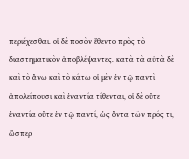περιέχεσθαι. οἱ δὲ ποσὸν ἔθεντο πρὸς τὸ διαστηματικὸν ἀποβλέψαντες. κατὰ τὰ αὐτὰ δὲ καὶ τὸ ἄνω καὶ τὸ κάτω οἱ μὲν ἐν τῷ παντὶ ἀπολείπουσι καὶ ἐναντία τίθενται, οἱ δὲ οὔτε ἐναντία οὔτε ἐν τῷ παντί, ὡς ὄντα τῶν πρός τι, ὥσπερ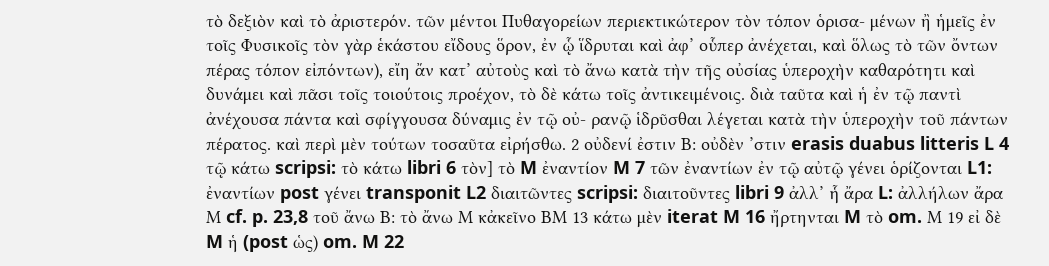τὸ δεξιὸν καὶ τὸ ἀριστερόν. τῶν μέντοι Πυθαγορείων περιεκτικώτερον τὸν τόπον ὁρισα- μένων ἢ ἡμεῖς ἐν τοῖς Φυσικοῖς τὸν γὰρ ἑκάστου εἴδους ὅρον, ἐν ᾧ ἵδρυται καὶ ἀφ’ οὗπερ ἀνέχεται, καὶ ὅλως τὸ τῶν ὄντων πέρας τόπον εἰπόντων), εἴη ἄν κατ’ αὐτοὺς καὶ τὸ ἄνω κατὰ τὴν τῆς οὐσίας ὑπεροχὴν καθαρότητι καὶ δυνάμει καὶ πᾶσι τοῖς τοιούτοις προέχον, τὸ δὲ κάτω τοῖς ἀντικειμένοις. διὰ ταῦτα καὶ ἡ ἐν τῷ παντὶ ἀνέχουσα πάντα καὶ σφίγγουσα δύναμις ἐν τῷ οὐ- ρανῷ ἱδρῦσθαι λέγεται κατὰ τὴν ὑπεροχὴν τοῦ πάντων πέρατος. καὶ περὶ μὲν τούτων τοσαῦτα εἰρήσθω. 2 οὐδενί ἐστιν Β: οὐδὲν ’στιν erasis duabus litteris L 4 τῷ κάτω scripsi: τὸ κάτω libri 6 τὸν] τὸ M ἐναντίον M 7 τῶν ἐναντίων ἐν τῷ αὐτῷ γένει ὁρίζονται L1: ἐναντίων post γένει transponit L2 διαιτῶντες scripsi: διαιτοῦντες libri 9 ἀλλ’ ἧ ἄρα L: ἀλλήλων ἄρα Μ cf. p. 23,8 τοῦ ἄνω Β: τὸ ἄνω Μ κἀκεῖνο ΒΜ 13 κάτω μὲν iterat M 16 ἤρτηνται M τὸ om. Μ 19 εἰ δὲ M ἡ (post ὡς) om. M 22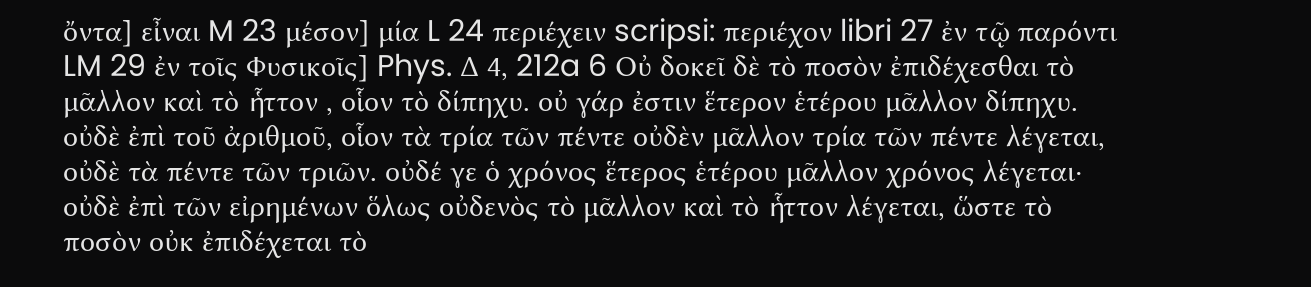ὄντα] εἶναι M 23 μέσον] μία L 24 περιέχειν scripsi: περιέχον libri 27 ἐν τῷ παρόντι LM 29 ἐν τοῖς Φυσικοῖς] Phys. Δ 4, 212a 6 Οὐ δοκεῖ δὲ τὸ ποσὸν ἐπιδέχεσθαι τὸ μᾶλλον καὶ τὸ ἧττον , οἷον τὸ δίπηχυ. οὐ γάρ ἐστιν ἕτερον ἑτέρου μᾶλλον δίπηχυ. οὐδὲ ἐπὶ τοῦ ἀριθμοῦ, οἷον τὰ τρία τῶν πέντε οὐδὲν μᾶλλον τρία τῶν πέντε λέγεται, οὐδὲ τὰ πέντε τῶν τριῶν. οὐδέ γε ὁ χρόνος ἕτερος ἑτέρου μᾶλλον χρόνος λέγεται· οὐδὲ ἐπὶ τῶν εἰρημένων ὅλως οὐδενὸς τὸ μᾶλλον καὶ τὸ ἧττον λέγεται, ὥστε τὸ ποσὸν οὐκ ἐπιδέχεται τὸ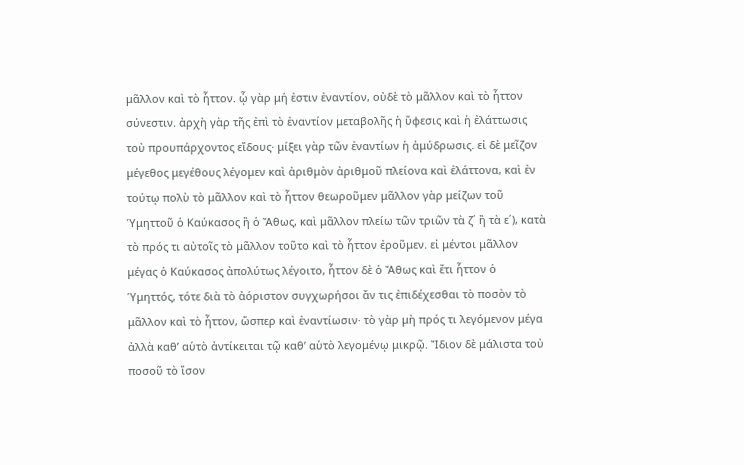μᾶλλον καὶ τὸ ἧττον. ᾧ γὰρ μή ἐστιν ἐναντίον, οὐδὲ τὸ μᾶλλον καὶ τὸ ἧττον σύνεστιν. ἀρχὴ γὰρ τῆς ἐπὶ τὸ ἐναντίον μεταβολῆς ἡ ὕφεσις καὶ ἡ ἐλάττωσις τοὐ προυπάρχοντος εἴδους· μίξει γὰρ τῶν ἐναντίων ἡ ἀμύδρωσις. εἰ δὲ μεῖζον μέγεθος μεγέθους λέγομεν καὶ ἀριθμὸν ἀριθμοῦ πλείονα καὶ ἐλάττονα, καὶ ἐν τούτῳ πολὺ τὸ μᾶλλον καὶ τὸ ἧττον θεωροῦμεν μᾶλλον γὰρ μείζων τοῦ Ὑμηττοῦ ὁ Καύκασος ἢ ὁ Ἄθως, καὶ μᾶλλον πλείω τῶν τριῶν τὰ ζ΄ ἢ τὰ ε΄), κατὰ τὸ πρός τι αὐτοῖς τὸ μᾶλλον τοῦτο καὶ τὸ ἧττον ἐροῦμεν. εἰ μέντοι μᾶλλον μέγας ὁ Καύκασος ἀπολύτως λέγοιτο, ἧττον δὲ ὁ Ἄθως καὶ ἔτι ἧττον ὁ Ὑμηττός, τότε διὰ τὸ ἀόριστον συγχωρήσοι ἄν τις ἐπιδέχεσθαι τὸ ποσὸν τὸ μᾶλλον καὶ τὸ ἧττον, ὥσπερ καὶ ἐναντίωσιν· τὸ γὰρ μὴ πρός τι λεγόμενον μέγα ἀλλὰ καθ’ αὑτὸ ἀντίκειται τῷ καθ’ αὑτὸ λεγομένῳ μικρῷ. Ἴδιον δὲ μάλιστα τοὐ ποσοῦ τὸ ἴσον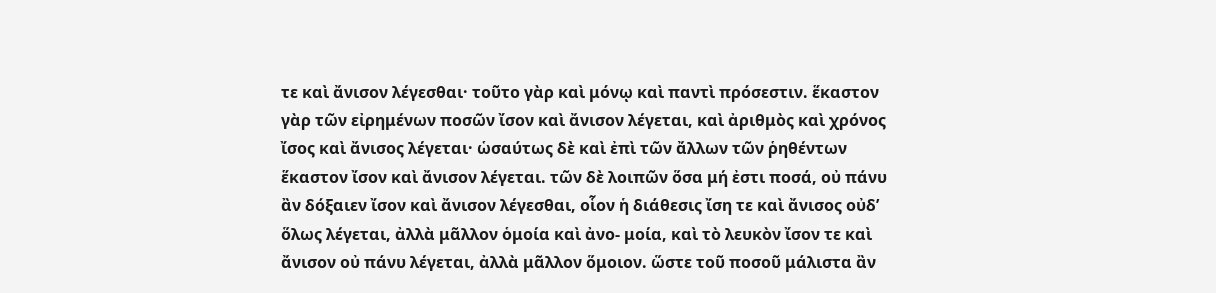τε καὶ ἄνισον λέγεσθαι· τοῦτο γὰρ καὶ μόνῳ καὶ παντὶ πρόσεστιν. ἕκαστον γὰρ τῶν εἰρημένων ποσῶν ἴσον καὶ ἄνισον λέγεται, καὶ ἀριθμὸς καὶ χρόνος ἴσος καὶ ἄνισος λέγεται· ὡσαύτως δὲ καὶ ἐπὶ τῶν ἄλλων τῶν ῥηθέντων ἕκαστον ἴσον καὶ ἄνισον λέγεται. τῶν δὲ λοιπῶν ὅσα μή ἐστι ποσά, οὐ πάνυ ἂν δόξαιεν ἴσον καὶ ἄνισον λέγεσθαι, οἷον ἡ διάθεσις ἴση τε καὶ ἄνισος οὐδ’ ὅλως λέγεται, ἀλλὰ μᾶλλον ὁμοία καὶ ἀνο- μοία, καὶ τὸ λευκὸν ἴσον τε καὶ ἄνισον οὐ πάνυ λέγεται, ἀλλὰ μᾶλλον ὅμοιον. ὥστε τοῦ ποσοῦ μάλιστα ἂν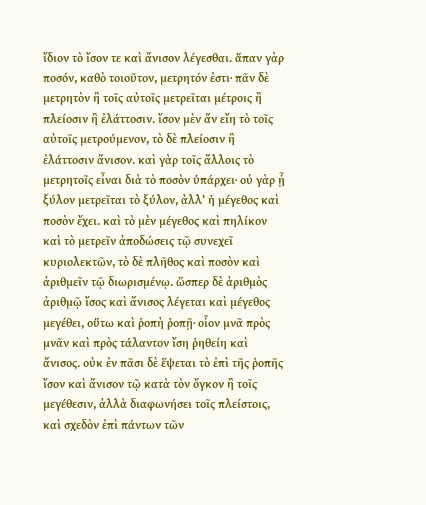ἴδιον τὸ ἴσον τε καὶ ἄνισον λέγεσθαι. ἅπαν γὰρ ποσόν, καθὸ τοιοῦτον, μετρητόν ἐστι· πᾶν δὲ μετρητὸν ἢ τοῖς αὐτοῖς μετρεῖται μέτροις ἢ πλείοσιν ἢ ἐλάττοσιν. ἴσον μὲν ἄν εἴη τὸ τοῖς αὐτοῖς μετρούμενον, τὸ δὲ πλείοσιν ἢ ἐλάττοσιν ἄνισον. καὶ γὰρ τοῖς ἄλλοις τὸ μετρητοῖς εἶναι διὰ τὸ ποσὸν ὑπάρχει· οὐ γὰρ ᾗ ξύλον μετρεῖται τὸ ξύλον, ἀλλ’ ἡ μέγεθος καὶ ποσὸν ἔχει. καὶ τὸ μὲν μέγεθος καὶ πηλίκον καὶ τὸ μετρεῖν ἀποδώσεις τῷ συνεχεῖ κυριολεκτῶν, τὸ δὲ πλῆθος καὶ ποσὸν καὶ ἀριθμεῖν τῷ διωρισμένῳ. ὥσπερ δὲ ἀριθμὸς ἀριθμῷ ἴσος καὶ ἄνισος λέγεται καὶ μέγεθος μεγέθει, οὕτω καὶ ῥοπὴ ῥοπῇ· οἷον μνᾶ πρὸς μνᾶν καὶ πρὸς τάλαντον ἴση ῥηθείη καὶ ἄνισος. οὐκ ἐν πᾶσι δὲ ἕψεται τὸ ἐπὶ τῆς ῥοπῆς ἴσον καὶ ἄνισον τῷ κατὰ τὸν ὄγκον ἢ τοῖς μεγέθεσιν, ἀλλὰ διαφωνήσει τοῖς πλείστοις, καὶ σχεδὸν ἐπὶ πάντων τῶν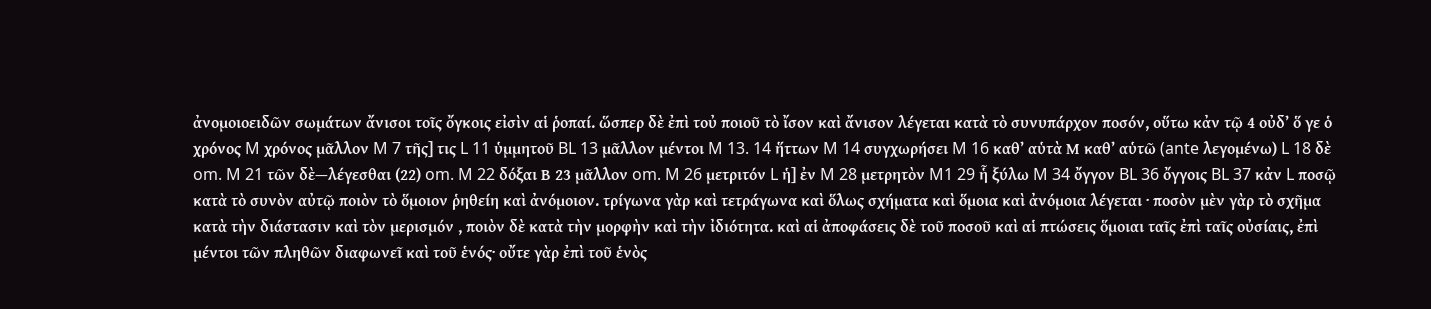ἀνομοιοειδῶν σωμάτων ἄνισοι τοῖς ὄγκοις εἰσὶν αἱ ῥοπαί. ὥσπερ δὲ ἐπὶ τοὐ ποιοῦ τὸ ἴσον καὶ ἄνισον λέγεται κατὰ τὸ συνυπάρχον ποσόν, οὕτω κἀν τῷ 4 οὐδ’ ὅ γε ὁ χρόνος M χρόνος μᾶλλον M 7 τῆς] τις L 11 ὑμμητοῦ BL 13 μᾶλλον μέντοι M 13. 14 ἥττων M 14 συγχωρήσει M 16 καθ’ αὑτὰ Μ καθ’ αὑτῶ (ante λεγομένω) L 18 δὲ om. M 21 τῶν δὲ—λέγεσθαι (22) om. M 22 δόξαι Β 23 μᾶλλον om. M 26 μετριτόν L ἡ] ἐν M 28 μετρητὸν M1 29 ἧ ξύλω M 34 ὄγγον BL 36 ὄγγοις BL 37 κἀν L ποσῷ κατὰ τὸ συνὸν αὐτῷ ποιὸν τὸ ὅμοιον ῥηθείη καὶ ἀνόμοιον. τρίγωνα γὰρ καὶ τετράγωνα καὶ ὅλως σχήματα καὶ ὅμοια καὶ ἀνόμοια λέγεται · ποσὸν μὲν γὰρ τὸ σχῆμα κατὰ τὴν διάστασιν καὶ τὸν μερισμόν , ποιὸν δὲ κατὰ τὴν μορφὴν καὶ τὴν ἰδιότητα. καὶ αἱ ἀποφάσεις δὲ τοῦ ποσοῦ καὶ αἱ πτώσεις ὅμοιαι ταῖς ἐπὶ ταῖς οὐσίαις, ἐπὶ μέντοι τῶν πληθῶν διαφωνεῖ καὶ τοῦ ἑνός· οὔτε γὰρ ἐπὶ τοῦ ἑνὸς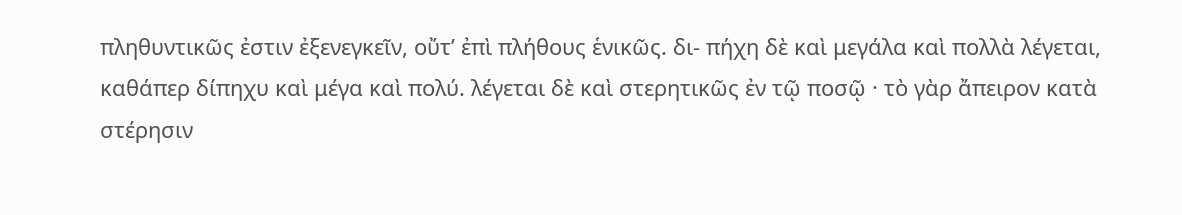πληθυντικῶς ἐστιν ἐξενεγκεῖν, οὔτ’ ἐπὶ πλήθους ἑνικῶς. δι- πήχη δὲ καὶ μεγάλα καὶ πολλὰ λέγεται, καθάπερ δίπηχυ καὶ μέγα καὶ πολύ. λέγεται δὲ καὶ στερητικῶς ἐν τῷ ποσῷ · τὸ γὰρ ἄπειρον κατὰ στέρησιν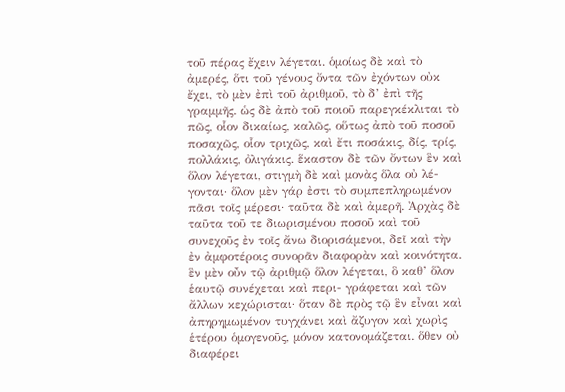τοῦ πέρας ἔχειν λέγεται. ὁμοίως δὲ καὶ τὸ ἀμερές, ὅτι τοῦ γένους ὄντα τῶν ἐχόντων οὐκ ἔχει, τὸ μὲν ἐπὶ τοῦ ἀριθμοῦ, τὸ δ’ ἐπὶ τῆς γραμμῆς. ὡς δὲ ἀπὸ τοῦ ποιοῦ παρεγκέκλιται τὸ πῶς, οἷον δικαίως, καλῶς, οὕτως ἀπὸ τοῦ ποσοῦ ποσαχῶς, οἷον τριχῶς, καὶ ἔτι ποσάκις, δίς, τρίς, πολλάκις, ὀλιγάκις. ἕκαστον δὲ τῶν ὄντων ἓν καὶ ὅλον λέγεται, στιγμὴ δὲ καὶ μονὰς ὅλα οὐ λέ- γονται· ὅλον μὲν γάρ ἐστι τὸ συμπεπληρωμένον πᾶσι τοῖς μέρεσι· ταῦτα δὲ καὶ ἀμερῆ. Ἀρχὰς δὲ ταῦτα τοῦ τε διωρισμένου ποσοῦ καὶ τοῦ συνεχοῦς ἐν τοῖς ἄνω διορισάμενοι, δεῖ καὶ τὴν ἐν ἀμφοτέροις συνορᾶν διαφορὰν καὶ κοινότητα. ἓν μὲν οὖν τῷ ἀριθμῷ ὅλον λέγεται, ὃ καθ’ ὅλον ἑαυτῷ συνέχεται καὶ περι- γράφεται καὶ τῶν ἄλλων κεχώρισται· ὅταν δὲ πρὸς τῷ ἓν εἶναι καὶ ἀπηρημωμένον τυγχάνει καὶ ἄζυγον καὶ χωρὶς ἑτέρου ὁμογενοῦς, μόνον κατονομάζεται. ὅθεν οὐ διαφέρει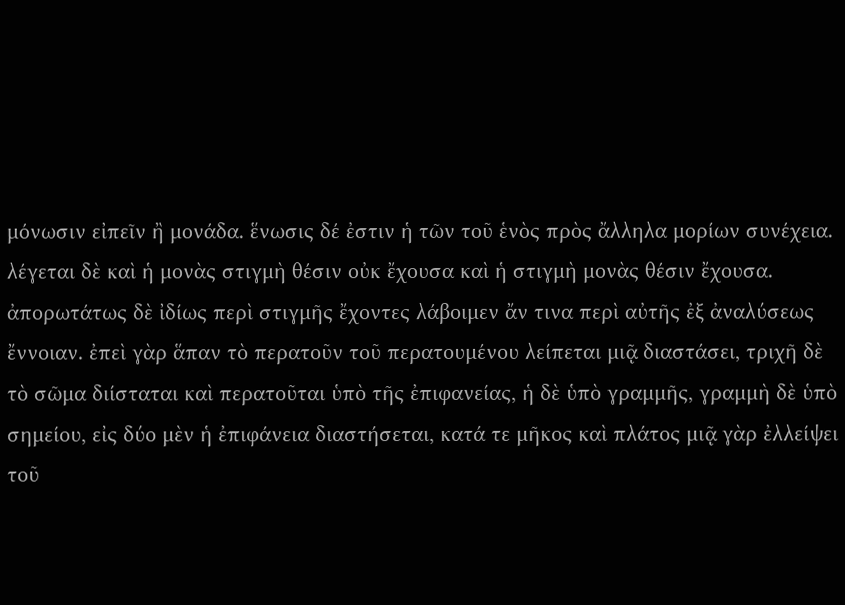μόνωσιν εἰπεῖν ἢ μονάδα. ἕνωσις δέ ἐστιν ἡ τῶν τοῦ ἑνὸς πρὸς ἄλληλα μορίων συνέχεια. λέγεται δὲ καὶ ἡ μονὰς στιγμὴ θέσιν οὐκ ἔχουσα καὶ ἡ στιγμὴ μονὰς θέσιν ἔχουσα. ἀπορωτάτως δὲ ἰδίως περὶ στιγμῆς ἔχοντες λάβοιμεν ἄν τινα περὶ αὐτῆς ἐξ ἀναλύσεως ἔννοιαν. ἐπεὶ γὰρ ἅπαν τὸ περατοῦν τοῦ περατουμένου λείπεται μιᾷ διαστάσει, τριχῆ δὲ τὸ σῶμα διίσταται καὶ περατοῦται ὑπὸ τῆς ἐπιφανείας, ἡ δὲ ὑπὸ γραμμῆς, γραμμὴ δὲ ὑπὸ σημείου, εἰς δύο μὲν ἡ ἐπιφάνεια διαστήσεται, κατά τε μῆκος καὶ πλάτος μιᾷ γὰρ ἐλλείψει τοῦ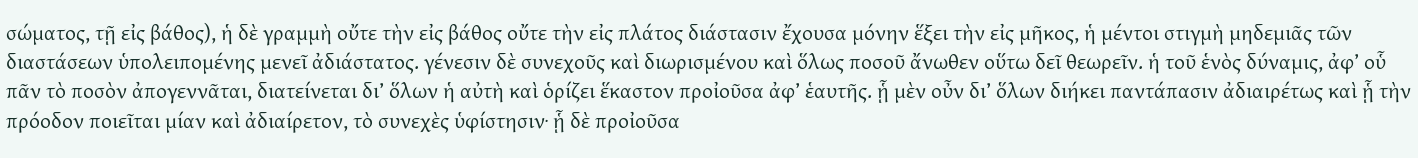σώματος, τῇ εἰς βάθος), ἡ δὲ γραμμὴ οὔτε τὴν εἰς βάθος οὔτε τὴν εἰς πλάτος διάστασιν ἔχουσα μόνην ἕξει τὴν εἰς μῆκος, ἡ μέντοι στιγμὴ μηδεμιᾶς τῶν διαστάσεων ὑπολειπομένης μενεῖ ἀδιάστατος. γένεσιν δὲ συνεχοῦς καὶ διωρισμένου καὶ ὅλως ποσοῦ ἄνωθεν οὕτω δεῖ θεωρεῖν. ἡ τοῦ ἑνὸς δύναμις, ἀφ’ οὗ πᾶν τὸ ποσὸν ἀπογεννᾶται, διατείνεται δι’ ὅλων ἡ αὐτὴ καὶ ὁρίζει ἕκαστον προἰοῦσα ἀφ’ ἑαυτῆς. ᾗ μὲν οὖν δι’ ὅλων διήκει παντάπασιν ἀδιαιρέτως καὶ ᾗ τὴν πρόοδον ποιεῖται μίαν καὶ ἀδιαίρετον, τὸ συνεχὲς ὑφίστησιν· ᾗ δὲ προἰοῦσα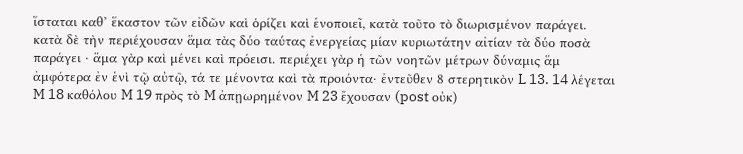ἵσταται καθ’ ἕκαστον τῶν εἰδῶν καὶ ὁρίζει καὶ ἑνοποιεῖ, κατὰ τοῦτο τὸ διωρισμένον παράγει. κατὰ δὲ τὴν περιέχουσαν ἅμα τὰς δύο ταύτας ἐνεργείας μίαν κυριωτάτην αἰτίαν τὰ δύο ποσὰ παράγει · ἅμα γὰρ καὶ μένει καὶ πρόεισι. περιέχει γὰρ ἡ τῶν νοητῶν μέτρων δύναμις ἅμ ἀμφότερα ἐν ἑνὶ τῷ αὐτῷ, τά τε μένοντα καὶ τὰ προιόντα· ἐντεῦθεν 8 στερητικὸν L 13. 14 λέγεται M 18 καθόλου M 19 πρὸς τὸ M ἀπῃωρημένον M 23 ἔχουσαν (post οὐκ)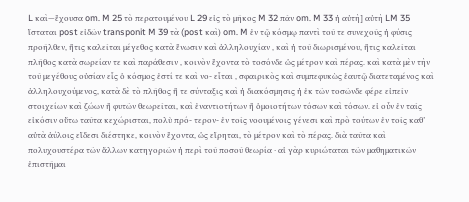L καὶ—ἔχουσα om. M 25 τὸ περατουμένου L 29 εἰς τὸ μῆκος M 32 πᾶν om. M 33 ἡ αὐτὴ] αὐτὴ LM 35 ἵσταται post εἰδῶν transponit M 39 τὰ (post καὶ) om. M ἐν τῷ κόσμῳ παντὶ τοῦ τε συνεχοῦς ἡ φύσις προῆλθεν, ἥτις καλεῖται μέγεθος κατὰ ἕνωσιν καὶ ἀλληλουχίαν , καὶ ἡ τοῦ διωρισμένου, ἥτις καλεῖται πλῆθος κατὰ σωρείαν τε καὶ παράθεσιν , κοινὸν ἔχοντα τὸ τοσόνδε ὡς μέτρον καὶ πέρας. καὶ κατὰ μὲν τὴν τοῦ μεγέθους οὐσίαν εἷς ὁ κόσμος ἐστί τε καὶ νο- εἷται , σφαιρικὸς καὶ συμπεφυκὼς ἑαυτῷ διατεταμένος καὶ ἀλληλουχούμενος, κατὰ δὲ τὸ πλῆθος ἥ τε σύνταξις καὶ ἡ διακόσμησις ἡ ἐκ τῶν τοσῶνδε φέρε εἰπεῖν στοιχείων καὶ ζώων ἢ φυτῶν θεωρεῖται, καὶ ἐναντιοτήτων ἢ ὁμοιοτήτων τόσων καὶ τόσων. εἰ οὖν ἐν ταῖς εἰκόσιν οὕτω ταῦτα κεχώρισται, πολὺ πρό- τερον- ἐν τοῖς νοουμένοις γένεσι καὶ πρὸ τούτων ἐν τοῖς καθ’ αὑτὰ ἀύλοις εἴδεσι διέστηκε, κοινὸν ἔχοντα, ὡς εἴρηται, τὸ μέτρον καὶ τὸ πέρας. διὰ ταῦτα καὶ πολυχουστέρα τῶν ἄλλων κατηγοριῶν ἡ περὶ τοῦ ποσοῦ θεωρία · αἱ γὰρ κυριώταται τῶν μαθηματικῶν ἐπιστῆμαι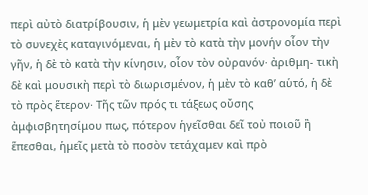περὶ αὐτὸ διατρίβουσιν, ἡ μὲν γεωμετρία καὶ ἀστρονομία περὶ τὸ συνεχὲς καταγινόμεναι, ἡ μὲν τὸ κατὰ τὴν μονήν οἷον τὴν γῆν, ἡ δὲ τὸ κατὰ τὴν κίνησιν, οἷον τὸν οὐρανόν· ἀριθμη- τικὴ δὲ καὶ μουσικὴ περὶ τὸ διωρισμένον, ἡ μὲν τὸ καθ’ αὑτό, ἡ δὲ τὸ πρὸς ἕτερον· Τῆς τῶν πρός τι τάξεως οὔσης ἀμφισβητησίμου πως, πότερον ἡγεῖσθαι δεῖ τοὐ ποιοῦ ἢ ἕπεσθαι, ἡμεῖς μετὰ τὸ ποσὸν τετάχαμεν καὶ πρὸ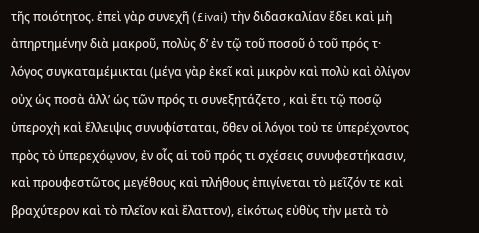τῆς ποιότητος. ἐπεὶ γὰρ συνεχῆ (£ivai) τὴν διδασκαλίαν ἔδει καὶ μὴ ἀπηρτημένην διὰ μακροῦ, πολὺς δ’ ἐν τῷ τοῦ ποσοῦ ὁ τοῦ πρός τ· λόγος συγκαταμέμικται (μέγα γὰρ ἐκεῖ καὶ μικρὸν καὶ πολὺ καὶ ὀλίγον οὐχ ὡς ποσὰ ἀλλ’ ὡς τῶν πρός τι συνεξητάζετο , καὶ ἔτι τῷ ποσῷ ὑπεροχὴ καὶ ἔλλειψις συνυφίσταται, ὅθεν οἱ λόγοι τοὐ τε ὑπερέχοντος πρὸς τὸ ὑπερεχόῳνον, ἐν οἷς αἱ τοῦ πρός τι σχέσεις συνυφεστήκασιν, καὶ προυφεστῶτος μεγέθους καὶ πλήθους ἐπιγίνεται τὸ μεῖζόν τε καὶ βραχύτερον καὶ τὸ πλεῖον καὶ ἔλαττον), εἰκότως εὐθὺς τὴν μετὰ τὸ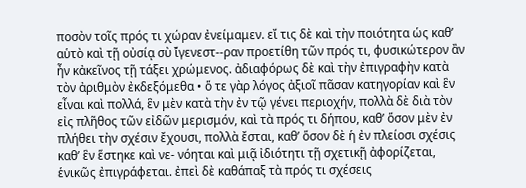ποσὸν τοῖς πρός τι χώραν ἐνείμαμεν. εἴ τις δὲ καὶ τὴν ποιότητα ὡς καθ’ αὑτὸ καὶ τῇ οὐσίᾳ σὺ ἴ̀γενεστ--ραν προετίθη τῶν πρός τι, φυσικώτερον ἂν ἦν κἀκεῖνος τῇ τάξει χρώμενος. ἀδιαφόρως δὲ καὶ τὴν ἐπιγραφὴν κατὰ τὸν ἀριθμὸν ἐκδεξόμεθα • ὅ τε γὰρ λόγος ἀξιοῖ πᾶσαν κατηγορίαν καὶ ἓν εἶναι καὶ πολλά, ἓν μὲν κατὰ τὴν ἐν τῷ γένει περιοχήν, πολλὰ δὲ διὰ τὸν εἰς πλῆθος τῶν εἰδῶν μερισμόν, καὶ τὰ πρός τι δήπου, καθ’ ὅσον μὲν ἐν πλήθει τὴν σχέσιν ἔχουσι, πολλὰ ἔσται, καθ’ ὅσον δὲ ἡ ἐν πλείοσι σχέσις καθ’ ἓν ἕστηκε καὶ νε- νόηται καὶ μιᾷ ἰδιότητι τῇ σχετικῇ ἀφορίζεται, ἑνικῶς ἐπιγράφεται. ἐπεὶ δὲ καθάπαξ τὰ πρός τι σχέσεις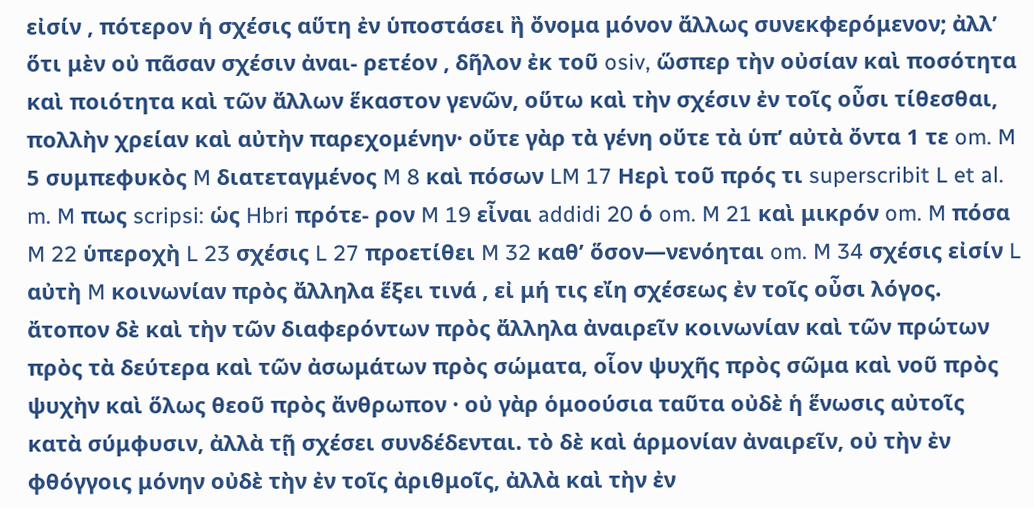εἰσίν , πότερον ἡ σχέσις αὕτη ἐν ὑποστάσει ἢ ὄνομα μόνον ἄλλως συνεκφερόμενον; ἀλλ’ ὅτι μὲν οὐ πᾶσαν σχέσιν ἀναι- ρετέον , δῆλον ἐκ τοῦ osiv, ὥσπερ τὴν οὐσίαν καὶ ποσότητα καὶ ποιότητα καὶ τῶν ἄλλων ἕκαστον γενῶν, οὕτω καὶ τὴν σχέσιν ἐν τοῖς οὖσι τίθεσθαι, πολλὴν χρείαν καὶ αὐτὴν παρεχομένην· οὔτε γὰρ τὰ γένη οὔτε τὰ ὑπ’ αὐτὰ ὄντα 1 τε om. M 5 συμπεφυκὸς M διατεταγμένος M 8 καὶ πόσων LM 17 Hερὶ τοῦ πρός τι superscribit L et al. m. M πως scripsi: ὡς Hbri πρότε- ρον M 19 εἶναι addidi 20 ὁ om. M 21 καὶ μικρόν om. M πόσα M 22 ὑπεροχὴ L 23 σχέσις L 27 προετίθει M 32 καθ’ ὅσον—νενόηται om. M 34 σχέσις εἰσίν L αὐτὴ M κοινωνίαν πρὸς ἄλληλα ἕξει τινά , εἰ μή τις εἴη σχέσεως ἐν τοῖς οὖσι λόγος. ἄτοπον δὲ καὶ τὴν τῶν διαφερόντων πρὸς ἄλληλα ἀναιρεῖν κοινωνίαν καὶ τῶν πρώτων πρὸς τὰ δεύτερα καὶ τῶν ἀσωμάτων πρὸς σώματα, οἷον ψυχῆς πρὸς σῶμα καὶ νοῦ πρὸς ψυχὴν καὶ ὅλως θεοῦ πρὸς ἄνθρωπον · οὐ γὰρ ὁμοούσια ταῦτα οὐδὲ ἡ ἕνωσις αὐτοῖς κατὰ σύμφυσιν, ἀλλὰ τῇ σχέσει συνδέδενται. τὸ δὲ καὶ ἁρμονίαν ἀναιρεῖν, οὐ τὴν ἐν φθόγγοις μόνην οὐδὲ τὴν ἐν τοῖς ἀριθμοῖς, ἀλλὰ καὶ τὴν ἐν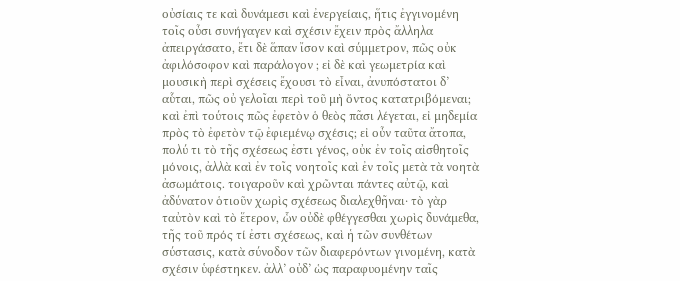οὐσίαις τε καὶ δυνάμεσι καὶ ἐνεργείαις, ἥτις ἐγγινομένη τοῖς οὖσι συνήγαγεν καὶ σχέσιν ἔχειν πρὸς ἄλληλα ἀπειργάσατο, ἔτι δὲ ἅπαν ἴσον καὶ σύμμετρον, πῶς οὐκ ἀφιλόσοφον καὶ παράλογον ; εἰ δὲ καὶ γεωμετρία καὶ μουσικὴ περὶ σχέσεις ἔχουσι τὸ εἶναι, ἀνυπόστατοι δ’ αὗται, πῶς οὐ γελοῖαι περὶ τοῦ μὴ ὄντος κατατριβόμεναι; καὶ ἐπὶ τούτοις πῶς ἐφετὸν ὁ θεὸς πᾶσι λέγεται, εἰ μηδεμία πρὸς τὸ ἐφετὸν τῷ ἐφιεμένῳ σχέσις; εἰ οὖν ταῦτα ἄτοπα, πολύ τι τὸ τῆς σχέσεως ἐστι γένος, οὐκ ἐν τοῖς αἰσθητοῖς μόνοις, ἀλλὰ καὶ ἐν τοῖς νοητοῖς καὶ ἐν τοῖς μετὰ τὰ νοητὰ ἀσωμάτοις. τοιγαροῦν καὶ χρῶνται πάντες αὐτῷ, καὶ ἀδύνατον ὁτιοῦν χωρὶς σχέσεως διαλεχθῆναι· τὸ γὰρ ταὐτὸν καὶ τὸ ἕτερον, ὧν οὐδὲ φθέγγεσθαι χωρὶς δυνάμεθα, τῆς τοῦ πρός τί ἐστι σχέσεως, καὶ ἡ τῶν συνθέτων σύστασις, κατὰ σύνοδον τῶν διαφερόντων γινομένη, κατὰ σχέσιν ὑφέστηκεν. ἀλλ’ οὐδ’ ὡς παραφυομένην ταῖς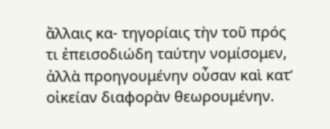ἄλλαις κα- τηγορίαις τὴν τοῦ πρός τι ἐπεισοδιώδη ταύτην νομίσομεν, ἀλλὰ προηγουμένην οὖσαν καὶ κατ’ οἰκείαν διαφορὰν θεωρουμένην.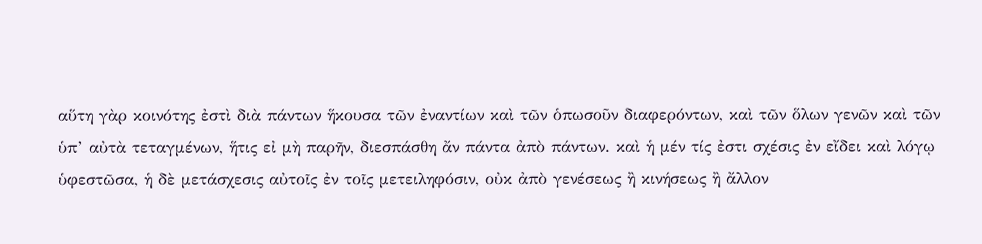αὕτη γὰρ κοινότης ἐστὶ διὰ πάντων ἥκουσα τῶν ἐναντίων καὶ τῶν ὁπωσοῦν διαφερόντων, καὶ τῶν ὅλων γενῶν καὶ τῶν ὑπ’ αὐτὰ τεταγμένων, ἥτις εἰ μὴ παρῆν, διεσπάσθη ἄν πάντα ἀπὸ πάντων. καὶ ἡ μέν τίς ἐστι σχέσις ἐν εἴδει καὶ λόγῳ ὑφεστῶσα, ἡ δὲ μετάσχεσις αὐτοῖς ἐν τοῖς μετειληφόσιν, οὐκ ἀπὸ γενέσεως ἢ κινήσεως ἢ ἄλλον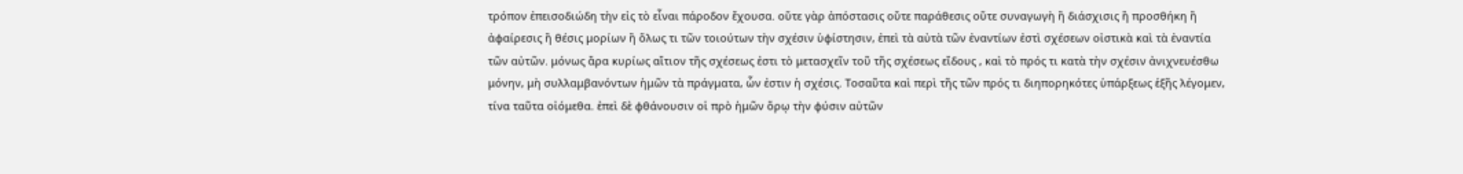τρόπον ἐπεισοδιώδη τὴν εἰς τὸ εἶναι πάροδον ἔχουσα. οὕτε γὰρ ἀπόστασις οὔτε παράθεσις οὕτε συναγωγὴ ἢ διάσχισις ἢ προσθήκη ἢ ἀφαίρεσις ἢ θέσις μορίων ἢ ὅλως τι τῶν τοιούτων τὴν σχέσιν ὑφίστησιν, ἐπεὶ τὰ αὐτὰ τῶν ἐναντίων ἐστὶ σχέσεων οἰστικὰ καὶ τὰ ἐναντία τῶν αὐτῶν. μόνως ἄρα κυρίως αἴτιον τῆς σχέσεως ἐστι τὸ μετασχεῖν τοῦ τῆς σχέσεως εἴδους , καὶ τὸ πρός τι κατὰ τὴν σχέσιν ἀνιχνευέσθω μόνην, μὴ συλλαμβανόντων ἡμῶν τὰ πράγματα, ὧν ἐστιν ἡ σχέσις. Τοσαῦτα καὶ περὶ τῆς τῶν πρός τι διηπορηκότες ὑπάρξεως ἑξῆς λέγομεν, τίνα ταῦτα οἰόμεθα. ἐπεὶ δὲ φθάνουσιν οἱ πρὸ ἡμῶν ὅρῳ τὴν φύσιν αὐτῶν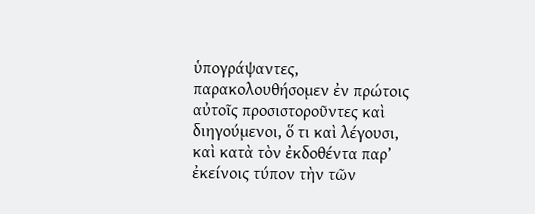ὑπογράψαντες, παρακολουθήσομεν ἐν πρώτοις αὐτοῖς προσιστοροῦντες καὶ διηγούμενοι, ὅ τι καὶ λέγουσι, καὶ κατὰ τὸν ἐκδοθέντα παρ’ ἐκείνοις τύπον τὴν τῶν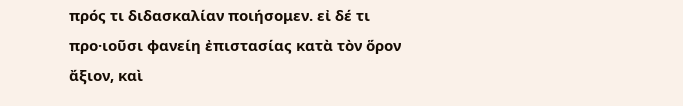πρός τι διδασκαλίαν ποιήσομεν. εἰ δέ τι προ·ιοῦσι φανείη ἐπιστασίας κατὰ τὸν ὅρον ἄξιον, καὶ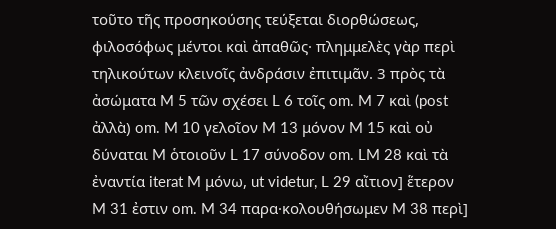τοῦτο τῆς προσηκούσης τεύξεται διορθώσεως, φιλοσόφως μέντοι καὶ ἀπαθῶς· πλημμελὲς γὰρ περὶ τηλικούτων κλεινοῖς ἀνδράσιν ἐπιτιμᾶν. 3 πρὸς τὰ ἀσώματα M 5 τῶν σχέσει L 6 τοῖς om. M 7 καὶ (post ἀλλὰ) om. M 10 γελοῖον M 13 μόνον M 15 καὶ οὐ δύναται M ὁτοιοῦν L 17 σύνοδον om. LM 28 καὶ τὰ ἐναντία iterat M μόνω, ut videtur, L 29 αἴτιον] ἕτερον M 31 ἐστιν om. M 34 παρα·κολουθήσωμεν M 38 περὶ]